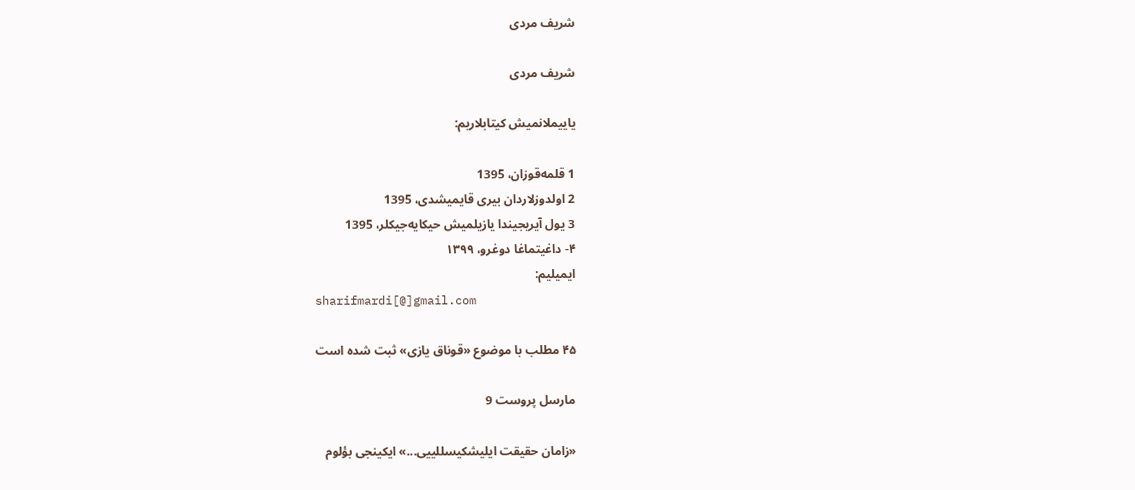شریف مردی

شریف مردی

یاییملانمیش کیتابلاریم:

1 قلمه‌قوزان، 1395
2 اولدوزلاردان بیری قایمیشدی، 1395
3 یول آیریجیندا یازیلمیش حیکایه‌جیکلر، 1395
۴- داغیتماغا دوغرو، ۱۳۹۹
ایمیلیم:
sharifmardi[@]gmail.com

۴۵ مطلب با موضوع «قوناق یازی» ثبت شده است

مارسل پروست 9

«زامان حقیقت ایلیشکیسللییی...» ایکینجی بؤلوم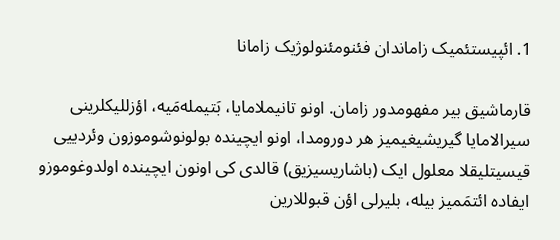1. ائپیستئمیک زاماندان فئنومئنولوژیک زامانا

قارماشیق بیر مفهومدور زامان. اونو تانیملامایا، بَتیمله‌مَیه، اؤزللیکلرینی سیرالامایا گیریشیغیمیز هر دورومدا، اونو ایچینده بولونوشوموزون وئردییی قیسیتلیقلا معلول ایک (باشاریسیزیق) قالدی کی اونون ایچینده اولدوغوموزو ایفاده ائتمَمیز بیله، بلیرلی اؤن قبوللارین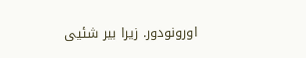اورونودور. زیرا بیر شئیی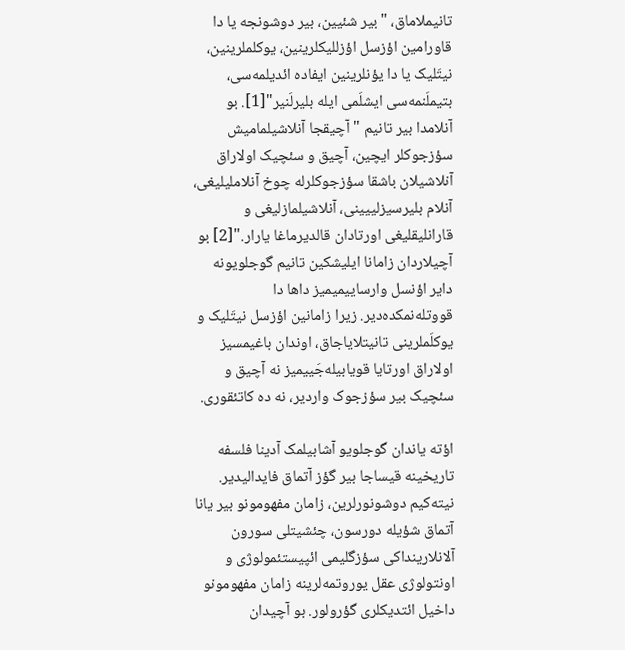تانیملاماق، "بیر شئیین، بیر دوشونجه یا دا قاورامین اؤزسل اؤزللیکلرینین، یوکلملرینین، نیتَلیک یا دا یؤنلرینین ایفاده ائدیلمه‌سی، بتیملَنمه‌سی ایشلَمی ایله بلیرلَنیر"[1]. بو آنلامدا بیر تانیم "آچیقجا آنلاشیلمامیش سؤزجوکلر ایچین، آچیق و سئچیک اولاراق آنلاشیلان باشقا سؤزجوکلرله چوخ آنلاملیلیغی، آنلام بلیرسیزلییینی، آنلاشیلمازلیغی و قارانلیقلیغی اورتادان قالدیرماغا یارار."[2] بو آچیلاردان زامانا ایلیشکین تانیم گوجلویونه دایر اؤنسل وارساییمیمیز داها دا قووتله‌نمکده‌دیر. زیرا زامانین اؤزسل نیتَلیک و یوکلَملرینی تانیتلایاجاق، اوندان باغیمسیز اولاراق اورتایا قویابیله‌جَییمیز نه آچیق و سئچیک بیر سؤزجوک واردیر، نه ده کاتئقوری.

اؤته یاندان گوجلویو آشابیلمک آدینا فلسفه تاریخینه قیساجا بیر گؤز آتماق فایدالیدیر. نیته‌کیم دوشونورلرین، زامان مفهومونو بیر یانا آتماق شؤیله دورسون، چئشیتلی سورون آلانلارینداکی سؤزگلیمی ائپیستئمولوژی و اونتولوژی عقل یوروتمه‌لرینه زامان مفهومونو داخیل ائتدیکلری گؤرولور. بو آچیدان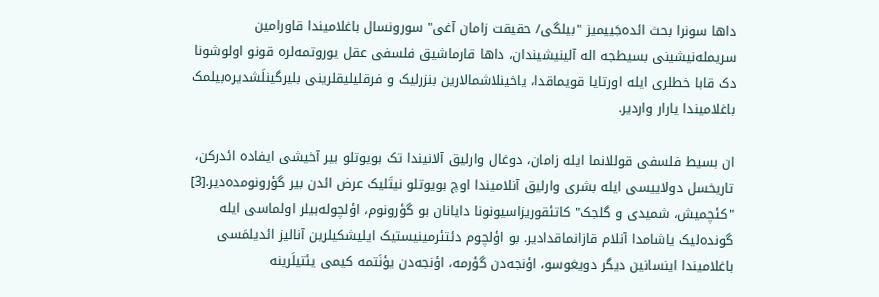داها سونرا بحث ائده‌جَییمیز "بیلگی/ حقیقت زامان آغی" سورونسال باغلامیندا قاورامین سریمله‌نیشینی بسیطجه اله آلینیشیندان، داها قارماشیق فلسفی عقل یوروتمه‌لره قونو اولوشونا دک قابا خطلری ایله اورتایا قویماقدا، یاخینلاشمالارین بنزرلیک و فرقلیلیقلرینی بلیرگینلَشدیره‌بیلمک باغلامیندا یارار واردیر.

ان بسیط فلسفی قوللانما ایله زامان، دوغال وارلیق آلانیندا تک بویوتلو بیر آخیشی ایفاده ائدرکن، تاریخسل دولاییسی ایله بشری وارلیق آنلامیندا اوچ بویوتلو نیتَلیک عرض ائدن بیر گؤرونومده‌دیر.[3] "کئچمیش، شمیدی و گلجک" کاتئقوریزاسیونونا دایانان بو گؤرونوم، اؤلچوله‌بیلر اولماسی ایله گونده‌لیک یاشامدا آنلام قازانماقدادیر. بو اؤلچوم دئتئرمینیستیک ایلیشکیلرین آنالیز ائدیلمَسی باغلامیندا اینسانین دیگر دویغوسو، اؤنجه‌دن گؤرمه، اؤنجه‌دن یؤنَتمه کیمی یئتیلَرینه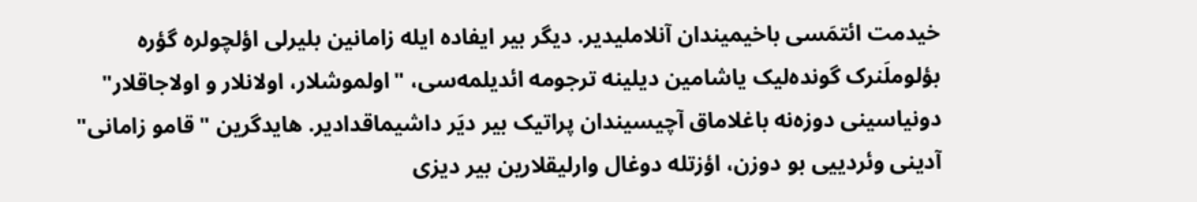خیدمت ائتمَسی باخیمیندان آنلاملیدیر. دیگر بیر ایفاده ایله زامانین بلیرلی اؤلچولره گؤره بؤلوملَنرک گونده‌لیک یاشامین دیلینه ترجومه ائدیلمه‌سی، "اولموشلار، اولانلار و اولاجاقلار" دونیاسینی دوزه‌نه باغلاماق آچیسیندان پراتیک بیر دیَر داشیماقدادیر. هایدگرین "قامو زامانی" آدینی وئردییی بو دوزن، اؤزتله دوغال وارلیقلارین بیر دیزی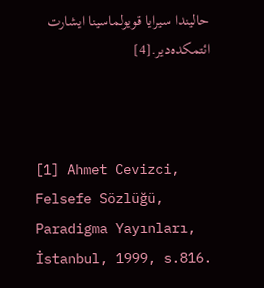حالیندا سیرایا قویولماسینا ایشارت ائتمکده‌دیر.[4]



[1] Ahmet Cevizci, Felsefe Sözlüğü, Paradigma Yayınları, İstanbul, 1999, s.816.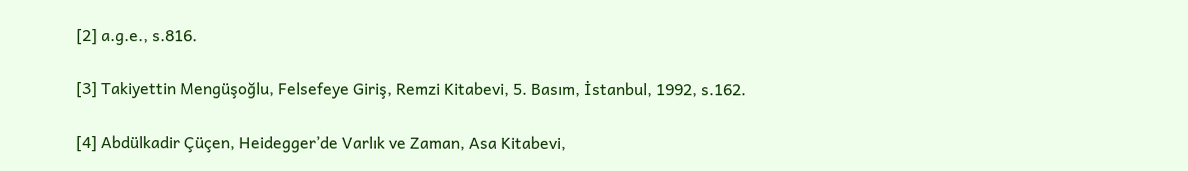[2] a.g.e., s.816.

[3] Takiyettin Mengüşoğlu, Felsefeye Giriş, Remzi Kitabevi, 5. Basım, İstanbul, 1992, s.162.

[4] Abdülkadir Çüçen, Heidegger’de Varlık ve Zaman, Asa Kitabevi,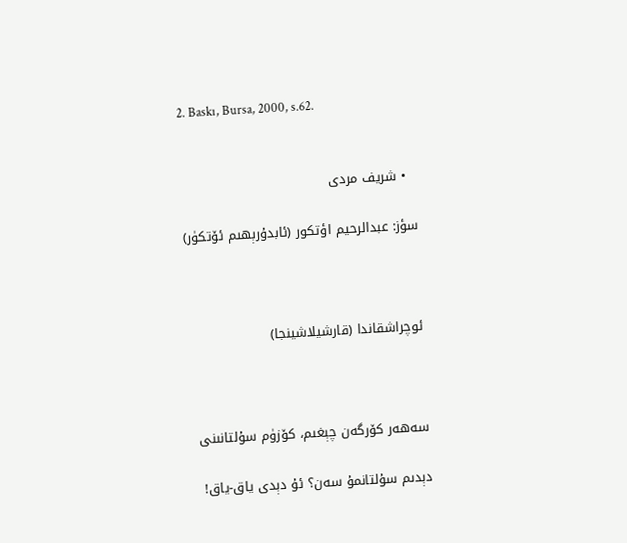2. Baskı, Bursa, 2000, s.62.


  • شریف مردی

سؤز: عبدالرحیم اؤتکور (ئابدۇرېھىم ئۆتکۈر)



ئوچراشقاندا (قارشیلاشینجا)



سەھەر کۆرگەن چېغىم، کۆزۈم سۇلتانىنى

دېدىم سۇلتانمۇ سەن؟ ئۇ دېدى یاق-یاق!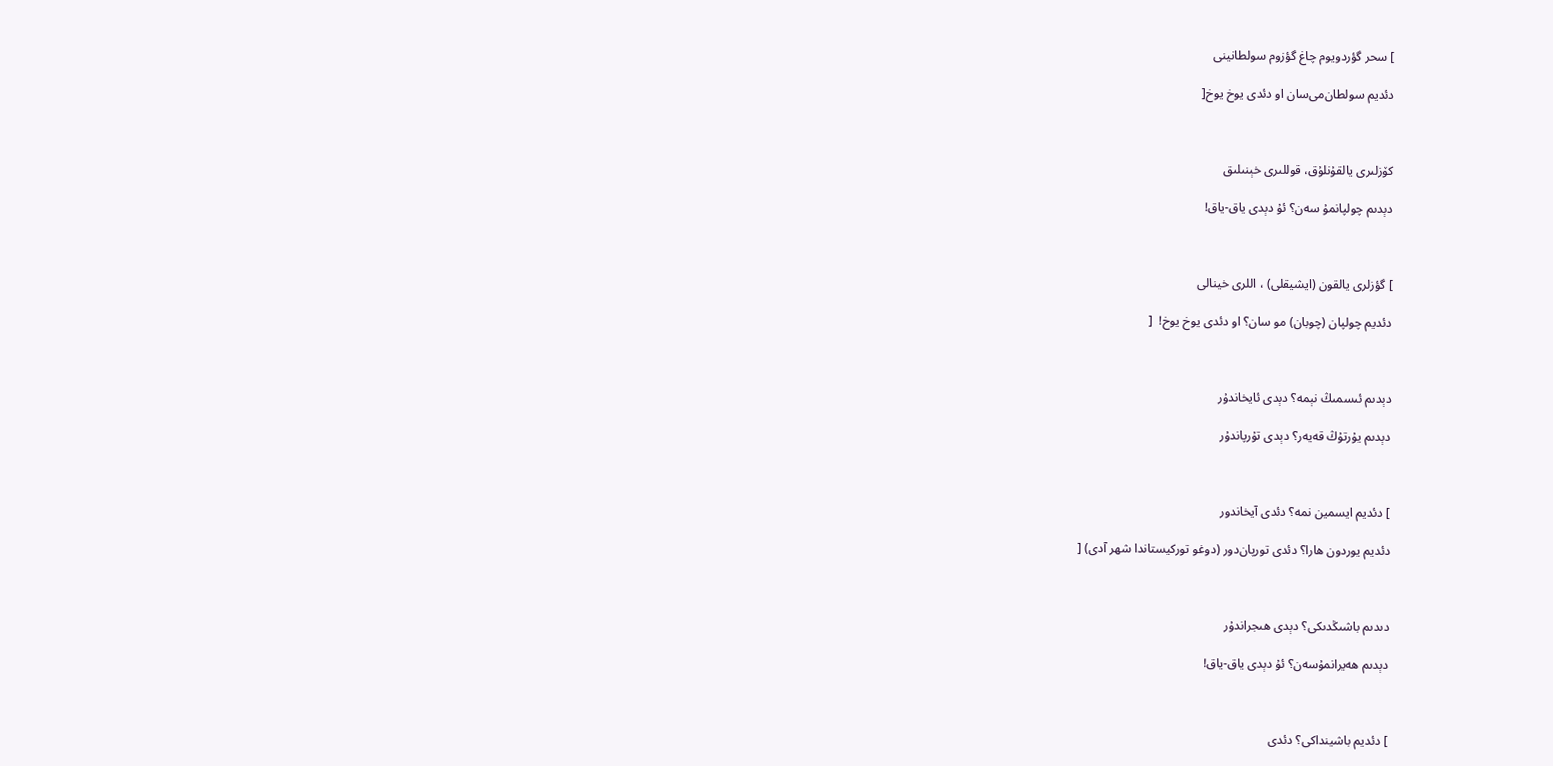] سحر گؤردویوم چاغ گؤزوم سولطانینی

دئدیم سولطان‌می‌سان او دئدی یوخ یوخ[



کۆزلىرى یالقۇنلۇق، قوللىرى خېنىلىق

دېدىم چولپانمۇ سەن؟ ئۇ دېدى یاق-یاق!



] گؤزلری یالقون (ایشیقلی) ، اللری خینالی

دئدیم چولپان (چوبان) مو سان؟ او دئدی یوخ یوخ!  [



دېدىم ئىسمىڭ نېمە؟ دېدى ئایخاندۇر

دېدىم یۇرتۇڭ قەیەر؟ دېدى تۇرپاندۇر



] دئدیم ایسمین نمه؟ دئدی آیخاندور

دئدیم یوردون هارا؟ دئدی تورپان‌دور (دوغو تورکیستاندا شهر آدی) [



دىدىم باشىڭدىکى؟ دېدى ھىجراندۇر

دېدىم ھەیرانمۇسەن؟ ئۇ دېدى یاق-یاق!



] دئدیم باشینداکی؟ دئدی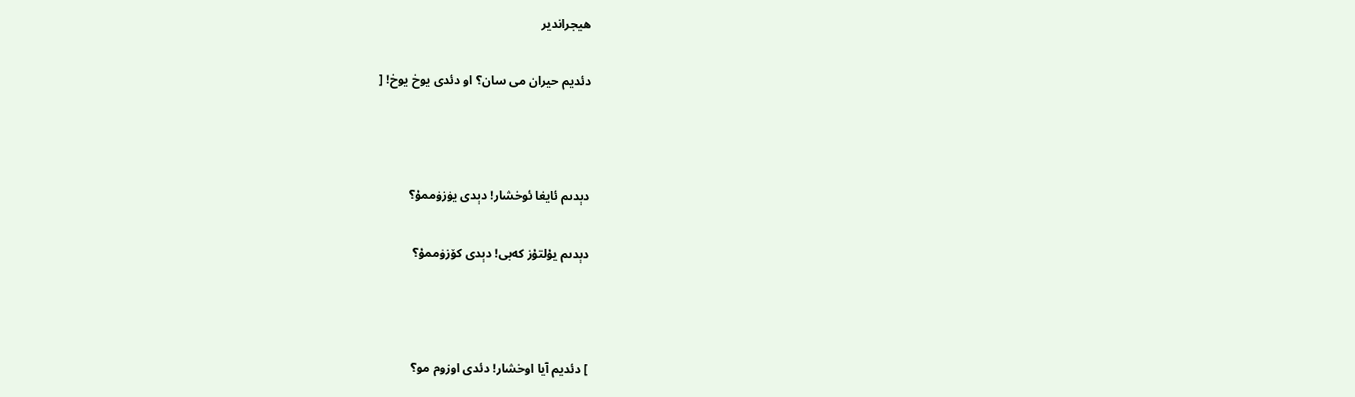هیجراندیر

دئدیم حیران می سان؟ او دئدی یوخ یوخ! [



دېدىم ئایغا ئوخشار! دېدى یۈزۈممۇ؟

دېدىم یۇلتۇز کەبى! دېدى کۆزۈممۇ؟



] دئدیم آیا اوخشار! دئدی اوزوم مو؟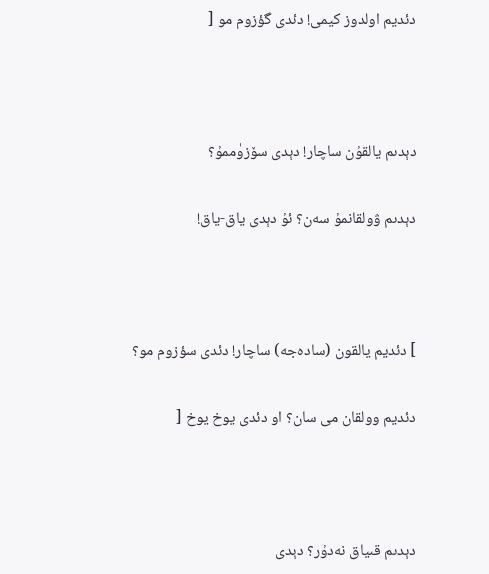دئدیم اولدوز کیمی! دئدی گؤزوم مو [



دېدىم یالقۇن ساچار! دېدى سۆزۈممۇ؟

دېدىم ۋولقانمۇ سەن؟ ئۇ دېدى یاق-یاق!



] دئدیم یالقون (ساده‌جه) ساچار! دئدی سؤزوم مو؟

دئدیم وولقان می سان؟ او دئدی یوخ یوخ [



دېدىم قىیاق نەدۇر؟ دېدى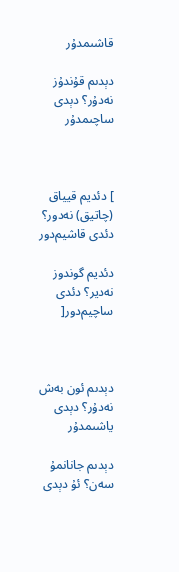قاشىمدۇر

دېدىم قۇندۇز نەدۇر؟ دېدى ساچىمدۇر



] دئدیم قییاق (چاتیق) نه‌دور؟ دئدی قاشیم‌دور

دئدیم گوندوز نه‌دیر؟ دئدی ساچیم‌دور[



دېدىم ئون بەش نەدۇر؟ دېدى یاشىمدۇر

دېدىم جانانمۇ سەن؟ ئۇ دېدى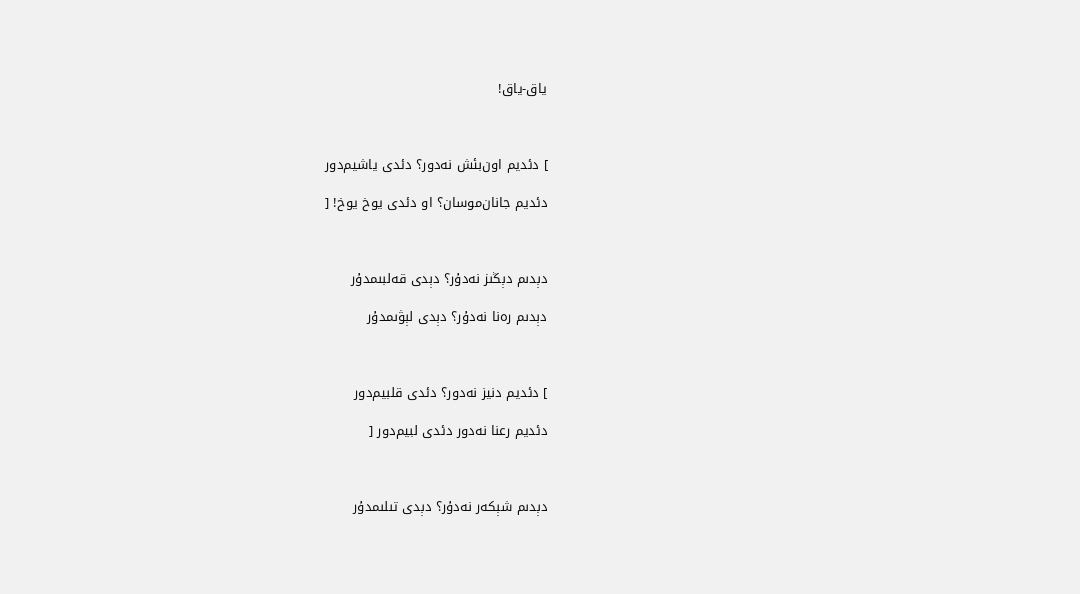یاق-یاق!



] دئدیم اون‌بئش نه‌دور؟ دئدی یاشیم‌دور

دئدیم جانان‌مو‌سان؟ او دئدی یوخ یوخ! [



دېدىم دېڭىز نەدۇر؟ دېدى قەلبىمدۇر

دېدىم رەنا نەدۇر؟ دېدى لېۋىمدۇر



] دئدیم دنیز نه‌دور؟ دئدی قلبیم‌دور

دئدیم رعنا نه‌دور دئدی لبیم‌دور [



دېدىم شېکەر نەدۇر؟ دېدى تىلىمدۇر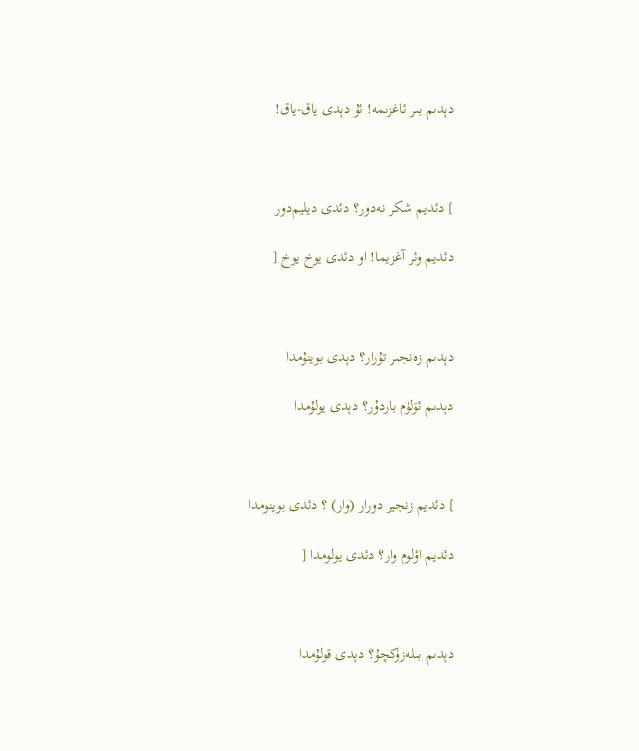دېدىم بىر ئاغزىمە! ئۇ دېدى یاق-یاق!



] دئدیم شکر نه‌دور؟ دئدی دیلیم‌دور

دئدیم وئر آغزیما! او دئدی یوخ یوخ [



دېدىم زەنجىر تۇرار؟ دېدى بوینۇمدا

دېدىم ئۆلۈم باردۇر؟ دېدى یولۇمدا



] دئدیم زنجیر دورار (وار) ؟ دئدی بوینومدا

دئدیم اؤلوم وار؟ دئدی یولومدا [



دېدىم بىلەزۈکچۇ؟ دېدى قولۇمدا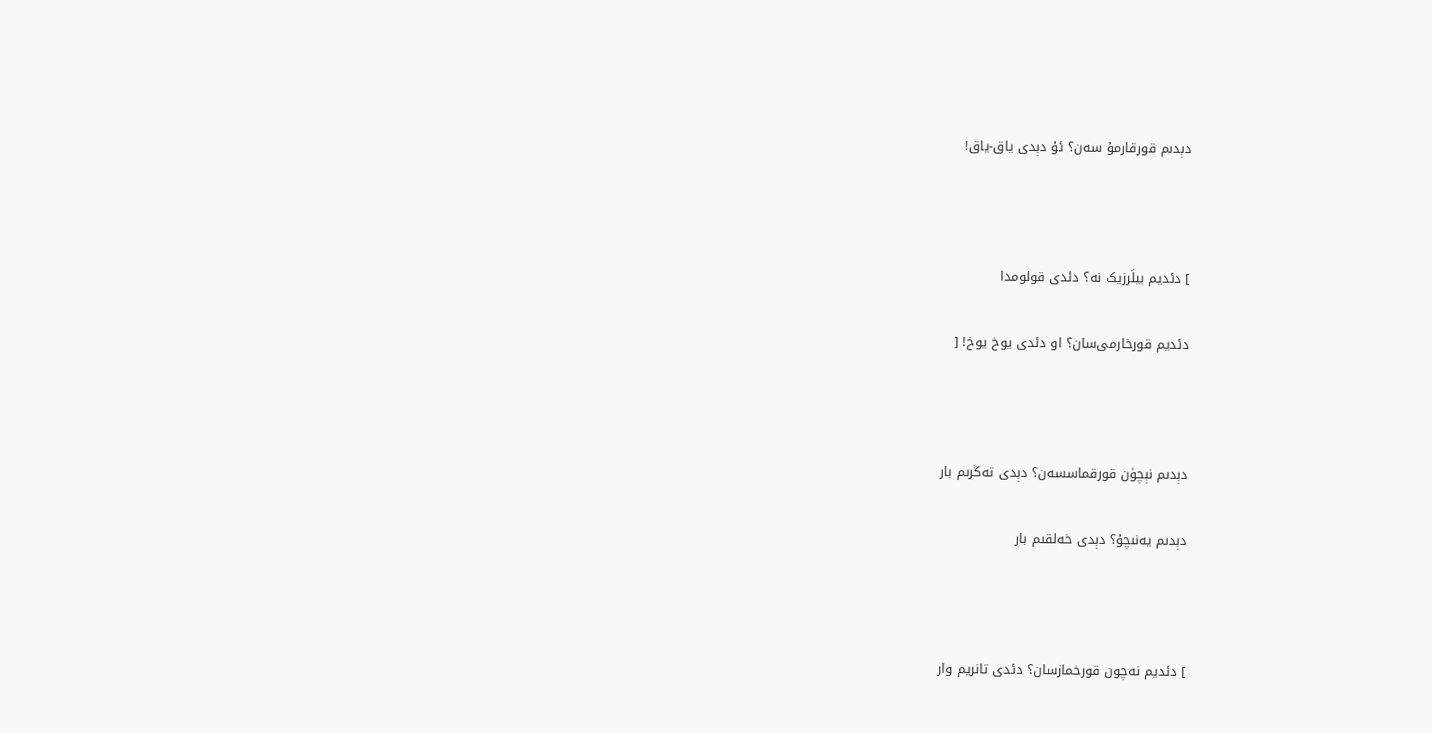دېدىم قورقارمۇ سەن؟ ئۇ دېدى یاق-یاق!



] دئدیم بیلَرزیک نه؟ دئدی قولومدا

دئدیم قورخارمی‌سان؟ او دئدی یوخ یوخ! [



دېدىم نېچۈن قورقماسسەن؟ دېدى تەڭرىم بار

دېدىم یەنىچۇ؟ دېدى خەلقىم بار



] دئدیم نه‌چون قورخمازسان؟ دئدی تانریم وار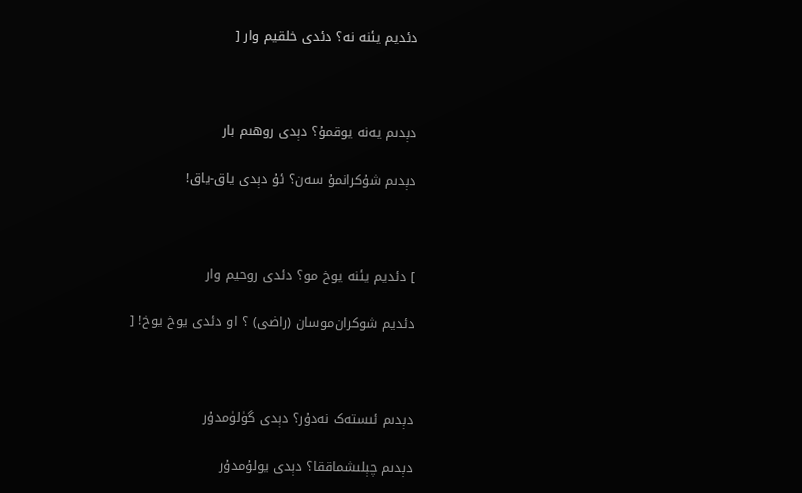دئدیم یئنه نه؟ دئدی خلقیم وار [



دېدىم یەنە یوقمۇ؟ دېدى روھىم بار

دېدىم شۇکرانمۇ سەن؟ ئۇ دېدى یاق-یاق!



] دئدیم یئنه یوخ مو؟ دئدی روحیم وار

دئدیم شوکران‌موسان (راضی) ؟ او دئدی یوخ یوخ! [



دېدىم ئىستەک نەدۇر؟ دېدى گۈلۈمدۇر

دېدىم چېلىشماققا؟ دېدى یولۇمدۇر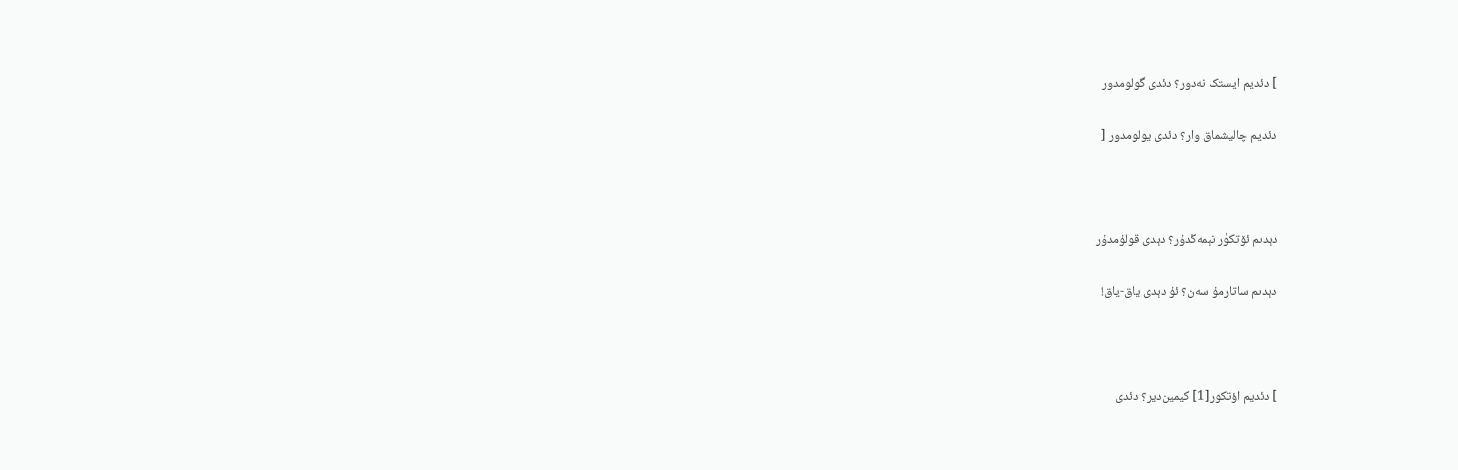] دئدیم ایستک نه‌دور؟ دئدی گولومدور

دئدیم چالیشماق وار؟ دئدی یولومدور [



دېدىم ئۆتکۈر نېمەڭدۇر؟ دېدى قولۇمدۇر

دېدىم ساتارمۇ سەن؟ ئۇ دېدى یاق-یاق!



] دئدیم اؤتکور[1] کیمین‌دیر؟ دئدی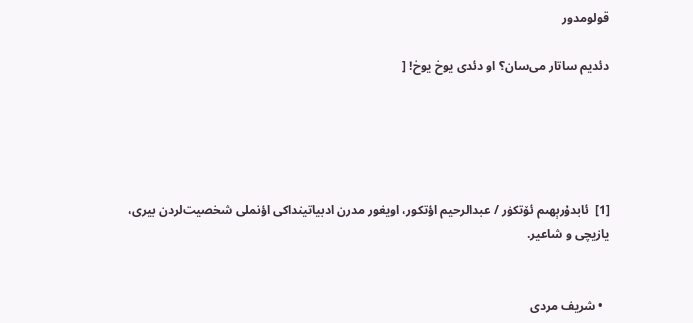قولومدور

دئدیم ساتار می‌سان؟ او دئدی یوخ یوخ! [





[1]  ئابدۇرېھىم ئۆتکۈر / عبدالرحیم اؤتکور، اویغور مدرن ادبیاتینداکی اؤنملی شخصیت‌لردن بیری، یازیچی و شاعیر.


  • شریف مردی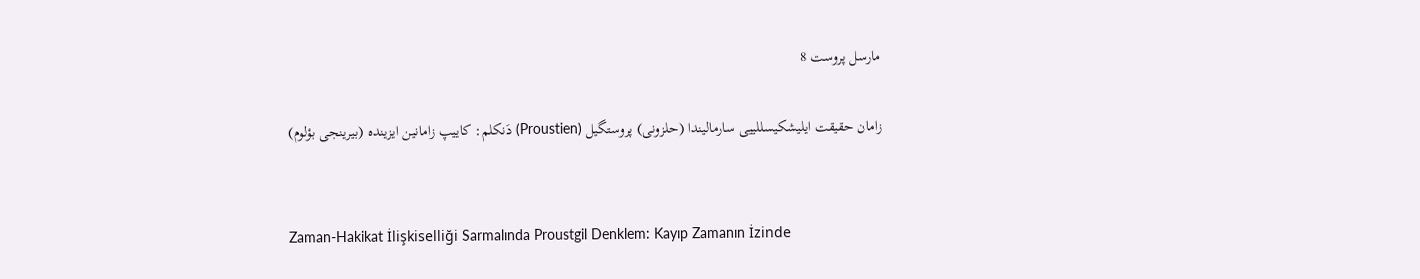مارسل پروست 8

زامان حقیقت ایلیشکیسللییی سارمالیندا (حلزونی) پروستگیل (Proustien) دَنکلم: کاییپ زامانین ایزینده (بیرینجی بؤلوم)


Zaman-Hakikat İlişkiselliği Sarmalında Proustgil Denklem: Kayıp Zamanın İzinde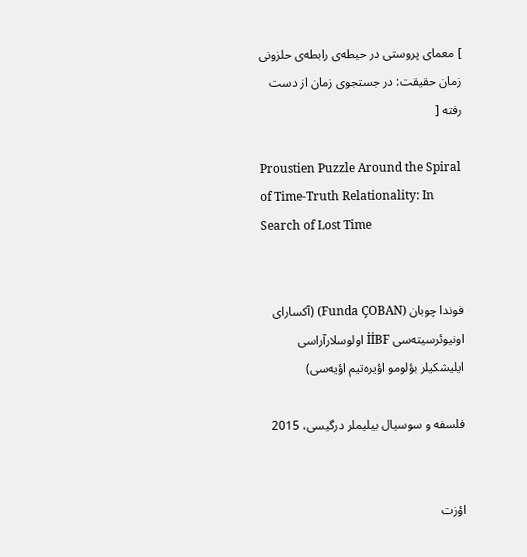] معمای پروستی در حیطه‌ی رابطه‌ی حلزونی زمان حقیقت: در جستجوی زمان از دست رفته [

Proustien Puzzle Around the Spiral of Time-Truth Relationality: In Search of Lost Time


فوندا چوبان (Funda ÇOBAN) (آکسارای اونیوئرسیته‌سی İİBF اولوسلارآراسی ایلیشکیلر بؤلومو اؤیره‌تیم اؤیه‌سی)

فلسفه و سوسیال بیلیملر درگیسی، 2015


اؤزت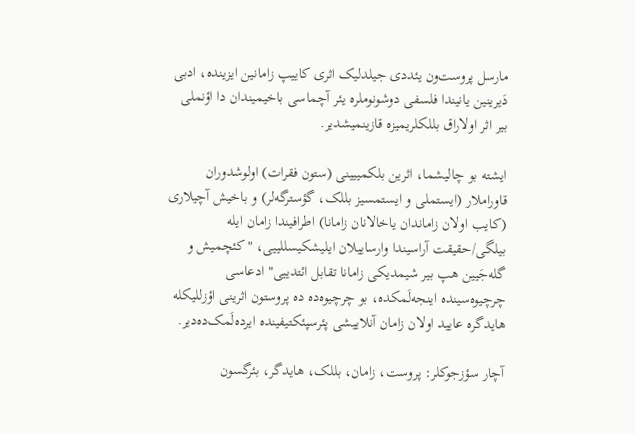مارسل پروست‌ون یئددی جیلدلیک اثری کاییپ زامانین ایزینده، ادبی دَیرینین یانیندا فلسفی دوشونوملره یئر آچماسی باخیمیندان دا اؤنملی بیر اثر اولاراق بللکلریمیزه قازینمیشدیر.

ایشته بو چالیشما، اثرین بلکمییینی (ستون فقرات) اولوشدوران قاوراملار (ایستملی و ایستمسیز بللک، گؤسترگه‌لر) و باخیش آچیلاری (کایب اولان زاماندان یاخالانان زامانا) اطرافیندا زامان ایله بیلگی/حقیقت آراسیندا وارساییلان ایلیشکیسللییی، "کئچمیش و گله‌جَیین هپ بیر شیمدیکی زامانا تقابل ائتدییی" ادعاسی چرچیوه‌سینده اینجه‌لَمکده، بو چرچیوه‌ده ده پروستون اثرینی اؤزللیکله هایدگره عایید اولان زامان آنلاییشی پئرسپئکتیفینده ایرده‌لَمک‌ده‌دیر.

آچار سؤزجوکلر: پروست، زامان، بللک، هایدگر، بئرگسون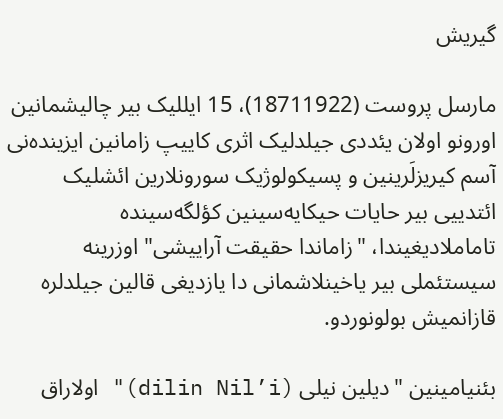گیریش

مارسل پروست (18711922)، 15 ایللیک بیر چالیشمانین اورونو اولان یئددی جیلدلیک اثری کاییپ زامانین ایزینده‌نی آسم کیریزلَرینین و پسیکولوژیک سورونلارین ائشلیک ائتدییی بیر حایات حیکایه‌سینین کؤلگه‌سینده تاماملادیغیندا، "زاماندا حقیقت آراییشی" اوزرینه سیستئملی بیر یاخینلاشمانی دا یازدیغی قالین جیلدلره قازانمیش بولونوردو.

بئنیامینین "دیلین نیلی (dilin Nil’i)" اولاراق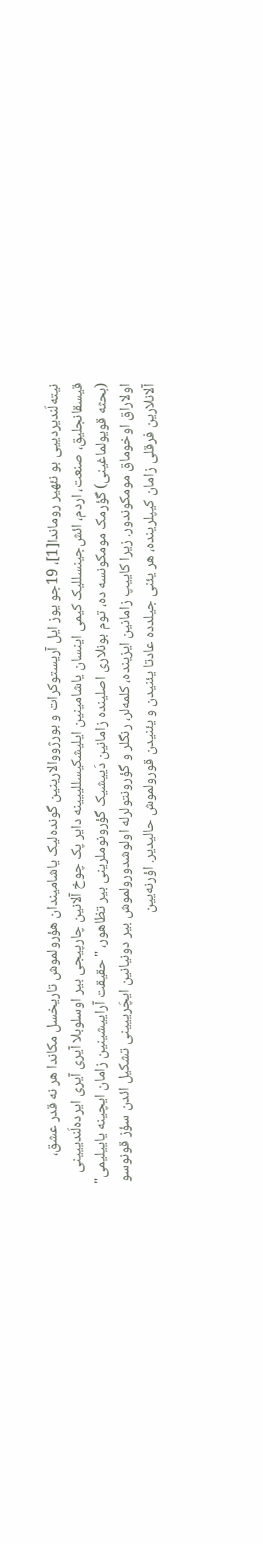نیته‌لَندیردییی بو نئهیر روماندا[1]، 19جو یوز ایل آریستوکرات و بورژووالارینین گونده‌لیک یاشامیندان هؤرولموش تاریخسل مکاندا هر نه قدر عشق، قیسقانجلیق، صنعت، اردم، ائش‌جینسللیک کیمی اینسان یاشامینین ایلیشکیسللییینه دایر پک چوخ آلانین چارپیجی بیر اوسلوبلا آیری آیری ایرده‌لَندییینی (بحثه قویولماغینی) گؤرمک مومکونسه ده، توم بونلاری اصلینده زامانین دَییشیک گؤرونوملرینی بیر تظاهور، "حقیقت آراییشینین زامان ایچینه یاییلیمی" اولاراق اوخوماق مومکوندور. زیرا کاییپ زامانین ایزینده، کلمه‌لر، رنگلر و گؤرونتولرله اولوشدورولموش بیر دونیانین ایچَرییینی تشکیل ائدن سؤز قونوسو آلانلارین فرقلی زامان کیپلرینده، هر یئنی جیلدده عادتا یئنیدن و یئنیدن قورولموش حالیدیر. اؤرنه‌یین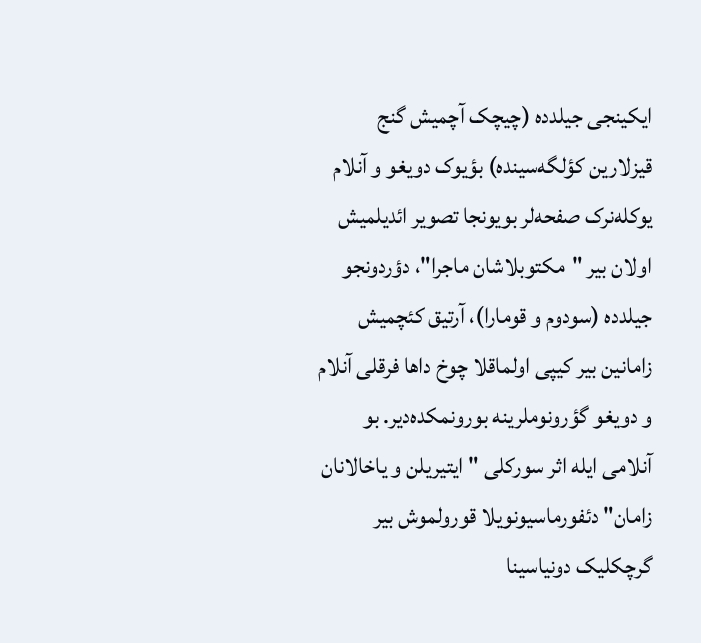ایکینجی جیلدده (چیچک آچمیش گنج قیزلارین کؤلگه‌سینده) بؤیوک دویغو و آنلام یوکله‌نرک صفحه‌لر بویونجا تصویر ائدیلمیش اولان بیر "مکتوبلاشان ماجرا"، دؤردونجو جیلدده (سودوم و قومارا)، آرتیق کئچمیش زامانین بیر کیپی اولماقلا چوخ داها فرقلی آنلام و دویغو گؤرونوملرینه بورونمکده‌دیر. بو آنلامی ایله اثر سورکلی "ایتیریلن و یاخالانان زامان" دئفورماسیونویلا قورولموش بیر گرچکلیک دونیاسینا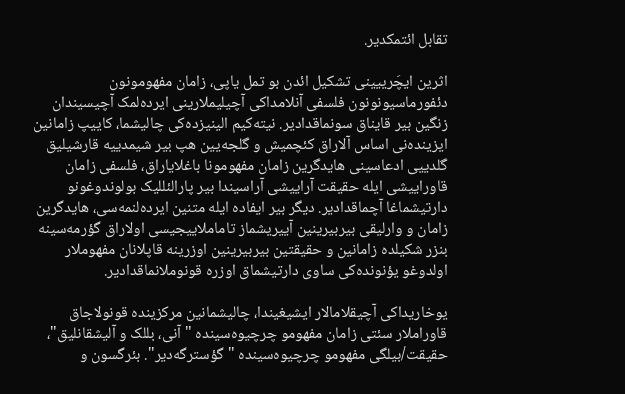تقابل ائتمکدیر.

اثرین ایچَرییینی تشکیل ائدن بو تمل یاپی، زامان مفهومونون دئفورماسیونونون فلسفی آنلامداکی آچیلیملارینی ایرده‌لمک آچیسیندان زنگین بیر قایناق سونماقدادیر. نیته‌کیم الینیزده‌کی چالیشما، کاییپ زامانین ایزینده‌نی اساس آلاراق کئچمیش و گلجه‌یین هپ بیر شیمدییه قارشیلیق گلدییی ادعاسینی هایدگرین زامان مفهومونا باغلایاراق، فلسفی زامان قاوراییشی ایله حقیقت آراییشی آراسیندا بیر پارالئللیک بولوندوغونو دارتیشماغا آچماقدادیر. دیگر بیر ایفاده ایله متنین ایرده‌لنمه‌سی، هایدگرین زامان و وارلیقی بیربیرینین آییریشماز تاماملاییجیسی اولاراق گؤرمه‌سینه بنزر شکیلده زامانین و حقیقتین بیربیرینین اوزرینه قاپلانان مفهوملار اولدوغو یؤنونده‌کی ساوی دارتیشماق اوزره قونوملانماقدادیر.

یوخاریداکی آچیقلامالار ایشیغیندا، چالیشمانین مرکزینده قونولاجاق قاوراملار سئتی زامان مفهومو چرچیوه‌سینده "آنی، بللک و آلیشقانلیق"، حقیقت/بیلگی مفهومو چرچیوه‌سینده "گؤسترگه‌دیر". بئرگسون و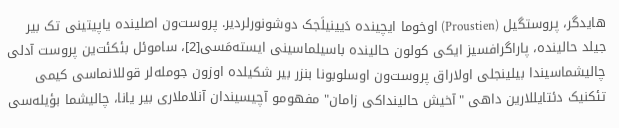هایدگر، پروستگیل (Proustien) اوخوما ایچینده دَیینیلَجک دوشونورلردیر. پروست‌ون اصلینده یاپیتینی تک بیر جیلد حالینده، پاراگرافسیز ایکی کولون حالینده باسیلماسینی ایسته‌مَسی[2]، ساموئل بئکئت‌ین پروست آدلی چالیشماسیندا بیلینجلی اولاراق پروست‌ون اوسلوبونا بنزر بیر شکیلده اوزون جومله‌لر قوللانماسی کیمی تئکنیک دئتایللارین داهی "آخیش حالینداکی زامان" مفهومو آچیسیندان آنلاملاری بیر یانا، چالیشما بؤیله‌سی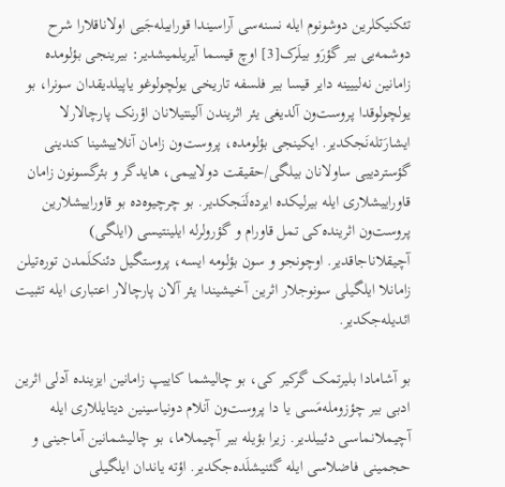تئکنیکلرین دوشونوم ایله نسنه‌سی آراسیندا قورابیله‌جَیی اولاناقلارا شرح دوشمه‌یی بیر گؤرَو بیلَرک[3] اوچ قیسما آیریلمیشدیر: بیرینجی بؤلومده زامانین نه‌لییینه دایر قیسا بیر فلسفه تاریخی یولچولوغو یاپیلدیقدان سونرا، بو یولچولوقدا پروست‌ون آلدیغی یئر اثریندن آلینتیلانان اؤرنک پارچالارلا ایشارَتله‌نَجکدیر. ایکینجی بؤلومده، پروست‌ون زامان آنلاییشینا کندینی گؤستردییی ساولانان بیلگی/حقیقت دولاییمی، هایدگر و بئرگسونون زامان قاوراییشلاری ایله بیرلیکده ایرده‌لَنَجکدیر. بو چرچیوه‌ده بو قاوراییشلارین پروست‌ون اثرینده‌کی تمل قاورام و گؤرولرله ایلینتیسی (ایلگی) آچیقلاناجاقدیر. اوچونجو و سون بؤلومه ایسه، پروستگیل دئنکلَمدن توره‌تیلن زامانلا ایلگیلی سونوجلار اثرین آخیشیندا یئر آلان پارچالار اعتباری ایله تثبیت ائدیله‌جکدیر.

بو آشامادا بلیرتمک گرکیر کی، بو چالیشما کاییپ زامانین ایزینده آدلی اثرین ادبی بیر چؤزومله‌مَسی یا دا پروست‌ون آنلام دونیاسینین دیتایللاری ایله آچیملانماسی دئییلدیر. زیرا بؤیله بیر آچیملاما، بو چالیشمانین آماجینی و حجمینی فاضلاسی ایله گئنیشلَده‌جکدیر. اؤته یاندان ایلگیلی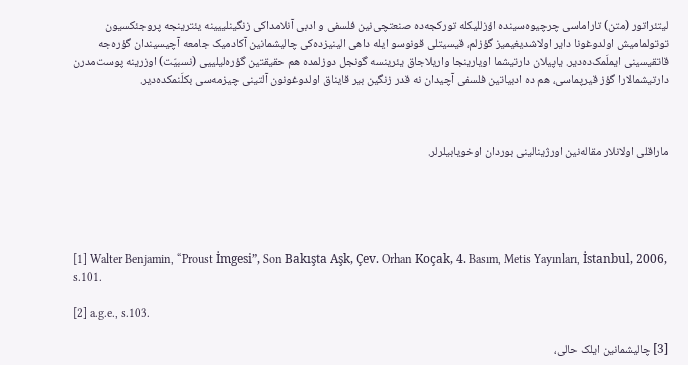لیتئراتور (متن) تاراماسی چرچیوه‌سینده اؤزللیکله تورکجه‌ده صنعتچی‌نین فلسفی و ادبی آنلامداکی زنگینلییینه یئترینجه پروجئکسیون توتولمامیش اولدوغونا دایر اولاشدیغیمیز گؤزلم، قیسیتلی قونوسو ایله داهی الینیزده‌کی چالیشمانین آکادمیک جامعه آچیسیندان گؤره‌جه قاتقیسینی ایملَمک‌ده‌دیر. یاپیلان دارتیشما اویارینجا واریلاجاق یئرینسه گونجل دوزلمده هم حقیقتین گؤره‌لیلییی (نسبیّت) اوزرینه پوست‌مدرن دارتیشمالارا گؤز قیرپماسی، هم ده ادبیاتین فلسفی آچیدان نه قدر زنگین بیر قایناق اولدوغونون آلتینی چیزمه‌سی بکلَنمکده‌دیر.



ماراقلی اولانلار مقاله‌نین اورژینالینی بوردان اوخویابیلرلر.





[1] Walter Benjamin, “Proust İmgesi”, Son Bakışta Aşk, Çev. Orhan Koçak, 4. Basım, Metis Yayınları, İstanbul, 2006, s.101.

[2] a.g.e., s.103.

[3] چالیشمانین ایلک حالی،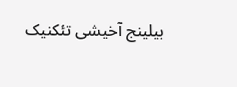بیلینج آخیشی تئکنیک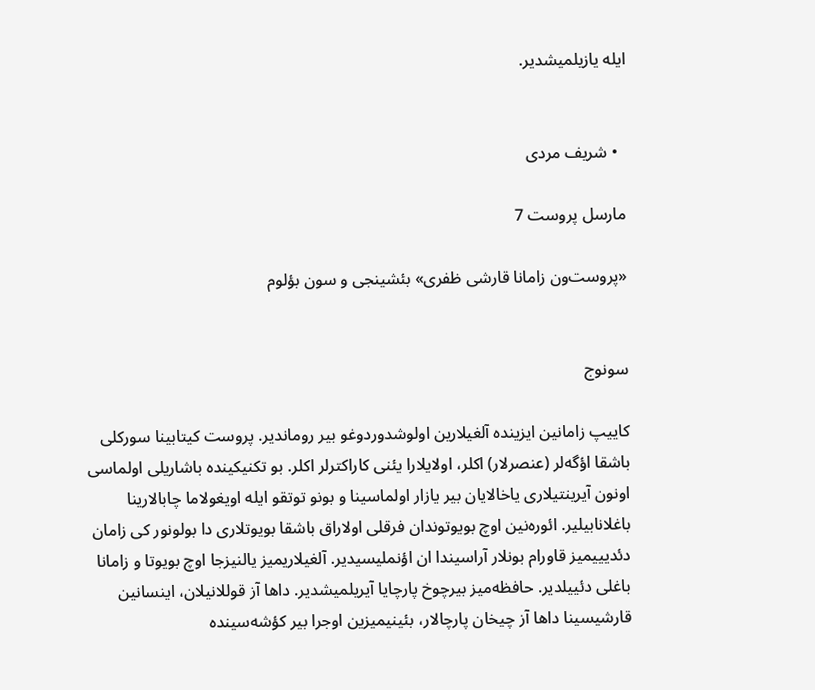ایله یازیلمیشدیر.


  • شریف مردی

مارسل پروست 7

«پروست‌ون زامانا قارشی ظفری» بئشینجی و سون بؤلوم


سونوج

کاییپ زامانین ایزینده آلغیلارین اولوشدوردوغو بیر روماندیر. پروست کیتابینا سورکلی باشقا اؤگه‌لر (عنصرلار) اکلر، اولایلارا یئنی کاراکترلر اکلر. بو تکنیکینده باشاریلی اولماسی اونون آیرینتیلاری یاخالایان بیر یازار اولماسینا و بونو توتقو ایله اویغولاما چابالارینا باغلانابیلیر. ائوره‌نین اوچ بویوتوندان فرقلی اولاراق باشقا بویوتلاری دا بولونور کی زامان دئدیییمیز قاورام بونلار آراسیندا ان اؤنملیسیدیر. آلغیلاریمیز یالنیزجا اوچ بویوتا و زامانا باغلی دئییلدیر. حافظه‌میز بیرچوخ پارچایا آیریلمیشدیر. داها آز قوللانیلان، اینسانین قارشیسینا داها آز چیخان پارچالار، بئینیمیزین اوجرا بیر کؤشه‌سینده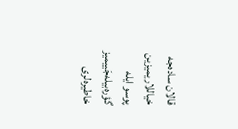قالان ساده‌جه خیاللاریمیزین پوسو ایله گؤره‌بیله‌جَییمیز خاطیره‌لری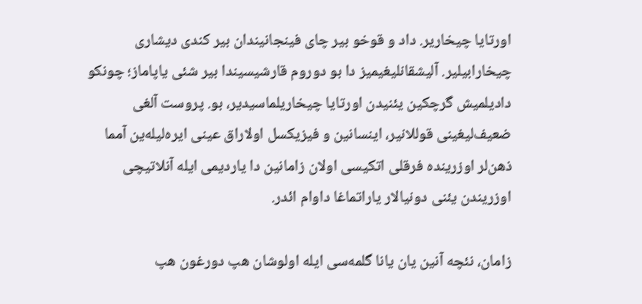اورتایا چیخاریر. داد و قوخو بیر چای فینجانیندان بیر کندی دیشاری چیخارابیلیر. آلیشقانلیغیمیز دا بو دوروم قارشیسیندا بیر شئی یاپاماز؛ چونکو دادیلمیش گرچکین یئنیدن اورتایا چیخاریلماسیدیر، بو. پروست آلغی ضعیف‌لیغینی قوللانیر، اینسانین و فیزیکسل اولاراق عینی ایره‌لیله‌ین آمما ذهن‌لر اوزرینده فرقلی اتکیسی اولان زامانین دا یاردیمی ایله آنلاتیچی اوزریندن یئنی دونیالار یاراتماغا داوام ائدر.

زامان، نئچه آنین یان یانا گلمه‌سی ایله اولوشان هپ دورغون هپ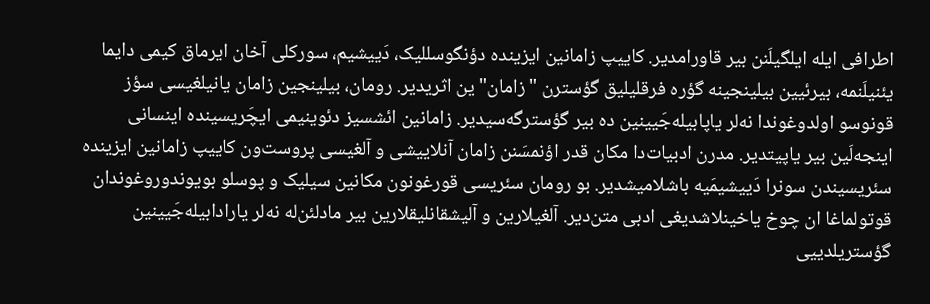اطرافی ایله ایلگیلَنن بیر قاورامدیر. کاییپ زامانین ایزینده دؤنگوسللیک، دَییشیم، سورکلی آخان ایرماق کیمی دایما یئنیلَنمه، بیرئیین بیلینجینه گؤره فرقلیلیق گؤسترن "زامان"ین اثریدیر. رومان، بیلینجین زامان یانیلغیسی سؤز قونوسو اولدوغوندا نه‌لر یاپابیله‌جَیینین ده بیر گؤسترگه‌سیدیر. زامانین ائشسیز دئوینیمی ایچَریسینده اینسانی اینجه‌لَین بیر یاپیتدیر. مدرن ادبیات‌دا مکان قدر اؤنمسَنن زامان آنلاییشی و آلغیسی پروست‌ون کاییپ زامانین ایزینده سئریسیندن سونرا دَییشیمَیه باشلامیشدیر. بو رومان سئریسی قورغونون مکانین سیلیک و پوسلو بویوندوروغوندان قوتولماغا ان چوخ یاخینلاشدیغی ادبی متن‌دیر. آلغیلارین و آلیشقانلیقلارین بیر مادلئن‌له نه‌لر یارادابیله‌جَیینین گؤستریلدییی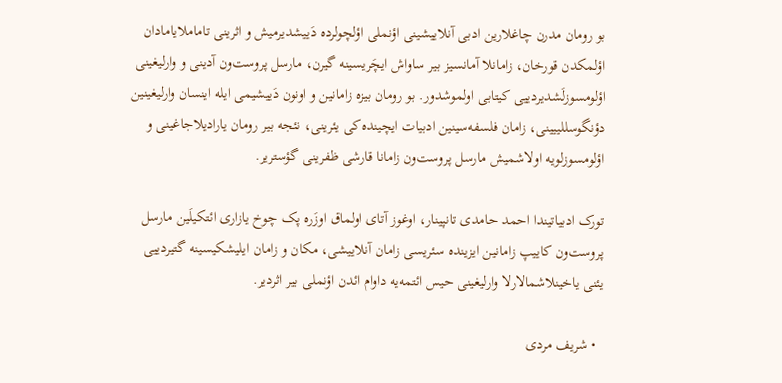بو رومان مدرن چاغلارین ادبی آنلاییشینی اؤنملی اؤلچولرده دَییشدیرمیش و اثرینی تاماملایامادان اؤلمکدن قورخان، زامانلا آمانسیز بیر ساواش ایچَریسینه گیرن، مارسل پروست‌ون آدینی و وارلیغینی اؤلومسوزلَشدیردییی کیتابی اولموشدور. بو رومان بیزه زامانین و اونون دَییشیمی ایله اینسان وارلیغینین دؤنگوسللییینی، زامان فلسفه‌سینین ادبیات ایچینده‌کی یئرینی، نئجه بیر رومان یارادیلاجاغینی و اؤلومسوزلویه اولاشمیش مارسل پروست‌ون زامانا قارشی ظفرینی گؤستریر.

تورک ادبیاتیندا احمد حامدی تانپینار، اوغوز آتای اولماق اوزَره پک چوخ یازاری ائتکیلَین مارسل پروست‌ون کاییپ زامانین ایزینده سئریسی زامان آنلاییشی، مکان و زامان ایلیشکیسینه گتیردییی یئنی یاخینلاشمالارلا وارلیغینی حیس ائتمه‌یه داوام ائدن اؤنملی بیر اثردیر.

  • شریف مردی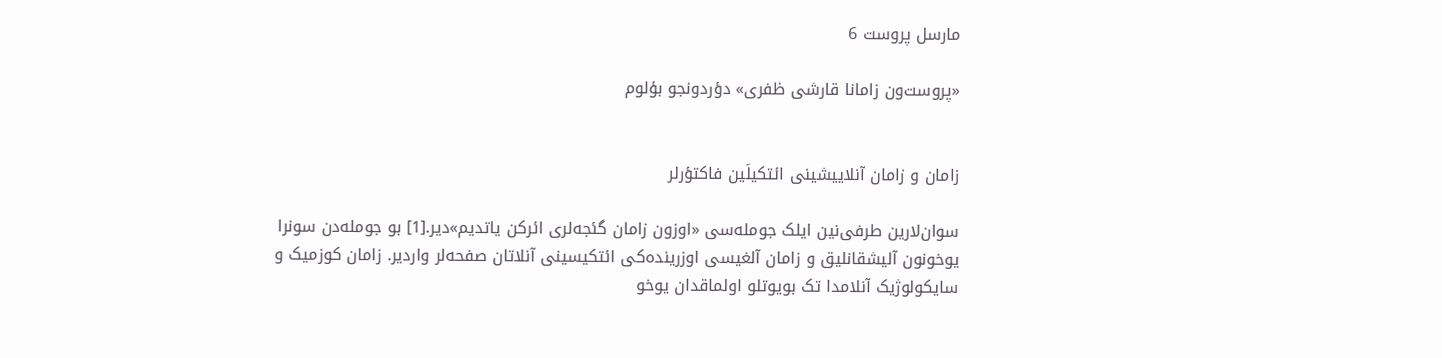مارسل پروست 6

«پروست‌ون زامانا قارشی ظفری» دؤردونجو بؤلوم


زامان و زامان آنلاییشینی ائتکیلَین فاکتؤرلر

سوان‌لارین طرفی‌نین ایلک جومله‌سی «اوزون زامان گئجه‌لری ائرکن یاتدیم»دیر.[1] بو جومله‌دن سونرا یوخونون آلیشقانلیق و زامان آلغیسی اوزرینده‌کی ائتکیسینی آنلاتان صفحه‌لر واردیر. زامان کوزمیک و سایکولوژیک آنلامدا تک بویوتلو اولماقدان یوخو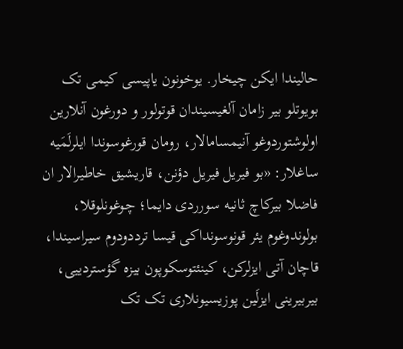حالیندا ایکن چیخار. یوخونون یاپیسی کیمی تک بویوتلو بیر زامان آلغیسیندان قوتولور و دورغون آنلارین اولوشتوردوغو آنیمسامالار، رومان قورغوسوندا ایلرلَمَیه ساغلار: «بو فیریل فیریل دؤنن، قاریشیق خاطیرالار ان فاضلا بیرکاچ ثانیه سورردی دایما؛ چوغونلوقلا، بولوندوغوم یئر قونوسونداکی قیسا ترددودوم سیراسیندا، قاچان آتی ایزلرکن، کینئتوسکوپون بیزه گؤستردییی، بیربیرینی ایزلَین پوزیسیونلاری تک تک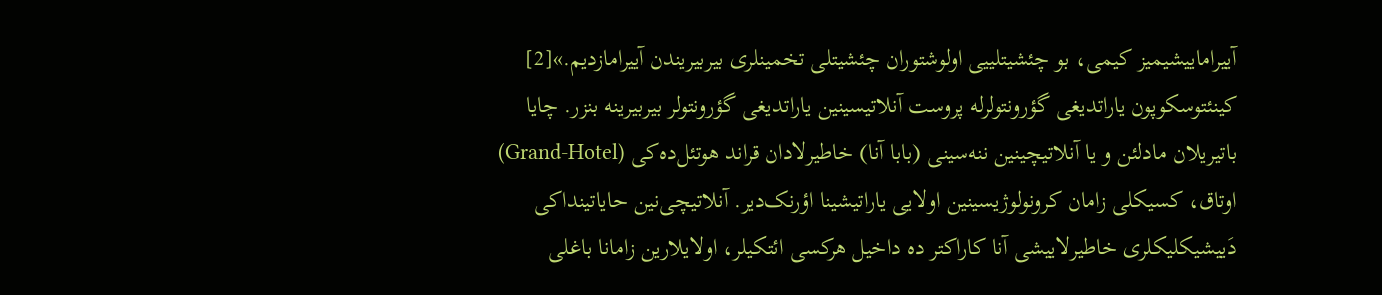آییراماییشیمیز کیمی، بو چئشیتلییی اولوشتوران چئشیتلی تخمینلری بیربیریندن آییرامازدیم.»[2] کینئتوسکوپون یاراتدیغی گؤرونتولرله پروست آنلاتیسینین یاراتدیغی گؤرونتولر بیربیرینه بنزر. چایا باتیریلان مادلئن و یا آنلاتیچینین ننه‌سینی (بابا آنا) خاطیرلادان قراند هوتئل‌ده‌کی (Grand-Hotel) اوتاق، کسیکلی زامان کرونولوژیسینین اولایی یاراتیشینا اؤرنک‌دیر. آنلاتیچی‌نین حایاتینداکی دَییشیکلیکلری خاطیرلاییشی آنا کاراکتر ده داخیل هرکسی ائتکیلر، اولایلارین زامانا باغلی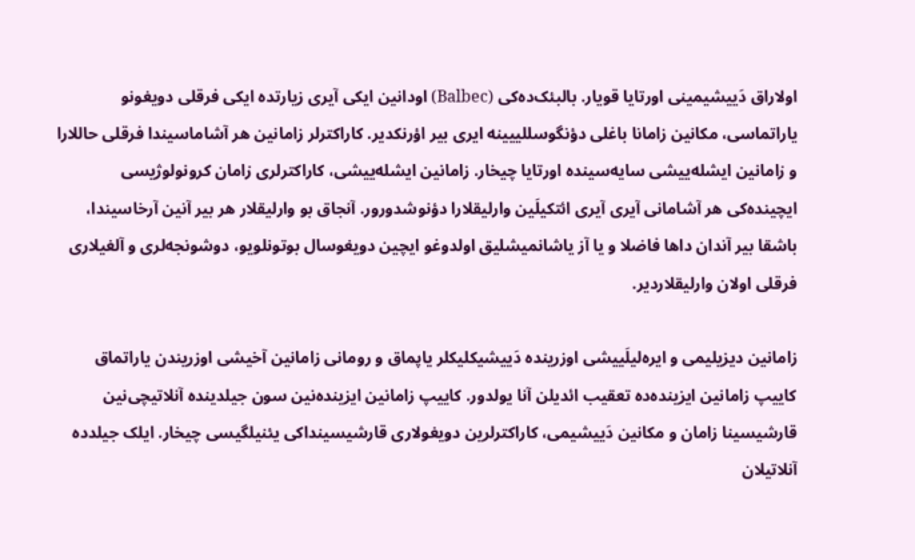اولاراق دَییشیمینی اورتایا قویار. بالبئک‌ده‌کی (Balbec) اودانین ایکی آیری زیارتده ایکی فرقلی دویغونو یاراتماسی، مکانین زامانا باغلی دؤنگوسللییینه ایری بیر اؤرنکدیر. کاراکترلر زامانین هر آشاماسیندا فرقلی حاللارا و زامانین ایشله‌ییشی سایه‌سینده اورتایا چیخار. زامانین ایشله‌ییشی، کاراکترلری زامان کرونولوژیسی ایچینده‌کی هر آشامانی آیری آیری ائتکیلَین وارلیقلارا دؤنوشدورور. آنجاق بو وارلیقلار هر بیر آنین آرخاسیندا، باشقا بیر آندان داها فاضلا و یا آز یاشانمیشلیق اولدوغو ایچین دویغوسال بوتونلویو، دوشونجه‌لری و آلغیلاری فرقلی اولان وارلیقلاردیر.

زامانین دیزیلیمی و ایره‌لیلَییشی اوزرینده دَییشیکلیکلر یاپماق و رومانی زامانین آخیشی اوزریندن یاراتماق کاییپ زامانین ایزینده‌ده تعقیب ائدیلن آنا یولدور. کاییپ زامانین ایزینده‌نین سون جیلدینده آنلاتیچی‌نین قارشیسینا زامان و مکانین دَییشیمی، کاراکترلرین دویغولاری قارشیسینداکی یئنیلگیسی چیخار. ایلک جیلدده آنلاتیلان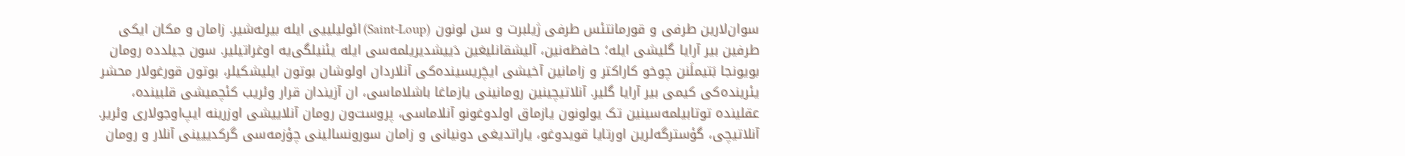سوان‌لارین طرفی و قورمانتئس طرفی ژیلبرت و سن لونون (Saint-Loup) ائولیلییی ایله بیرله‌شیر. زامان و مکان ایکی طرفین بیر آرایا گلیشی ایله؛ حافظه‌نین، آلیشقانلیغین دَییشدیریلمه‌سی ایله یئنیلگی‌یه اوغراتیلیر. سون جیلدده رومان بویونجا بَتیملَنن چوخو کاراکتر و زامانین آخیشی ایچَریسینده‌کی آنلاردان اولوشان بوتون ایلیشکیلر، بوتون قورغولار محشر یئرینده‌کی کیمی بیر آرایا گلیر. آنلاتیچینین رومانینی یازماغا باشلاماسی، ان آزیندان قرار وئریب کئچمیشی قلبینده، عقلینده توتابیلمه‌سینین تک یولونون یازماق اولدوغونو آنلاماسی، پروست‌ون رومان آنلاییشی اوزرینه ایپ‌اوجولاری وئریر. آنلاتیچی، گؤسترگه‌لرین اورتایا قویدوغو، یاراتدیغی دونیانی و زامان سورونسالینی چؤزمه‌سی گرکدییینی آنلار و رومان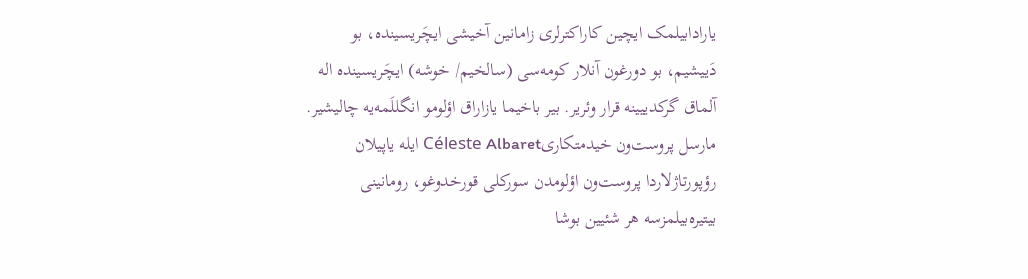یارادابیلمک ایچین کاراکترلری زامانین آخیشی ایچَریسینده، بو دَییشیم، بو دورغون آنلار کومه‌سی (سالخیم/ خوشه) ایچَریسینده اله آلماق گرکدییینه قرار وئریر. بیر باخیما یازاراق اؤلومو انگللَمه‌یه چالیشیر. مارسل پروست‌ون خیدمتکاریCéleste Albaret ایله یاپیلان رؤپورتاژلاردا پروست‌ون اؤلومدن سورکلی قورخدوغو، رومانینی بیتیره‌بیلمزسه هر شئیین بوشا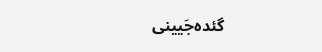گئده‌جَیینی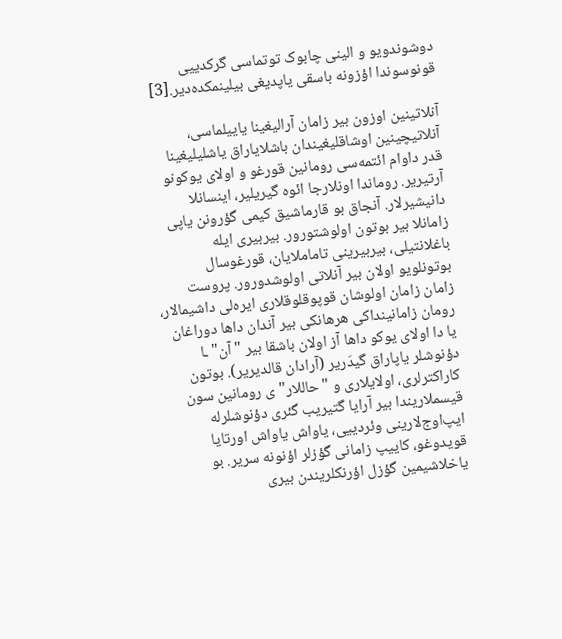دوشوندویو و الینی چابوک توتماسی گرکدییی قونوسوندا اؤزونه باسقی یاپدیغی بیلینمکده‌دیر.[3]

آنلاتینین اوزون بیر زامان آرالیغینا یاییلماسی، آنلاتیچینین اوشاقلیغیندان باشلایاراق یاشلیلیغینا قدر داوام ائتمه‌سی رومانین قورغو و اولای یوکونو آرتیریر. روماندا اونلارجا ائوه گیریلیر، اینسانلا دانیشیرلار. آنجاق بو قارماشیق کیمی گؤرونن یاپی زامانلا بیر بوتون اولوشتورور. بیربیری ایله باغلانتیلی، بیربیرینی تاماملایان، قورغوسال بوتونلویو اولان بیر آنلاتی اولوشدورور. پروست زامان زامان اولوشان قوپوقلوقلاری ایره‌لی داشیمالار، رومان زامانینداکی هرهانکی بیر آندان داها دوراغان یا دا اولای یوکو داها آز اولان باشقا بیر "آن"ـا دؤنوشلر یاپاراق گیدَریر (آرادان قالدیریر). بوتون کاراکترلری، اولایلاری و "حاللار"ی رومانین سون قیسملاریندا بیر آرایا گتیریب گئری دؤنوشلرله ایپ‌اوج‌لارینی وئردییی، یاواش یاواش اورتایا قویدوغو، کاییپ زامانی گؤزلر اؤنونه سریر. بو یاخلاشیمین گؤزل اؤرنکلریندن بیری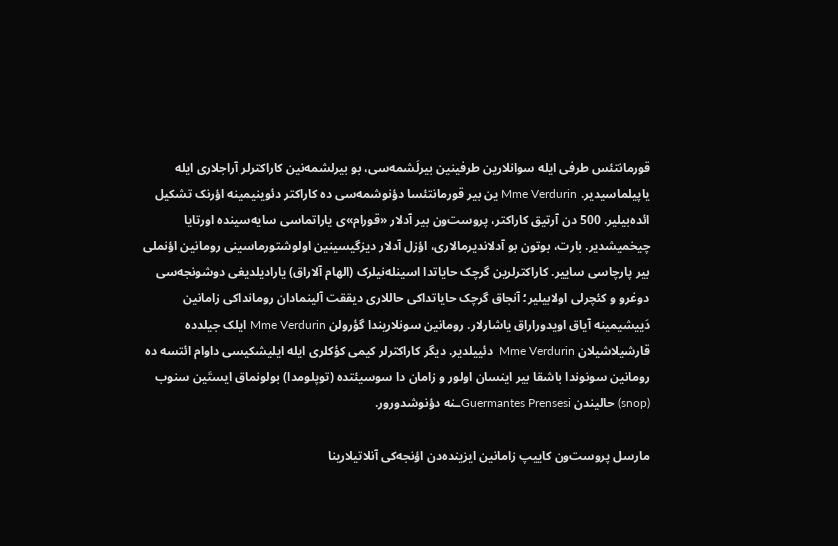قورمانتئس طرفی ایله سوانلارین طرفینین بیرلَشمه‌سی، بو بیرلشمه‌نین کاراکترلر آراجلاری ایله یاپیلماسیدیر. Mme Verdurin ین بیر قورمانتئسا دؤنوشمه‌سی ده کاراکتر دئوینیمینه اؤرنک تشکیل ائده‌بیلیر. 500 دن آرتیق کاراکتر، پروست‌ون بیر آدلار «قورام»ی یاراتماسی سایه‌سینده اورتایا چیخمیشدیر. بارت، بوتون بو آدلاندیرمالاری، اؤزل آدلار دیزگیسینین اولوشتورماسینی رومانین اؤنملی بیر پارچاسی ساییر. کاراکترلرین گرچک حایاتدا اسینله‌نیلرک (الهام آلاراق) یارادیلدیغی دوشونجه‌سی دوغرو و کئچرلی اولابیلیر؛ آنجاق گرچک حایاتداکی حاللاری دیققت آلینمادان رومانداکی زامانین دَییشیمینه آیاق اویدوراراق یاشارلار. رومانین سونلاریندا گؤرولن Mme Verdurin ایلک جیلدده قارشیلاشیلان Mme Verdurin  دئییلدیر. دیگر کاراکترلر کیمی کؤکلری ایله ایلیشکیسی داوام ائتسه ده رومانین سونوندا باشقا بیر اینسان اولور و زامان دا سوسیئتده (توپلومدا) بولونماق ایستَین سنوب (snop) حالیندن Guermantes Prensesiـنه دؤنوشدورور.

مارسل پروست‌ون کاییپ زامانین ایزینده‌دن اؤنجه‌کی آنلاتیلارینا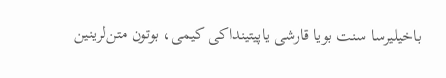باخیلیرسا سنت بویا قارشی یاپیتینداکی کیمی، بوتون متن‌لرینین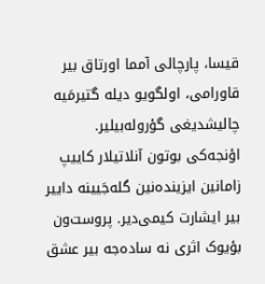قیسا، پارچالی آمما اورتاق بیر قاورامی، اولگویو دیله گتیرمَیه چالیشدیغی گؤروله‌بیلیر. اؤنجه‌کی بوتون آنلاتیلار کاییپ زامانین ایزینده‌نین گله‌جَیینه داییر بیر ایشارت کیمی‌دیر. پروست‌ون بؤیوک اثری نه ساده‌جه بیر عشق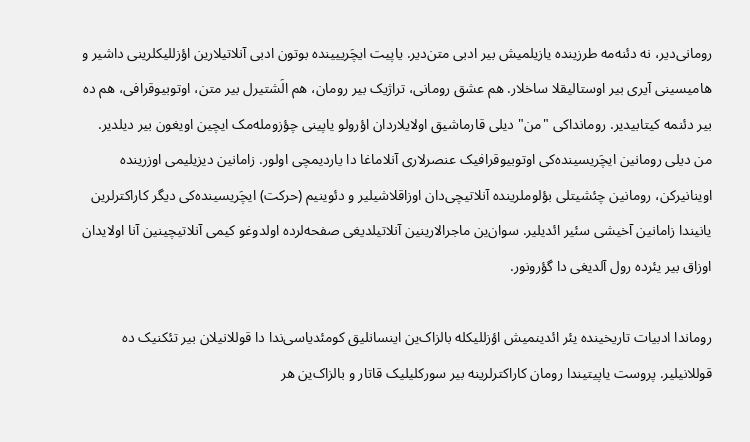رومانی‌دیر، نه دئنه‌مه طرزینده یازیلمیش بیر ادبی متن‌دیر. یاپیت ایچَرییینده بوتون ادبی آنلاتیلارین اؤزللیکلرینی داشیر و هامیسینی آیری بیر اوستالیقلا ساخلار. هم عشق رومانی، تراژیک بیر رومان، هم الَشتیرل بیر متن، اوتوبیوقرافی، هم ده بیر دئنمه کیتابیدیر. رومانداکی "من" دیلی قارماشیق اولایلاردان اؤرولو یاپینی چؤزومله‌مک ایچین اویغون بیر دیلدیر. من دیلی رومانین ایچَریسینده‌کی اوتوبیوقرافیک عنصرلاری آنلاماغا دا یاردیمچی اولور. زامانین دیزیلیمی اوزرینده اوینانیرکن، رومانین چئشیتلی بؤلوملرینده آنلاتیچی‌دان اوزاقلاشیلیر و دئوینیم (حرکت) ایچَریسینده‌کی دیگر کاراکترلرین یانیندا زامانین آخیشی سئیر ائدیلیر. سوان‌ین ماجرالارینین آنلاتیلدیغی صفحه‌لرده اولدوغو کیمی آنلاتیچینین آنا اولایدان اوزاق بیر یئرده رول آلدیغی دا گؤرونور.

روماندا ادبیات تاریخینده یئر ائدینمیش اؤزللیکله بالزاک‌ین اینسانلیق کومئدیاسی‌ندا دا قوللانیلان بیر تئکنیک ده قوللانیلیر. پروست یاپیتیندا رومان کاراکترلرینه بیر سورکلیلیک قاتار و بالزاک‌ین هر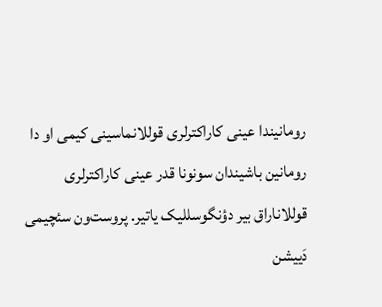رومانیندا عینی کاراکترلری قوللانماسینی کیمی او دا رومانین باشیندان سونونا قدر عینی کاراکترلری قوللاناراق بیر دؤنگوسللیک یاتیر. پروست‌ون سئچیمی دَییشن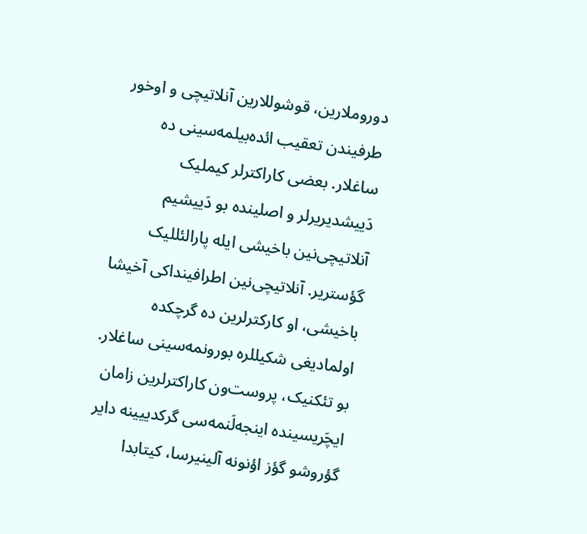دوروملارین، قوشوللارین آنلاتیچی و اوخور طرفیندن تعقیب ائده‌بیلمه‌سینی ده ساغلار. بعضی کاراکترلر کیملیک دَییشدیریرلر و اصلینده بو دَییشیم آنلاتیچی‌نین باخیشی ایله پارالئللیک گؤستریر. آنلاتیچی‌نین اطرافینداکی آخیشا باخیشی، او کارکترلرین ده گرچکده اولمادیغی شکیللره بورونمه‌سینی ساغلار. بو تئکنیک، پروست‌ون کاراکترلرین زامان ایچَریسینده اینجه‌لَنمه‌سی گرکدییینه دایر گؤروشو گؤز اؤنونه آلینیرسا، کیتابدا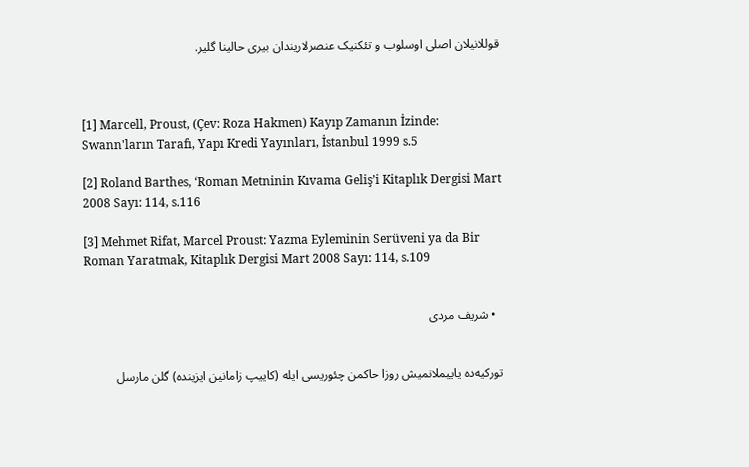قوللانیلان اصلی اوسلوب و تئکنیک عنصرلاریندان بیری حالینا گلیر.



[1] Marcell, Proust, (Çev: Roza Hakmen) Kayıp Zamanın İzinde: Swann'ların Tarafı, Yapı Kredi Yayınları, İstanbul 1999 s.5

[2] Roland Barthes, ‘Roman Metninin Kıvama Geliş’i Kitaplık Dergisi Mart 2008 Sayı: 114, s.116

[3] Mehmet Rifat, Marcel Proust: Yazma Eyleminin Serüveni ya da Bir Roman Yaratmak, Kitaplık Dergisi Mart 2008 Sayı: 114, s.109


  • شریف مردی


تورکیه‌ده یاییملانمیش روزا حاکمن چئوریسی ایله (کاییپ زامانین ایزینده) گلن مارسل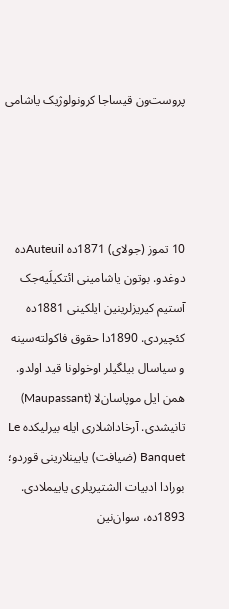پروست‌ون قیساجا کرونولوژیک یاشامی




10 تموز (جولای) 1871ده Auteuilده دوغدو. بوتون یاشامینی ائتکیلَیه‌جک آستیم کیریزلرینین ایلکینی 1881ده کئچیردی. 1890دا حقوق فاکولته‌سینه و سیاسال بیلگیلر اوخولونا قید اولدو. همن ایل موپاسان‌لا (Maupassant) تانیشدی. آرخاداشلاری ایله بیرلیکده Le Banquet (ضیافت) یایینلارینی قوردو؛ بورادا ادبیات الشتیریلری یاییملادی. 1893ده، سوان‌نین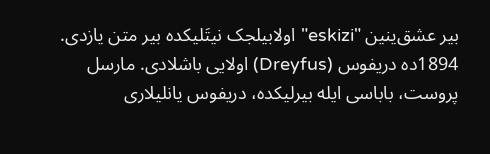بیر عشق‌ینین "eskizi" اولابیلجک نیتَلیکده بیر متن یازدی. 1894ده دریفوس (Dreyfus) اولایی باشلادی. مارسل پروست، باباسی ایله بیرلیکده، دریفوس یانلیلاری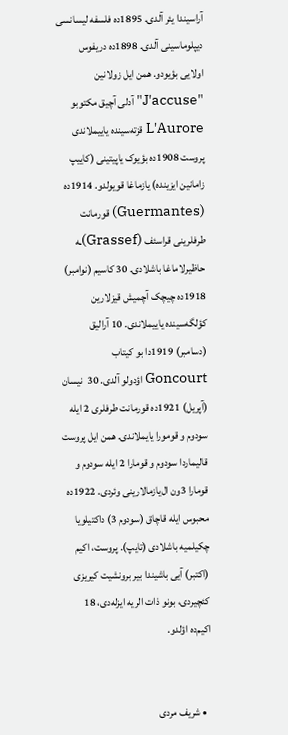آراسیندا یئر آلدی. 1895ده فلسفه لیسانسی دیپلوماسینی آلدی. 1898ده دریفوس اولایی بؤیودو. همن ایل زولانین "J'accuse" آدلی آچیق مکتوبو L'Aurore قزته‌سینده یاییملاندی پروست 1908ده بؤیوک یاپیتینی (کاییپ زامانین ایزینده) یازماغا قویولدو. 1914ده (Guermantes) قورمانت طرفلرینی قراسئف (Grassef)ـه حاظیرلاماغا باشلادی. 30 کاسیم (نوامبر) 1918ده چیچک آچمیش قیزلارین کؤلگه‌سینده یاییملاندی. 10 آرالیق (دسامبر) 1919دا بو کیتاب Goncourt اؤدولو آلدی. 30  نیسان (آپریل) 1921ده قورمانت طرفلری 2 ایله سودوم و قومورا یایملاندی. همن ایل پروست قالیماردا سودوم و قومارا 2 ایله سودوم و قومارا 3ون ال‌یازمالارینی وئردی. 1922ده محبوس ایله قاچاق (سودوم 3) داکتیلویا چکیلمیه باشلادی (تایپ). پروست، اکیم (اکتبر) آیی باشیندا بیر برونشیت کیریزی کئچیردی، بونو ذات الریه ایزله‌دی، 18 اکیم‌ده اؤلدو.


  • شریف مردی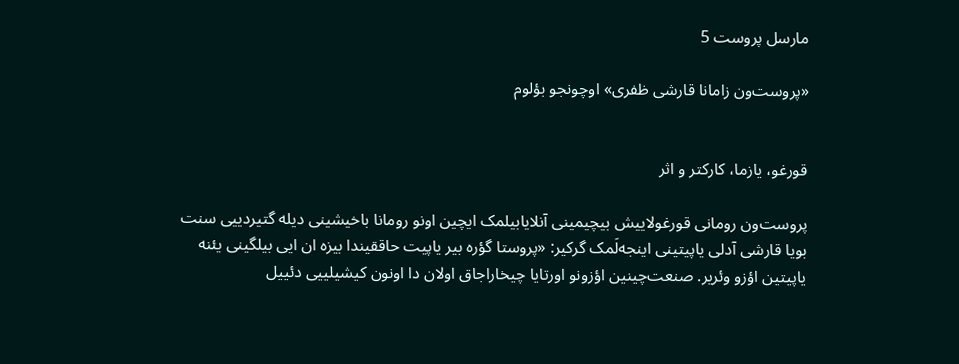مارسل پروست 5

«پروست‌ون زامانا قارشی ظفری» اوچونجو بؤلوم


قورغو، یازما، کارکتر و اثر

پروست‌ون رومانی قورغولاییش بیچیمینی آنلایابیلمک ایچین اونو رومانا باخیشینی دیله گتیردییی سنت بویا قارشی آدلی یاپیتینی اینجه‌لَمک گرکیر: «پروستا گؤره بیر یاپیت حاققیندا بیزه ان ایی بیلگینی یئنه یاپیتین اؤزو وئریر. صنعت‌چینین اؤزونو اورتایا چیخاراجاق اولان دا اونون کیشیلییی دئییل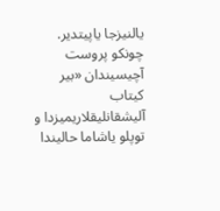یالنیزجا یاپیتدیر. چونکو پروست آچیسیندان «بیر کیتاب آلیشقانلیقلاریمیزدا و توپلو یاشاما حالیندا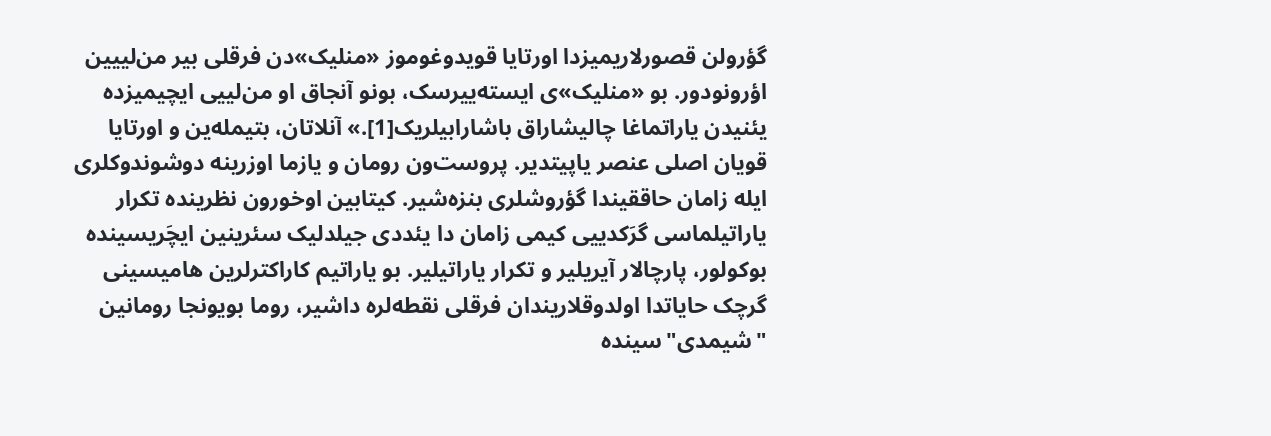گؤرولن قصورلاریمیزدا اورتایا قویدوغوموز «منلیک»دن فرقلی بیر من‌لییین اؤرونودور. بو «منلیک»ی ایسته‌ییرسک، بونو آنجاق او من‌لییی ایچیمیزده یئنیدن یاراتماغا چالیشاراق باشارابیلریک[1].» آنلاتان، بتیمله‌ین و اورتایا قویان اصلی عنصر یاپیتدیر. پروست‌ون رومان و یازما اوزرینه دوشوندوکلری ایله زامان حاققیندا گؤروشلری بنزه‌شیر. کیتابین اوخورون نظرینده تکرار یاراتیلماسی گرَکدییی کیمی زامان دا یئددی جیلدلیک سئرینین ایچَریسینده بوکولور، پارچالار آیریلیر و تکرار یاراتیلیر. بو یاراتیم کاراکترلرین هامیسینی گرچک حایاتدا اولدوقلاریندان فرقلی نقطه‌لره داشیر، روما بویونجا رومانین "شیمدی"سینده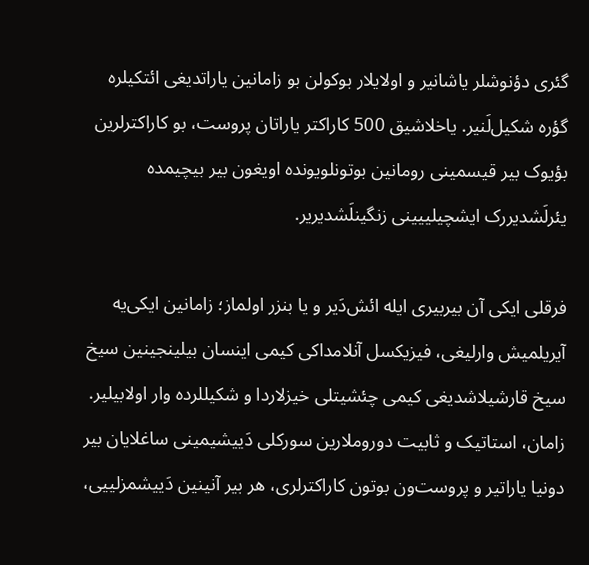گئری دؤنوشلر یاشانیر و اولایلار بوکولن بو زامانین یاراتدیغی ائتکیلره گؤره شکیل‌لَنیر. یاخلاشیق 500 کاراکتر یاراتان پروست، بو کاراکترلرین بؤیوک بیر قیسمینی رومانین بوتونلویونده اویغون بیر بیچیمده یئرلَشدیررک ایشچیلییینی زنگینلَشدیریر.

فرقلی ایکی آن بیربیری ایله ائش‌دَیر و یا بنزر اولماز؛ زامانین ایکی‌یه آیریلمیش وارلیغی، فیزیکسل آنلامداکی کیمی اینسان بیلینجینین سیخ سیخ قارشیلاشدیغی کیمی چئشیتلی خیزلاردا و شکیللرده وار اولابیلیر. زامان، استاتیک و ثابیت دوروملارین سورکلی دَییشیمینی ساغلایان بیر دونیا یاراتیر و پروست‌ون بوتون کاراکترلری، هر بیر آنینین دَییشمزلییی،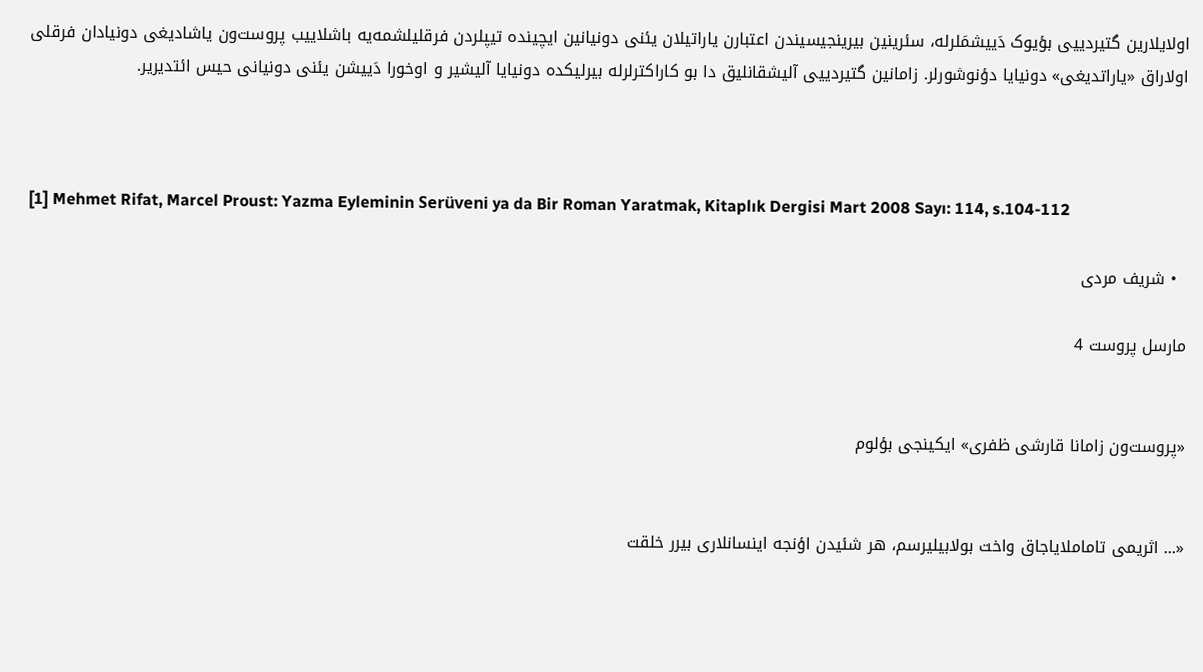اولایلارین گتیردییی بؤیوک دَییشمَلرله، سئرینین بیرینجیسیندن اعتبارن یاراتیلان یئنی دونیانین ایچینده تیپلردن فرقلیلشمه‌یه باشلاییب پروست‌ون یاشادیغی دونیادان فرقلی اولاراق «یاراتدیغی» دونیایا دؤنوشورلر. زامانین گتیردییی آلیشقانلیق دا بو کاراکترلرله بیرلیکده دونیایا آلیشیر و اوخورا دَییشن یئنی دونیانی حیس ائتدیریر.



[1] Mehmet Rifat, Marcel Proust: Yazma Eyleminin Serüveni ya da Bir Roman Yaratmak, Kitaplık Dergisi Mart 2008 Sayı: 114, s.104-112

  • شریف مردی

مارسل پروست 4


«پروست‌ون زامانا قارشی ظفری» ایکینجی بؤلوم


«... اثریمی تاماملایاجاق واخت بولابیلیرسم، هر شئیدن اؤنجه اینسانلاری بیرر خلقت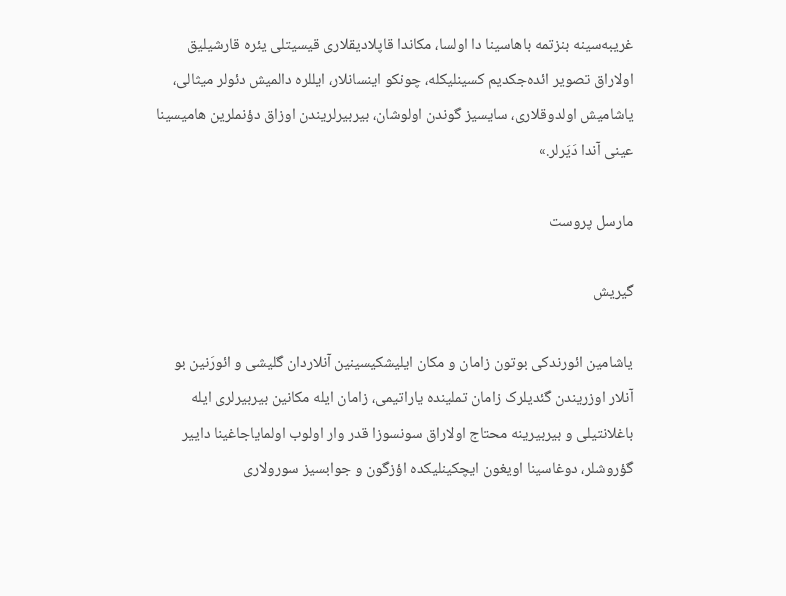غریبه‌سینه بنزتمه باهاسینا دا اولسا، مکاندا قاپلادیقلاری قیسیتلی یئره قارشیلیق اولاراق تصویر ائده‌جکدیم کسینلیکله، چونکو اینسانلار، ایللره دالمیش دئولر میثالی، یاشامیش اولدوقلاری، سایسیز گوندن اولوشان، بیربیرلریندن اوزاق دؤنملرین هامیسینا عینی آندا دَیَرلر.»

مارسل پروست

گیریش

یاشامین ائورندکی بوتون زامان و مکان ایلیشکیسینین آنلاردان گلیشی و ائورَنین بو آنلار اوزریندن گئدیلرک زامان تملینده یاراتیمی، زامان ایله مکانین بیربیرلری ایله باغلانتیلی و بیربیرینه محتاج اولاراق سونسوزا قدر وار اولوب اولمایاجاغینا داییر گؤروشلر، دوغاسینا اویغون ایچکینلیکده اؤزگون و جوابسیز سورولاری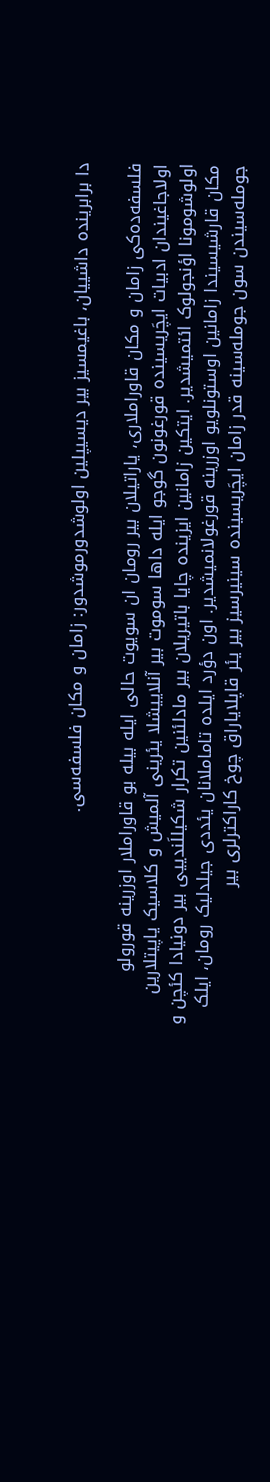دا برابرینده داشییان، باغیمسیز بیر دیسیپلین اولوشدورموشدور: زامان و مکان فلسفه‌سی.

فلسفه‌ده‌کی زامان و مکان قاوراملاری، یاراتیلان بیر رومان ان سویوت حالی ایله بیله بو قاوراملار اوزرینه قورولو اولاجاغیندان ادبیات ایچَریسینده قورغونون گوجو ایله داها سوموت بیر آنلاییشلا یئرینی آلمیش و کلاسیک یاپیتلارین اولوشومونا اؤنجولوک ائتمیشدیر. ایتکین زامانین ایزینده چایا باتیریلان بیر مادلئنین تکرار شکیللَندییی بیر دونیادا کئچن و مکان قارشیسیندا زامانین اوستونلویو اوزرینه قورغولانمیشدیر. اون دؤرد ایلده تاماملانان یئددی جیلدلیک رومان، ایلک جومله‌سیندن سون جومله‌سینه قدر زامان ایچَریسینده سینیرسیز بیر یئر قاپلایاراق چوخ کاراکترلری بیر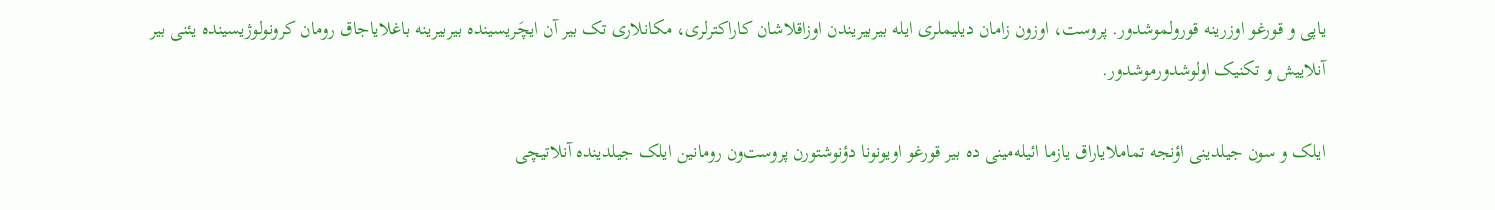یاپی و قورغو اوزرینه قورولموشدور. پروست، اوزون زامان دیلیملری ایله بیربیریندن اوزاقلاشان کاراکترلری، مکانلاری تک بیر آن ایچَریسینده بیربیرینه باغلایاجاق رومان کرونولوژیسینده یئنی بیر آنلاییش و تکنیک اولوشدورموشدور.

ایلک و سون جیلدینی اؤنجه تماملایاراق یازما ائیله‌مینی ده بیر قورغو اویونونا دؤنوشتورن پروست‌ون رومانین ایلک جیلدینده آنلاتیچی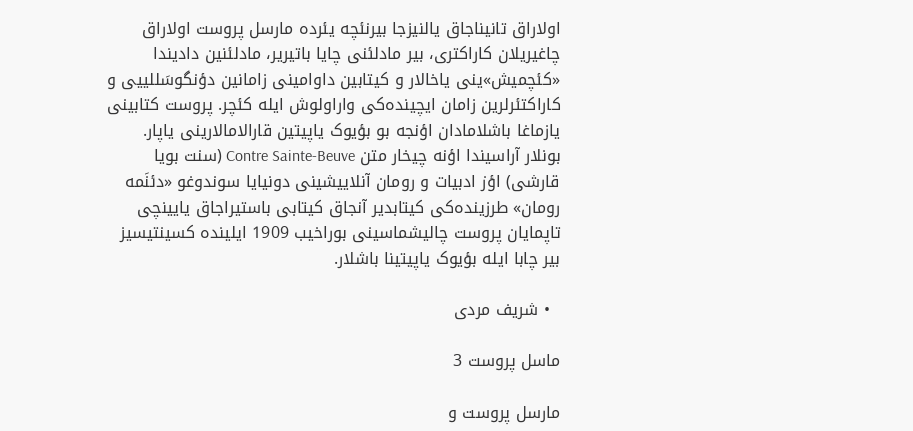اولاراق تانیناجاق یالنیزجا بیرنئچه یئرده مارسل پروست اولاراق چاغیریلان کاراکتری، بیر مادلئنی چایا باتیریر، مادلئنین دادیندا «کئچمیش»ینی یاخالار و کیتابین داوامینی زامانین دؤنگوسَللییی و کاراکتئرلرین زامان ایچینده‌کی واراولوش ایله کئچر. پروست کتابینی یازماغا باشلامادان اؤنجه بو بؤیوک یاپیتین قارالامالارینی یاپار. بونلار آراسیندا اؤنه چیخار متن Contre Sainte-Beuve (سنت بویا قارشی) اؤز ادبیات و رومان آنلاییشینی دونیایا سوندوغو «دئنَمه رومان» طرزینده‌کی کیتابدیر آنجاق کیتابی باستیراجاق یایینچی تاپمایان پروست چالیشماسینی بوراخیب 1909 ایلینده کسینتیسیز بیر چابا ایله بؤیوک یاپیتینا باشلار.

  • شریف مردی

ماسل پروست 3

مارسل پروست و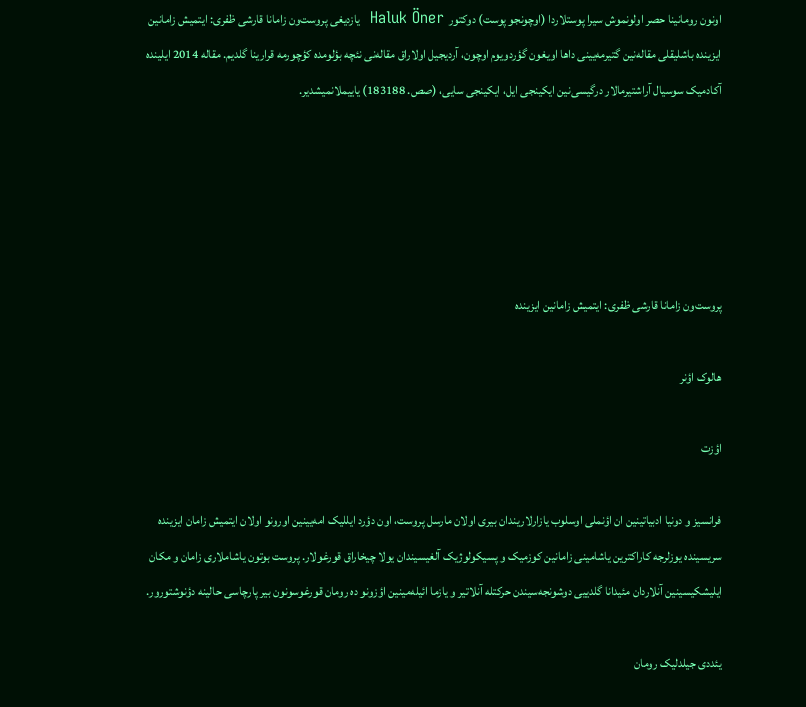اونون رومانینا حصر اولونموش سیرا پوستلاردا (اوچونجو پوست) دوکتور  Haluk Öner  یازدیغی پروست‌ون زامانا قارشی ظفری: ایتمیش زامانین ایزینده باشلیقلی مقاله‌نین گتیرمه‌یینی داها اویغون گؤردویوم اوچون، آردیجیل اولاراق مقاله‌نی نئچه بؤلومده کؤچورمه قرارینا گلدیم. مقاله 2014 ایلینده آکادمیک سوسیال آراشتیرمالار درگیسی‌نین ایکینجی ایل، ایکینجی سایی، (صص. 183188) یاییملانمیشدیر.





پروست‌ون زامانا قارشی ظفری: ایتمیش زامانین ایزینده

هالوک اؤنر

اؤزت

فرانسیز و دونیا ادبیاتینین ان اؤنملی اوسلوب یازارلاریندان بیری اولان مارسل پروست، اون دؤرد ایللیک امه‌یینین اورونو اولان ایتمیش زامان ایزینده سریسینده یوزلرجه کاراکترین یاشامینی زامانین کوزمیک و پسیکولوژیک آلغیسیندان یولا چیخاراق قورغولار. پروست بوتون یاشاملاری زامان و مکان ایلیشکیسینین آنلاردان مئیدانا گلدییی دوشونجه‌سیندن حرکتله آنلاتیر و یازما ائیله‌مینین اؤزونو ده رومان قورغوسونون بیر پارچاسی حالینه دؤنوشتورور.

یئددی جیلدلیک رومان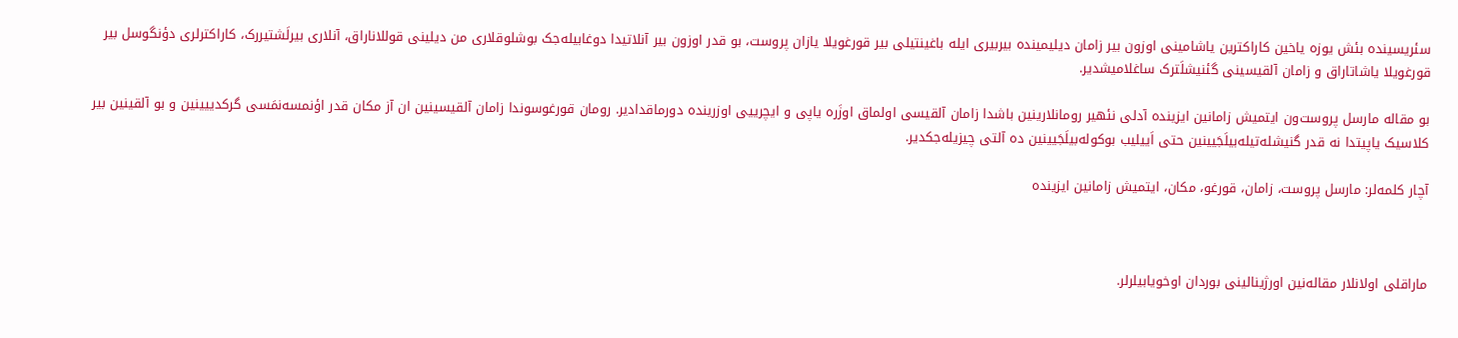سئریسینده بئش یوزه یاخین کاراکترین یاشامینی اوزون بیر زامان دیلیمینده بیربیری ایله باغینتیلی بیر قورغویلا یازان پروست، بو قدر اوزون بیر آنلاتیدا دوغابیله‌جک بوشلوقلاری من دیلینی قوللاناراق، آنلاری بیرلَشتیررک، کاراکترلری دؤنگوسل بیر قورغویلا یاشاتاراق و زامان آلقیسینی گئنیشلَترک ساغلامیشدیر.

بو مقاله مارسل پروست‌ون ایتمیش زامانین ایزینده آدلی نئهیر رومانلارینین باشدا زامان آلقیسی اولماق اوزَره یاپی و ایچرییی اوزرینده دورماقدادیر. رومان قورغوسوندا زامان آلقیسینین ان آز مکان قدر اؤنمسه‌نمَسی گرکدییینین و بو آلقینین بیر کلاسیک یاپیتدا نه قدر گنیشله‌تیله‌بیلَجَیینین حتی اَییلیب بوکوله‌بیلَجَیینین ده آلتی چیزیله‌جکدیر.

آچار کلمه‌لر: مارسل پروست، زامان، قورغو، مکان، ایتمیش زامانین ایزینده



ماراقلی اولانلار مقاله‌نین اورژینالینی بوردان اوخویابیلرلر.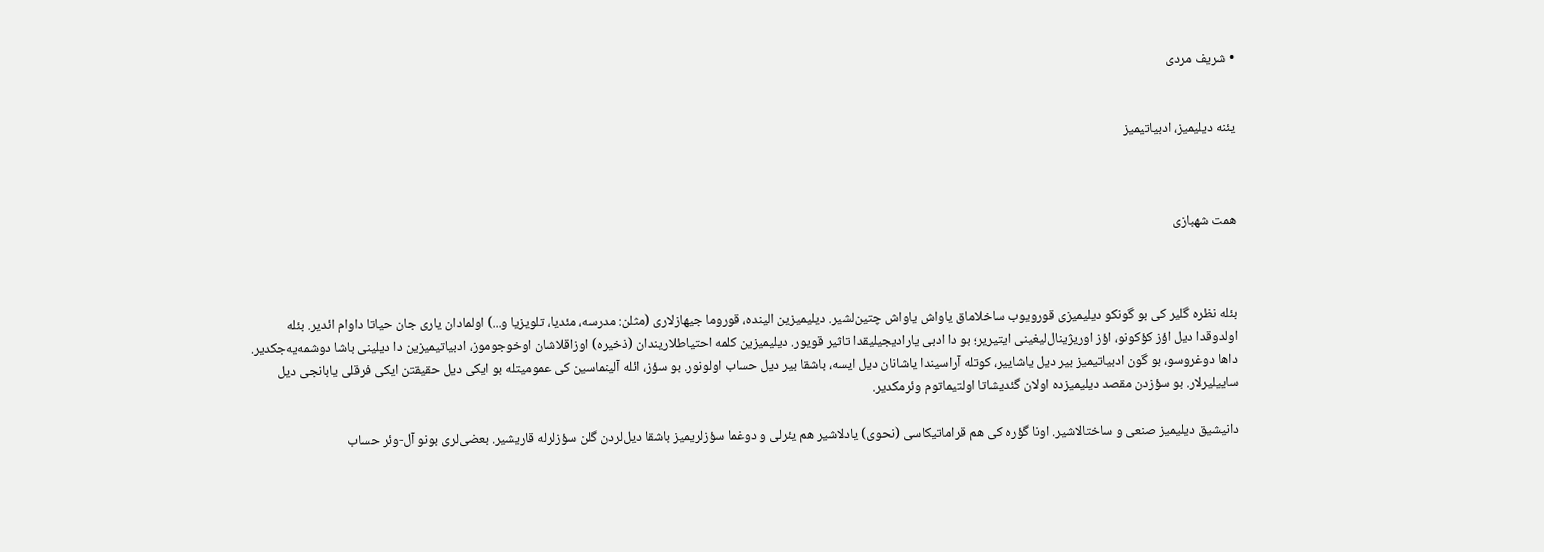• شریف مردی


یئنه دیلیمیز، ادبیاتیمیز



همت شهبازی



بئله نظره گلیر کی بو گونکو دیلیمیزی قورویوب ساخلاماق یاواش یاواش چتین‌لشیر. دیلیمیزین الینده، قوروما جیهازلاری (مثلن: مدرسه، مئدیا، تلویزیا و...) اولمادان یاری جان حیاتا داوام ائدیر. بئله اولدوقدا دیل اؤز کؤکونو، اؤز اوریژینال‌لیغینی ایتیریر؛ بو دا ادبی یارادیجیلیقدا تاثیر قویور. دیلیمیزین کلمه احتیاطلاریندان (ذخیره) اوزاقلاشان اوخوجوموز، ادبیاتیمیزین دا دیلینی باشا دوشمه‌یه‌جکدیر. داها دوغروسو، بو گون ادبیاتیمیز بیر دیل یاشاییر، کوتله آراسیندا یاشانان دیل ایسه، باشقا بیر دیل حساب اولونور. بو سؤز، ائله آلینماسین کی عمومیتله بو ایکی دیل حقیقتن ایکی فرقلی یابانجی دیل ساییلیرلار. بو سؤزدن مقصد دیلیمیزده اولان گئدیشاتا اولتیماتوم وئرمکدیر.

دانیشیق دیلیمیز صنعی و ساختالاشیر. اونا گؤره کی هم قراماتیکاسی (نحوی) یادلاشیر هم یئرلی و دوغما سؤزلریمیز باشقا دیل‌لردن گلن سؤزلرله قاریشیر. بعضی‌لری بونو آل-وئر حساب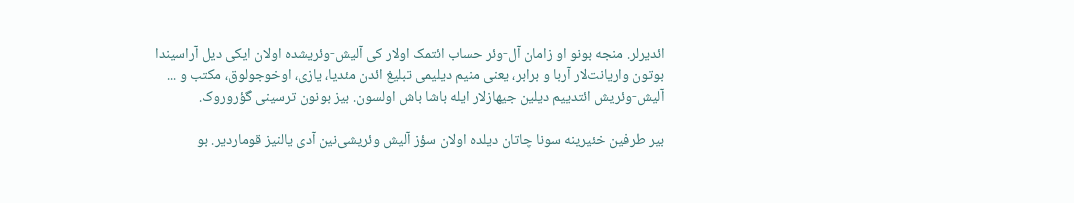ائدیرلر. منجه بونو او زامان آل-وئر حساب ائتمک اولار کی آلیش-وئریشده اولان ایکی دیل آراسیندا بوتون واریانت‌لار آربا و برابر، یعنی منیم دیلیمی تبلیغ ائدن مئدیا، یازی، اوخوجولوق، مکتب و ... آلیش-وئریش‌ ائتدییم دیلین جیهازلار ایله باشا باش اولسون. بیز بونون ترسینی گؤروروک.

بیر طرفین خئیرینه سونا چاتان دیلده اولان سؤز آلیش وئریشی‌نین آدی یالنیز قوماردیر. بو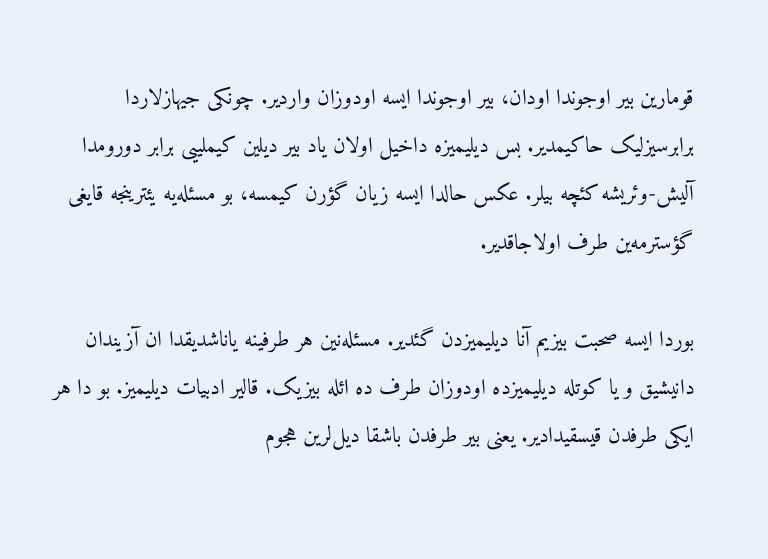قومارین بیر اوجوندا اودان، بیر اوجوندا ایسه اودوزان واردیر. چونکی جیهازلاردا برابرسیزلیک حاکیمدیر. بس دیلیمیزه داخیل اولان یاد بیر دیلین کیملییی برابر دورومدا آلیش-وئریشه کئچه بیلر. عکس حالدا ایسه زیان گؤرن کیمسه، بو مسئله‌یه یئترینجه قایغی گؤسترمه‌ین طرف اولاجاقدیر.

بوردا ایسه صحبت بیزیم آنا دیلیمیزدن گئدیر. مسئله‌نین هر طرفینه یاناشدیقدا ان آزیندان دانیشیق و یا کوتله دیلیمیزده اودوزان طرف ده ائله بیزیک. قالیر ادبیات دیلیمیز. بو دا هر ایکی طرفدن قیسقیدادیر. یعنی بیر طرفدن باشقا دیل‌لرین هجوم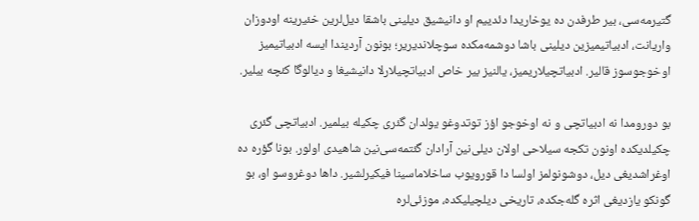گتیرمه‌سی، بیر طرفدن ده یوخاریدا دئدییم او دانیشیق دیلینی باشقا دیل‌لرین خئیرینه اودوزان واریانت، ادبیاتیمیزین دیلینی باشا دوشمه‌مکده سوچلاندیریر؛ بونون آردیندا ایسه ادبیاتیمیز اوخوجوسوز قالیر. ادبیاتچیلاریمیز، یالنیز بیر خاص ادبیاتچیلارلا دانیشیغا و دیالوگا کئچه بیلیر.

بو دورومدا نه ادبیاتچی و نه اوخوجو اؤز توتدوغو یولدان گئری چکیله بیلمیر. ادبیاتچی گئری چکیلدیکده اونون تکجه سیلاحی اولان دیلی‌نین آرادان گئتمه‌سی‌نین شاهیدی اولور. بونا گؤره ده اوغراشدیغی دیل، دوشونو‌لمز اولسا دا قورویوب ساخلاماسینا فیکیرلشیر. داها دوغروسو او، بو گونکو یازدیغی اثره گله‌جکده، تاریخی دیلچیلیکده، موزئی‌لره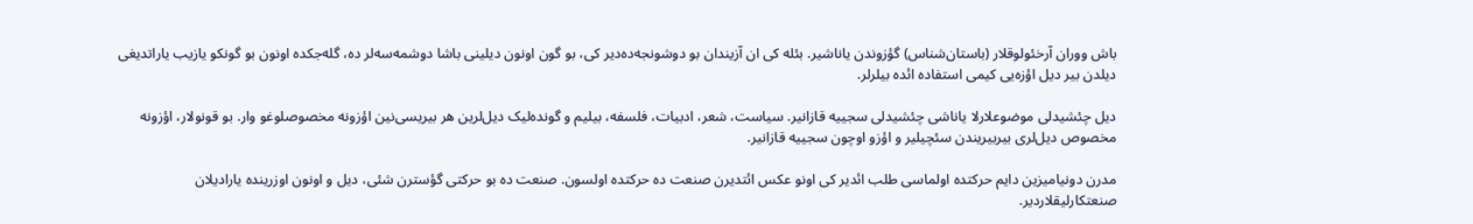باش ووران آرخئولوقلار (باستان‌شناس) گؤزوندن یاناشیر. بئله کی ان آزیندان بو دوشونجه‌ده‌دیر کی، بو گون اونون دیلینی باشا دوشمه‌سه‌لر ده، گله‌جکده اونون بو گونکو یازیب یاراتدیغی دیلدن بیر دیل اؤزه‌یی کیمی استفاده ائده بیلرلر.

دیل چئشیدلی موضوعلارلا یاناشی چئشیدلی سجییه قازانیر. سیاست، شعر، ادبیات، فلسفه، بیلیم و گونده‌لیک دیل‌لرین هر بیریسی‌نین اؤزونه مخصوصلوغو وار. بو قونولار، اؤزونه مخصوص دیل‌لری بیربیریندن سئچیلیر و اؤزو اوچون سجییه قازانیر.

مدرن دونیامیزین دایم حرکتده اولماسی طلب ائدیر کی اونو عکس ائتدیرن صنعت ده حرکتده اولسون. صنعت ده بو حرکتی گؤسترن شئی، دیل و اونون اوزرینده یارادیلان صنعتکارلیقلاردیر.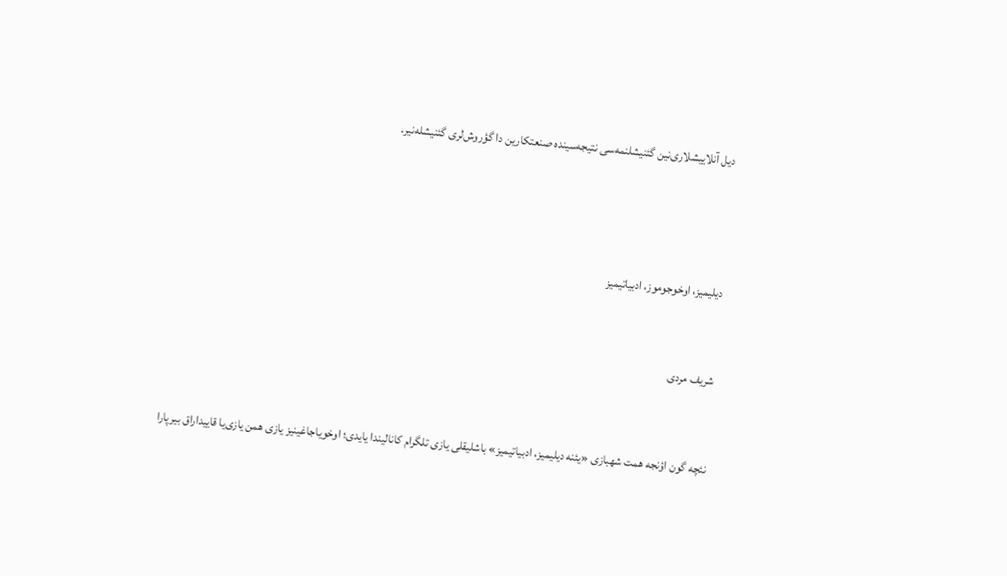دیل آنلاییشلاری‌نین گئنیشلنمه‌سی نتیجه‌سینده صنعتکارین دا گؤروش‌لری گئنیشله‌نیر.





دیلیمیز، اوخوجوموز، ادبیاتیمیز



شریف مردی



نئچه گون اؤنجه همت شهبازی «یئنه دیلیمیز، ادبیاتیمیز» باشلیقلی یازی تلگرام کانالیندا یایدی؛ اوخویاجاغینیز یازی همن یازی‌یا قاییداراق بیرپارا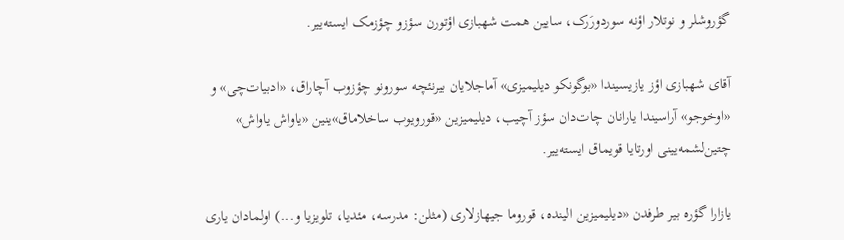گؤروشلر و نوتلار اؤنه سوردورَرک، سایین همت شهبازی اؤتورن سؤزو چؤزمک ایسته‌ییر.

آقای شهبازی اؤز یازیسیندا «بوگونکو دیلیمیزی» آماجلایان بیرنئچه سورونو چؤزوب آچاراق، «ادبیات‌چی» و «اوخوجو» آراسیندا یارانان چات‌دان سؤز آچیب، دیلیمیزین «قورویوب ساخلاماق»ینین «یاواش یاواش» چتین‌لشمه‌یینی اورتایا قویماق ایسته‌ییر.

یازارا گؤره بیر طرفدن «دیلیمیزین الینده، قوروما جیهازلاری (مثلن: مدرسه، مئدیا، تلویزیا و...) اولمادان یاری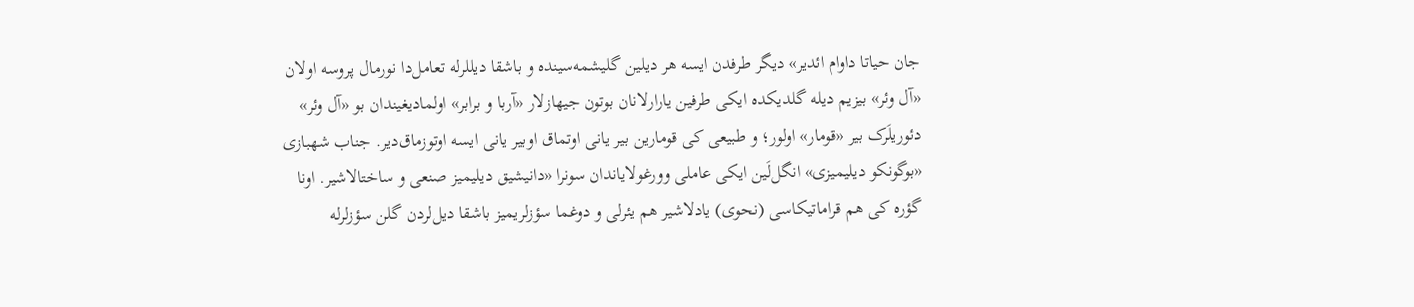جان حیاتا داوام ائدیر» دیگر طرفدن ایسه هر دیلین گلیشمه‌سینده و باشقا دیللرله تعامل‌دا نورمال پروسه اولان «آل وئر» بیزیم دیله گلدیکده ایکی طرفین یارارلانان بوتون جیهازلار «آربا و برابر» اولمادیغیندان بو «آل وئر» دئوریلَرک بیر «قومار» اولور؛ و طبیعی کی قومارین بیر یانی اوتماق اوبیر یانی ایسه اوتوزماق‌دیر. جناب شهبازی «بوگونکو دیلیمیزی» انگل‌لَین ایکی عاملی وورغولایاندان سونرا «دانیشیق دیلیمیز صنعی و ساختالاشیر. اونا گؤره کی هم قراماتیکاسی (نحوی) یادلاشیر هم یئرلی و دوغما سؤزلریمیز باشقا دیل‌لردن گلن سؤزلرله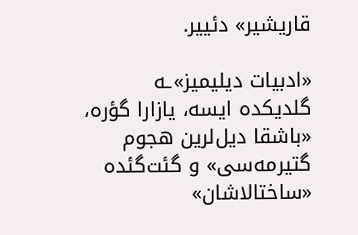قاریشیر» دئییر.

«ادبیات دیلیمیز»ـه گلدیکده ایسه، یازارا گؤره، «باشقا دیل‌لرین هجوم گتیرمه‌سی» و گئت‌گئده «ساختالاشان»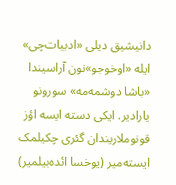دانیشیق دیلی «ادبیات‌چی» ایله «اوخوجو»نون آراسیندا «باشا دوشمه‌مه» سورونو یارادیر. ایکی دسته ایسه اؤز قونوملاریندان گئری چکیلمک ایسته‌میر (یوخسا ائده‌بیلمیر)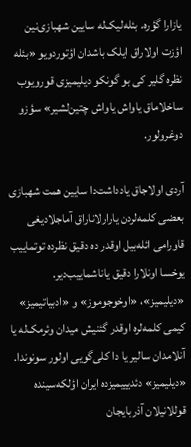یازارا گؤره. بئله‌لیک‌له سایین شهبازی‌نین اؤزت اولاراق ایلک باشدان اؤتوردویو «بئله نظره گلیر کی بو گونکو دیلیمیزی قورویوب ساخلاماق یاواش یاواش چتین‌لشیر» سؤزو دوغرولور.

آردی اولاجاق یادداشت‌دا سایین همت شهبازی بعضی کلمه‌لردن یارارلاناراق آماجلادیغی قاورامی ائله‌بیل اوقدر ده دقیق نظرده توتماییب یوخسا اونلارا دقیق یاناشماییب‌دیر. «دیلیمیز»، «اوخوجوموز» و «ادبیاتیمیز» کیمی کلمه‌لره اوقدر گئنیش میدان وئرمک‌له یا آنلامدان سالیر یا دا کلی‌گویی اولور سونوندا. «دیلیمیز» دئدیییمیزده ایران اؤلکه‌سینده قوللانیلان آذربایجان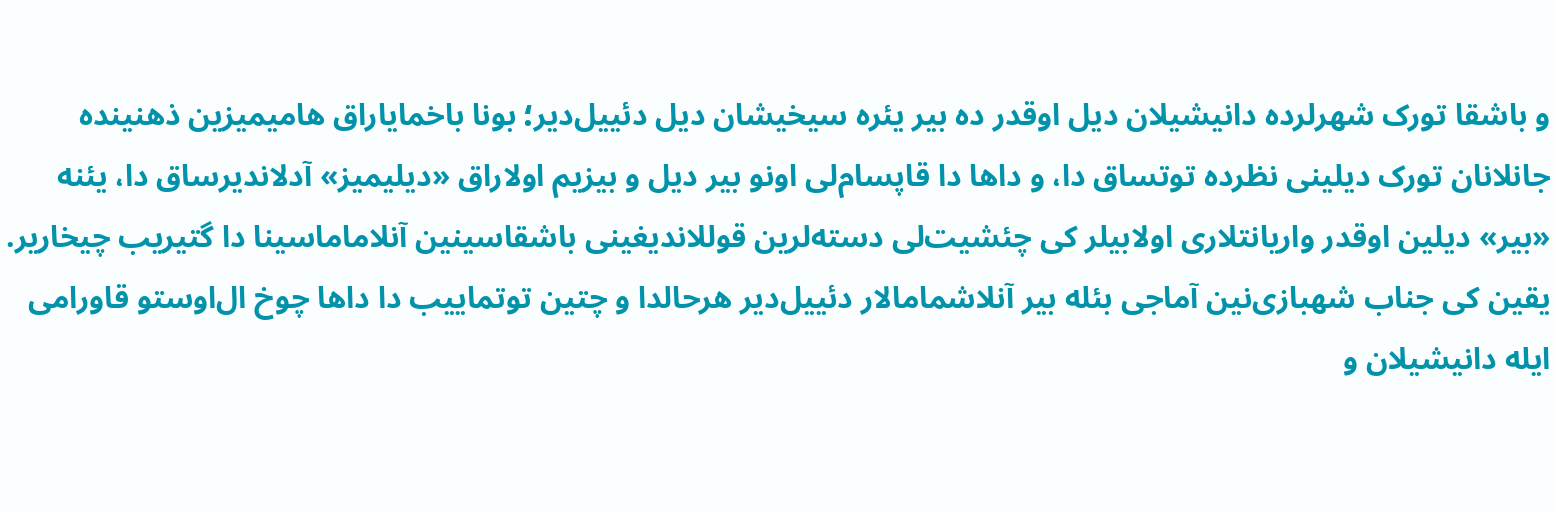و باشقا تورک شهرلرده دانیشیلان دیل اوقدر ده بیر یئره سیخیشان دیل دئییل‌دیر؛ بونا باخمایاراق هامیمیزین ذهنینده جانلانان تورک دیلینی نظرده توتساق دا، و داها دا قاپسام‌لی اونو بیر دیل و بیزیم اولاراق «دیلیمیز» آدلاندیرساق دا، یئنه «بیر» دیلین اوقدر واریانتلاری اولابیلر کی چئشیت‌لی دسته‌لرین قوللاندیغینی باشقاسینین آنلاماماسینا دا گتیریب چیخاریر. یقین کی جناب شهبازی‌نین آماجی بئله بیر آنلاشمامالار دئییل‌دیر هرحالدا و چتین توتماییب دا داها چوخ ال‌اوستو قاورامی ایله دانیشیلان و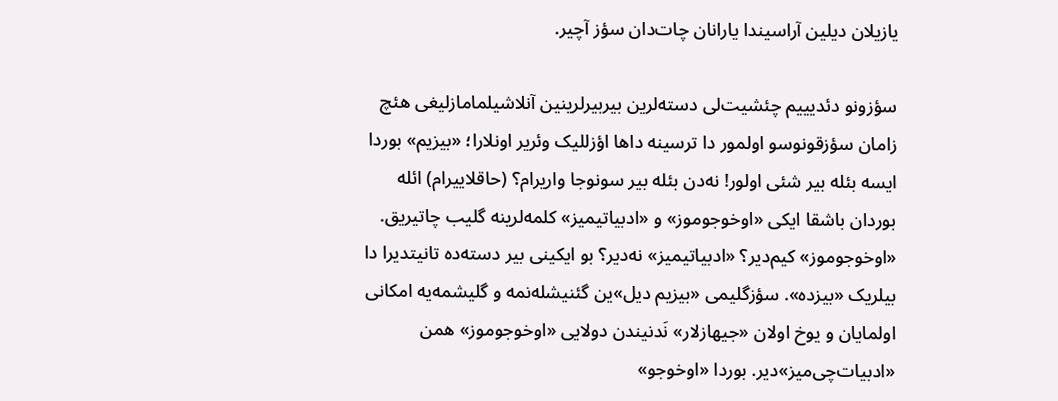یازیلان دیلین آراسیندا یارانان چات‌دان سؤز آچیر.

سؤزونو دئدیییم چئشیت‌لی دسته‌لرین بیربیرلرینین آنلاشیلمامازلیغی هئچ زامان سؤزقونوسو اولمور دا ترسینه داها اؤزللیک وئریر اونلارا؛ «بیزیم» بوردا ایسه بئله بیر شئی اولور! نه‌دن بئله بیر سونوجا واریرام؟ (حاقلاییرام) ائله بوردان باشقا ایکی «اوخوجوموز» و «ادبیاتیمیز» کلمه‌لرینه گلیب چاتیریق. «اوخوجوموز» کیم‌دیر؟ «ادبیاتیمیز» نه‌دیر؟ بو ایکینی بیر دسته‌ده تانیتدیرا دا بیلریک «بیزده». سؤزگلیمی «بیزیم دیل»ین گئنیشله‌نمه و گلیشمه‌یه امکانی اولمایان و یوخ اولان «جیهازلار» نَدنیندن دولایی «اوخوجوموز» همن «ادبیات‌چی‌میز»دیر. بوردا «اوخوجو»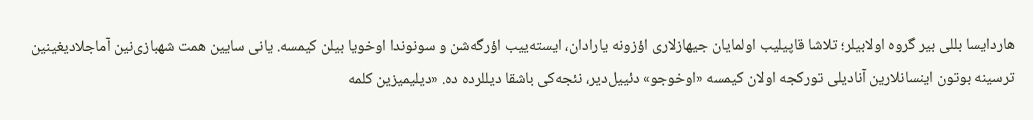هاردایسا بللی بیر گروه اولابیلر؛ تلاشا قاپیلیب اولمایان جیهازلاری اؤزونه یارادان، ایسته‌ییب اؤرگه‌شن و سونوندا اوخویا بیلن کیمسه. یانی سایین همت شهبازی‌نین آماجلادیغینین ترسینه بوتون اینسانلارین آنادیلی تورکجه اولان کیمسه «اوخوجو» دئییل‌دیر، نئجه‌کی باشقا دیللرده ده. «دیلیمیزین کلمه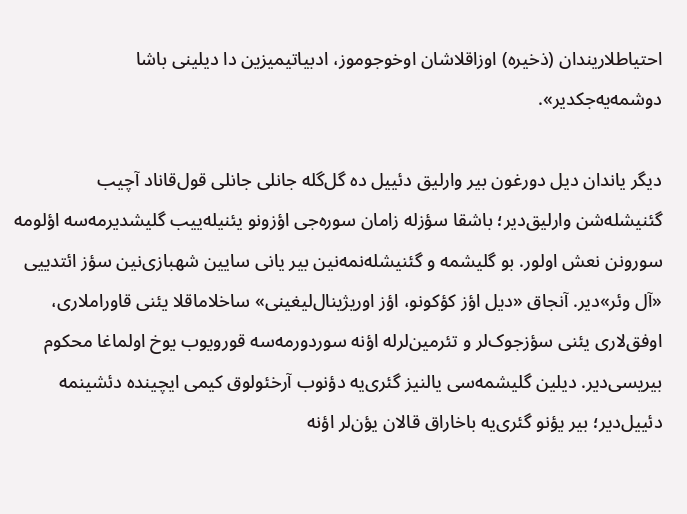احتیاطلاریندان (ذخیره) اوزاقلاشان اوخوجوموز، ادبیاتیمیزین دا دیلینی باشا دوشمه‌یه‌جکدیر».

دیگر یاندان دیل دورغون بیر وارلیق دئییل ده گل‌گله جانلی جانلی قول‌قاناد آچیب گئنیشله‌شن وارلیق‌دیر؛ باشقا سؤزله زامان سوره‌جی اؤزونو یئنیله‌ییب گلیشدیرمه‌سه اؤلومه سورونن نعش اولور. بو گلیشمه و گئنیشله‌نمه‌نین بیر یانی سایین شهبازی‌نین سؤز ائتدییی «آل وئر»دیر. آنجاق «دیل اؤز کؤکونو، اؤز اوریژینال‌لیغینی» ساخلاماقلا یئنی قاوراملاری، اوفق‌لاری یئنی سؤزجوک‌لر و تئرمین‌لرله اؤنه سوردورمه‌سه قورویوب یوخ اولماغا محکوم بیریسی‌دیر. دیلین گلیشمه‌سی یالنیز گئری‌یه دؤنوب آرخئولوق کیمی ایچینده دئشینمه دئییل‌دیر؛ بیر یؤنو گئری‌یه باخاراق قالان یؤن‌لر اؤنه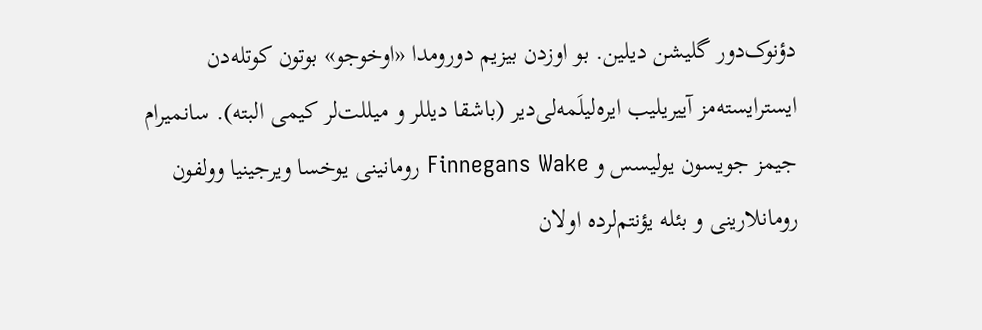دؤنوک‌دور گلیشن دیلین. بو اوزدن بیزیم دورومدا «اوخوجو» بوتون کوتله‌دن ایسترایسته‌مز آییریلیب ایره‌لیلَمه‌لی‌دیر (باشقا دیللر و میللت‌لر کیمی البته). سانمیرام جیمز جویسون یولیسس و Finnegans Wake رومانینی یوخسا ویرجینیا وولفون رومانلارینی و بئله یؤنتم‌لرده اولان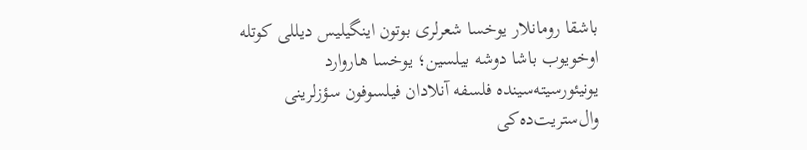باشقا رومانلار یوخسا شعرلری بوتون اینگیلیس دیللی کوتله اوخویوب باشا دوشه بیلسین؛ یوخسا هاروارد یونیئورسیته‌سینده فلسفه آنلادان فیلسوفون سؤزلرینی وال‌ستریت‌ده‌کی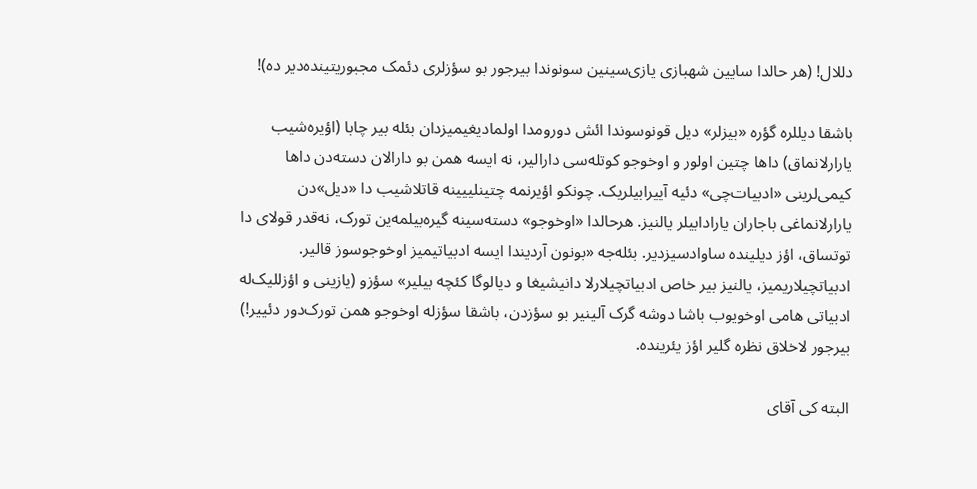دللال! (هر حالدا سایین شهبازی یازی‌سینین سونوندا بیرجور بو سؤزلری دئمک مجبوریتینده‌دیر ده)!

باشقا دیللره گؤره «بیزلر» دیل قونوسوندا ائش دورومدا اولمادیغیمیزدان بئله بیر چابا (اؤیره‌شیب یارارلانماق) داها چتین اولور و اوخوجو کوتله‌سی دارالیر، نه ایسه همن بو دارالان دسته‌دن داها کیمی‌لرینی «ادبیات‌چی» دئیه آییرابیلریک. چونکو اؤیرنمه چتینلییینه قاتلاشیب دا «دیل»دن یارارلانماغی باجاران یارادابیلر یالنیز. هرحالدا «اوخوجو» دسته‌سینه گیره‌بیلمه‌ین تورک، نه‌قدر قولای دا توتساق، اؤز دیلینده ساوادسیزدیر. بئله‌جه «بونون آردیندا ایسه ادبیاتیمیز اوخوجوسوز قالیر. ادبیاتچیلاریمیز، یالنیز بیر خاص ادبیاتچیلارلا دانیشیغا و دیالوگا کئچه بیلیر» سؤزو (یازینی و اؤزللیک‌له ادبیاتی هامی اوخویوب باشا دوشه گرک آلینیر بو سؤزدن، باشقا سؤزله اوخوجو همن تورک‌دور دئییر!) بیرجور لاخلاق نظره گلیر اؤز یئرینده.

البته کی آقای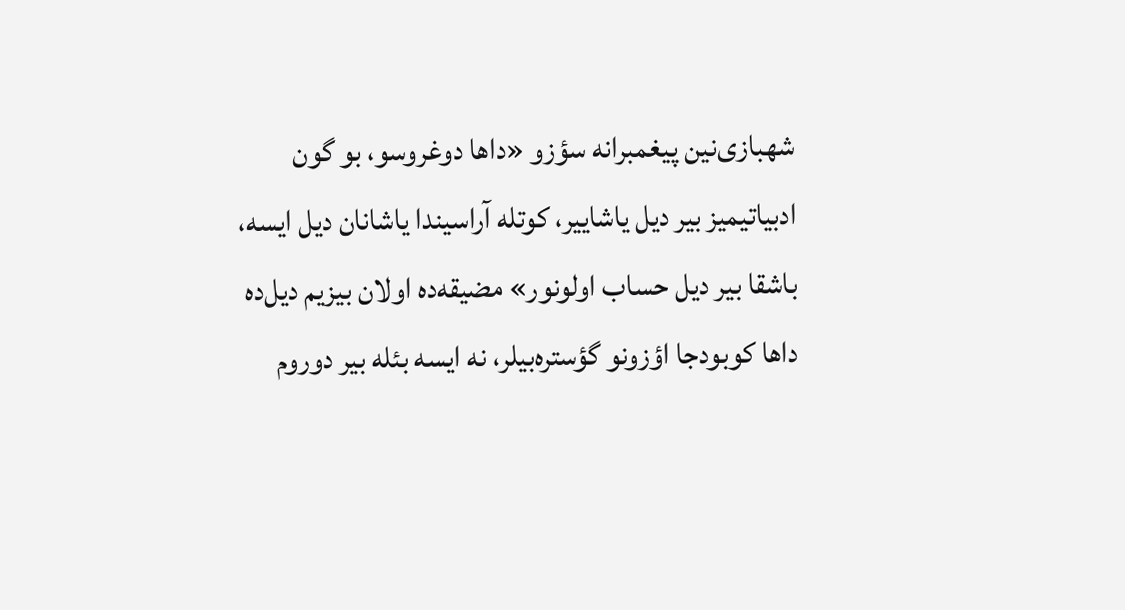شهبازی‌نین پیغمبرانه سؤزو «داها دوغروسو، بو گون ادبیاتیمیز بیر دیل یاشاییر، کوتله آراسیندا یاشانان دیل ایسه، باشقا بیر دیل حساب اولونور» مضیقه‌ده اولان بیزیم دیل‌ده داها کوبودجا اؤزونو گؤستره‌بیلر، نه ایسه بئله بیر دوروم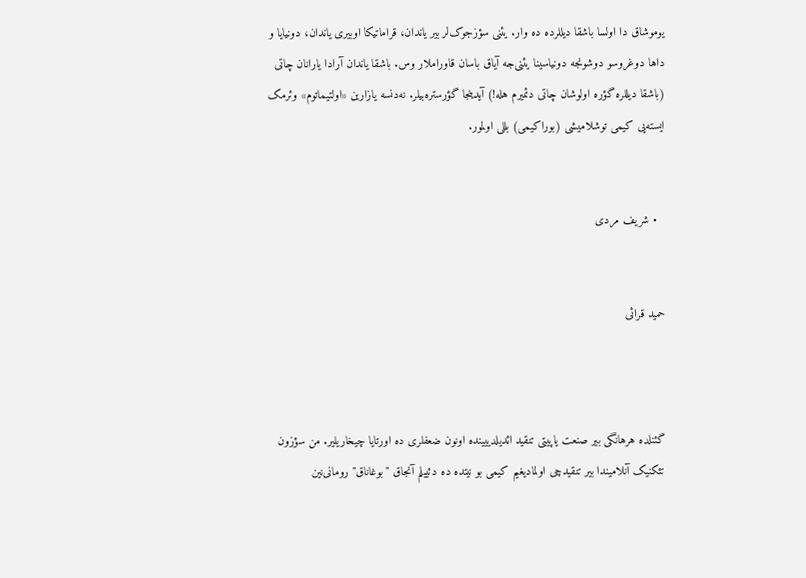یوموشاق دا اولسا باشقا دیللرده ده وار. یئنی سؤزجوک‌لر بیر یاندان، قراماتیکا اوبیری یاندان، دونیایا و داها دوغروسو دوشونجه دونیاسینا یئنی‌جه آیاق باسان قاوراملار وس. باشقا یاندان آرادا یارانان چاتی (باشقا دیللره گؤره اولوشان چاتی دئمیرم هله!) آیدینجا گؤرستره‌بیلر. نه‌دنسه یازارین «اولتیماتوم» وئرمک ایسته‌یی کیمی توشلامیشی (بوراکیمی) بللی اولمور.


  • شریف مردی


حمید قرائی



گئنلده هرهانگی بیر صنعت یاپیتی تنقید ائدیلدییینده اونون ضعفلری ده اورتایا چیخاریلیر. من سؤزون تئکنیک آنلامیندا بیر تنقیدچی اولمادیغیم کیمی بو نیتده ده دئییلم آنجاق "بوغاناق" رومانی‌نین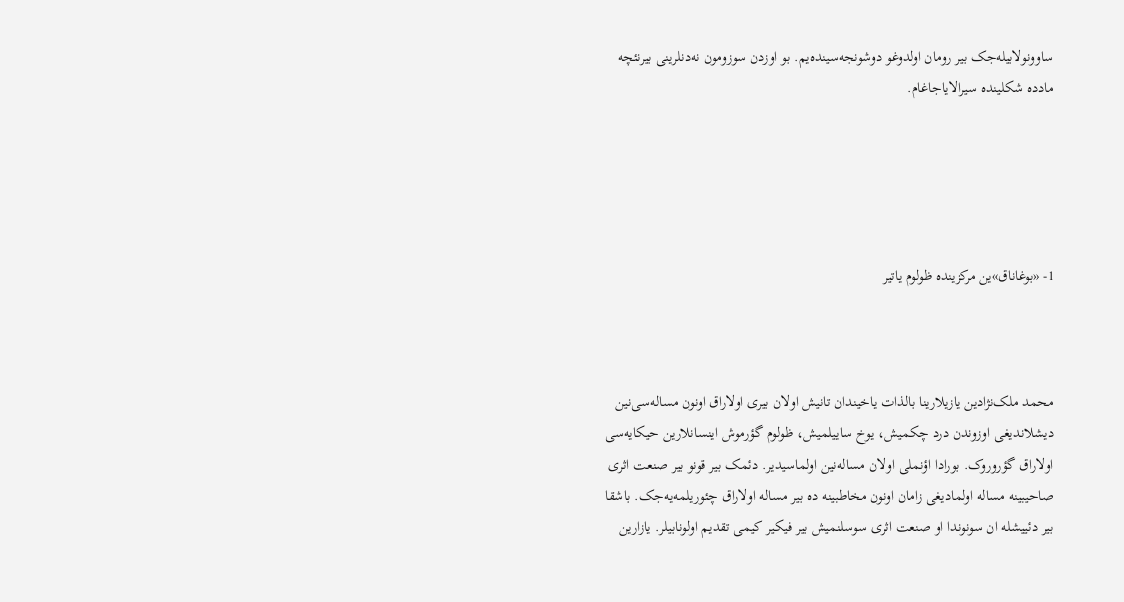ساوونولابیله‌جک بیر رومان اولدوغو دوشونجه‌سینده‌یم. بو اوزدن سوزومون نه‌دنلرینی بیرنئچه مادده شکلینده سیرالایاجاغام.





1- «بوغاناق»ین مرکزینده ظولوم یاتیر



محمد ملک‌نژادین یازیلارینا بالذات یاخیندان تانیش اولان بیری اولاراق اونون مساله‌سی‌نین دیشلاندیغی اوزوندن درد چکمیش، یوخ ساییلمیش، ظولوم گؤرموش اینسانلارین حیکایه‌سی اولاراق گؤروروک. بورادا اؤنملی اولان مساله‌نین اولماسیدیر. دئمک بیر قونو بیر صنعت اثری صاحیبینه مساله اولمادیغی زامان اونون مخاطبینه ده بیر مساله اولاراق چئوریلمه‌یه‌جک. باشقا بیر دئییشله ان سونوندا او صنعت اثری سوسلنمیش بیر فیکیر کیمی تقدیم اولونابیلر. یازارین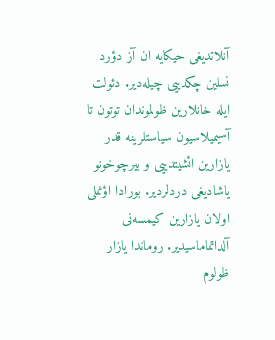آنلاتدیغی حیکایه ان آز دؤرد نسلین چکدییی چیله‌دیر. دئولت ایله خانلارین ظولموندان توتون تا آسیمیلاسیون سیاستلرینه قدر یازارین ائشیتدییی و بیرچوخونو یاشادیغی دردلردیر. بورادا اؤنملی اولان یازارین کیمسه‌نی آلداتماماسیدیر. روماندا یازار ظولوم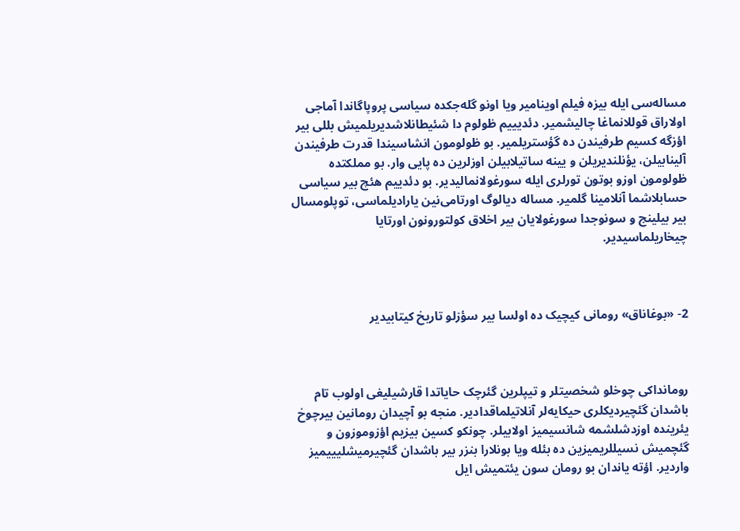مساله‌سی ایله بیزه فیلم اوینامیر ویا اونو گله‌جکده سیاسی پروپاگاندا آماجی اولاراق قوللانماغا چالیشمیر. دئدیییم ظولوم دا شئیطانلاشدیریلمیش بللی بیر اؤزگه کسیم طرفیندن ده گؤستریلمیر. بو ظولومون انشاسیندا قدرت طرفیندن آلینابیلن، یؤنلندیریلن و یینه ساتیلابیلن اوزلرین ده پایی وار. بو مملکتده ظولومون اوزو بوتون تورلری ایله سورغولانمالیدیر. بو دئدییم هئچ بیر سیاسی حسابلاشما آنلامینا گلمیر. مساله دیالوگ اورتامی‌نین یارادیلماسی، توپلومسال بیر بیلینج و سونوجدا سورغولایان بیر اخلاق کولتورونون اورتایا چیخاریلماسیدیر.



2- «بوغاناق» رومانی کیچیک ده اولسا بیر سؤزلو تاریخ کیتابیدیر



رومانداکی چوخلو شخصیتلر و تیپلرین گئرچک حایاتدا قارشیلیغی اولوب تام باشدان گئچیردیکلری حیکایه‌لر آنلاتیلماقدادیر. منجه بو آچیدان رومانین بیرچوخ یئرینده اوزدشلشمه شانسیمیز اولابیلر. چونکو کسین بیزیم اؤزوموزون و گئچمیش نسیللریمیزین ده بئله ویا بونلارا بنزر بیر باشدان گئچیرمیشلیییمیز واردیر. اؤته یاندان بو رومان سون یئتمیش ایل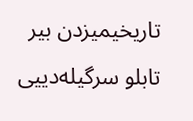تاریخیمیزدن بیر تابلو سرگیله‌دییی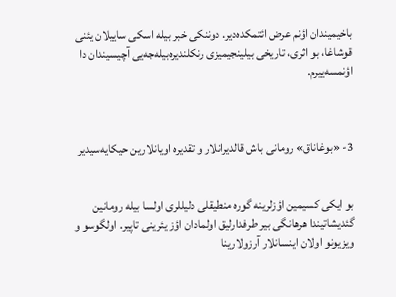باخیمیندان اؤنم عرض ائتمکده‌دیر. دوننکی خبر بیله اسکی ساییلان یئنی قوشاغا، بو اثری، تاریخی بیلینجیمیزی رنکلندیره‌بیله‌جه‌یی آچیسیندان دا اؤنمسه‌ییرم.



3- «بوغاناق» رومانی باش قالدیرانلار و تقدیره اویانلارین حیکایه‌سیدیر


بو ایکی کسیمین اؤزلرینه گوره منطیقلی دلیللری اولسا بیله رومانین گئدیشاتیندا هرهانگی بیر طرفدارلیق اولمادان اؤز یئرینی تاپیر. اولگوسو و ویزیونو اولان اینسانلار آرزولارینا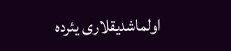اولماشدیقلاری یئرده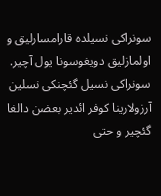سونراکی نسیلده قارامسارلیق و اولمازلیق دویغوسونا یول آچیر. سونراکی نسیل گئچنکی نسلین آرزولارینا کوفر ائدیر بعضن دالغا گئچیر و حتی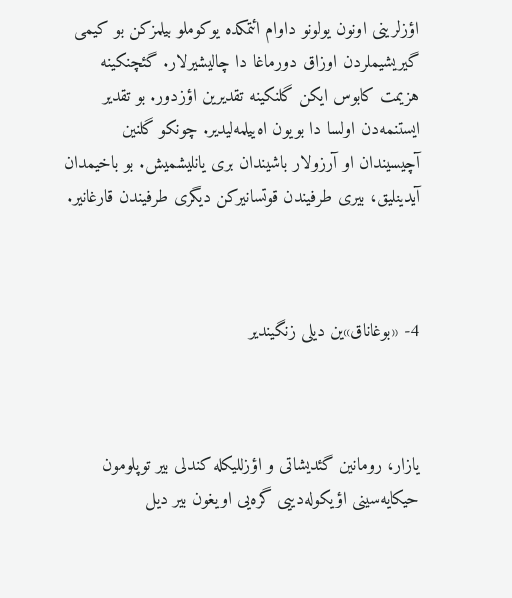اؤزلرینی اونون یولونو داوام ائتمکده یوکوملو بیلمزکن بو کیمی گیریشیملردن اوزاق دورماغا دا چالیشیرلار. گئچنکینه هزیمت کابوس ایکن گلنکینه تقدیرین اؤزدور. بو تقدیر ایستنمه‌دن اولسا دا بویون اه‌ییلمه‌لیدیر. چونکو گلنین آچیسیندان او آرزولار باشیندان بری یانلیشمیش. بو باخیمدان آیدینلیق، بیری طرفیندن قوتسانیرکن دیگری طرفیندن قارغانیر.



4- «بوغاناق»ین دیلی زنگیندیر



یازار، رومانین گئدیشاتی و اؤزللیکله کندلی بیر توپلومون حیکایه‌سینی اؤیکوله‌دییی گره‌یی اویغون بیر دیل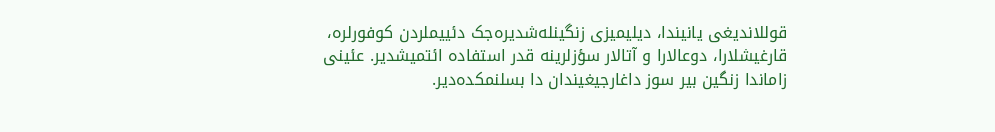قوللاندیغی یانیندا، دیلیمیزی زنگینله‌شدیره‌جک دئییملردن کوفورلره، قارغیشلارا، دوعالارا و آتالار سؤزلرینه قدر استفاده ائتمیشدیر. عئینی زاماندا زنگین بیر سوز داغارجیغیندان دا بسلنمکده‌دیر.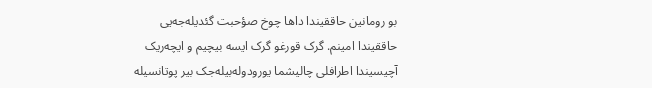بو رومانین حاققیندا داها چوخ صؤحبت گئدیله‌جه‌یی حاققیندا امینم. گرک قورغو گرک ایسه بیچیم و ایچه‌ریک آچیسیندا اطرافلی چالیشما یورودوله‌بیله‌جک بیر پوتانسیله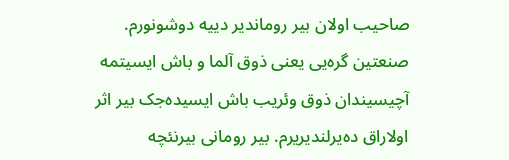صاحیب اولان بیر روماندیر دییه دوشونورم. صنعتین گره‌یی یعنی ذوق آلما و باش ایسیتمه آچیسیندان ذوق وئریب باش ایسیده‌جک بیر اثر اولاراق ده‌یرلندیریرم. بیر رومانی بیرنئچه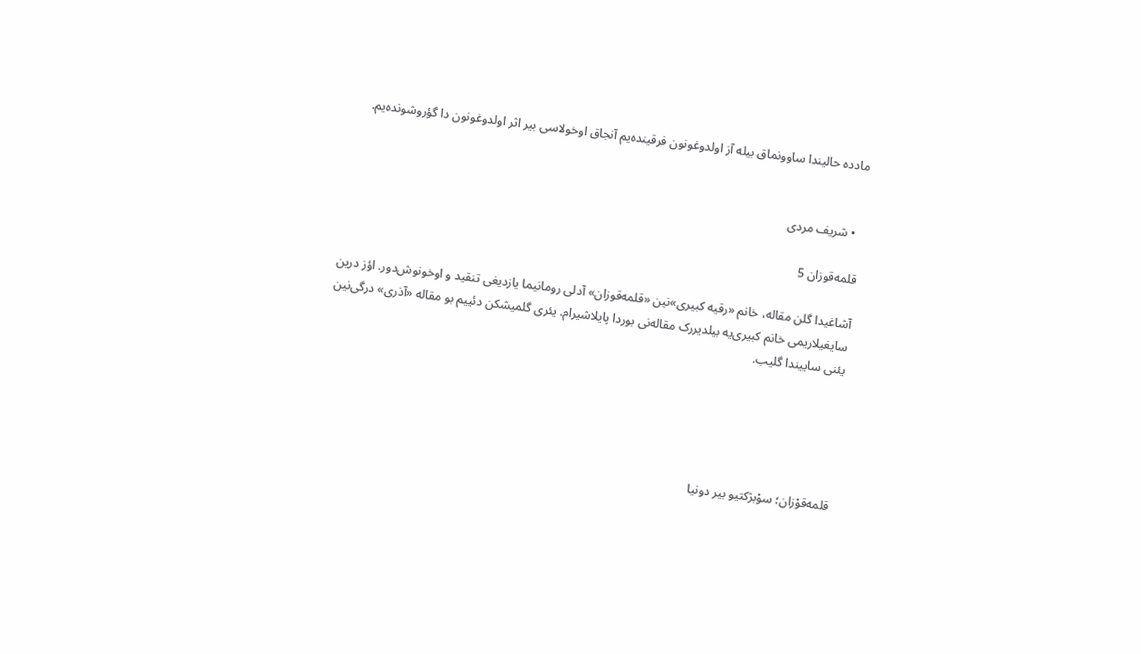مادده حالیندا ساوونماق بیله آز اولدوغونون فرقینده‌یم آنجاق اوخولاسی بیر اثر اولدوغونون دا گؤروشونده‌یم.


  • شریف مردی

قلمه‌قوزان 5

آشاغیدا گلن مقاله، خانم «رقیه کبیری»نین «قلمه‌قوزان» آدلی رومانیما یازدیغی تنقید و اوخونوش‌دور. اؤز درین سایغیلاریمی خانم کبیری‌یه بیلدیررک مقاله‌نی بوردا پایلاشیرام. یئری گلمیشکن دئییم بو مقاله «آذری» درگی‌نین یئنی ساییندا گلیب.





قلمه‌قوْزان؛ سوْبژکتیو بیر دونیا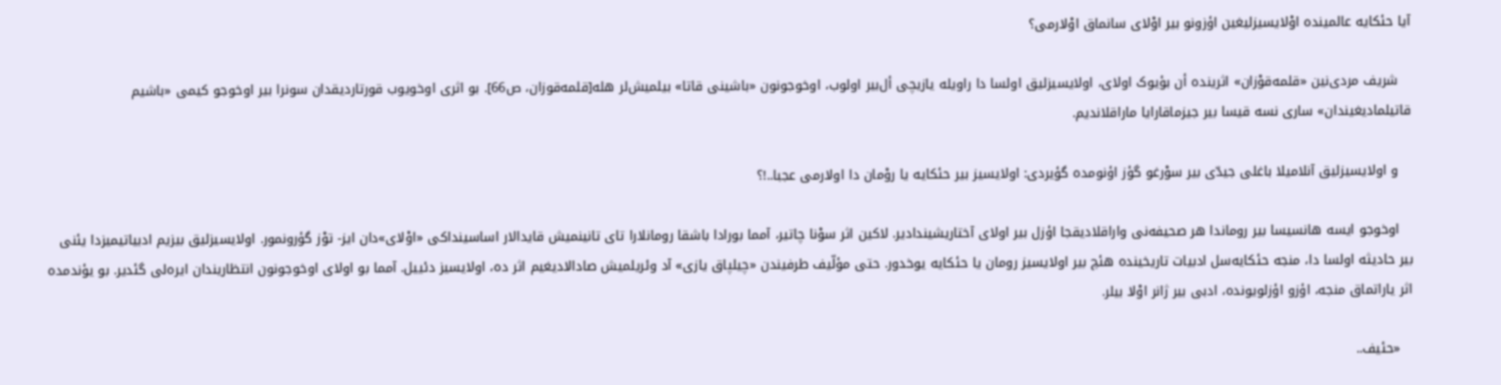آیا حئکایه عالمینده اوْلایسیزلیغین اؤزونو بیر اوْلای سانماق اوْلارمی؟

   شریف مردی‌نین «قلمه‌قوْزان» اثرینده أن بؤیوک اولای، اولایسیزلیق اولسا دا راویله یازیچی أل‌بیر اولوب، اوخوجونون «باشینی قاتا» بیلمیش‌لر هله[قلمه‌قوزان، ص66]. بو اثری اوخویوب قورتاردیقدان سونرا بیر اوخوجو کیمی «باشیم قاتیلمادیغیندان» ساری نسه قیسا بیر جیزماقارایا ماراقلاندیم.

   و اولایسیزلیق آنلامیلا باغلی جیدّی بیر سوْرغو گؤز اؤنومده گؤیردی: اولایسیز بیر حئکایه یا روْمان دا اولارمی عجبا..!؟

   اوخوجو ایسه هانسیسا بیر روماندا هر صحیفه‌نی واراقلادیقجا اؤزل بیر اولای آختاریشیندادیر. لاکین اثر سوْنا چاتیر، آمما بورادا باشقا رومانلارا تای تانینمیش قایدالار اساسینداکی «اوْلای»دان ایز- توْز گؤرونمور. اولایسیزلیق بیزیم ادبیاتیمیزدا یئنی بیر حادیثه‌ اولسا دا، منجه حئکایه‌سل ادبیات تاریخینده هئچ بیر اولایسیز رومان یا حئکایه یوخدور. حتی مؤلّیف طرفیندن «چیلپاق یازی» آد وئریلمیش صادالادیغیم اثر ده، اولایسیز دئییل. آمما بو اولای اوخوجونون انتظاریندان ایره‌لی گئدیر. بو یؤندمده اثر یاراتماق منجه، اؤزو اؤزلویونده، ادبی بیر ژانر اوْلا بیلر.

   «حئیف..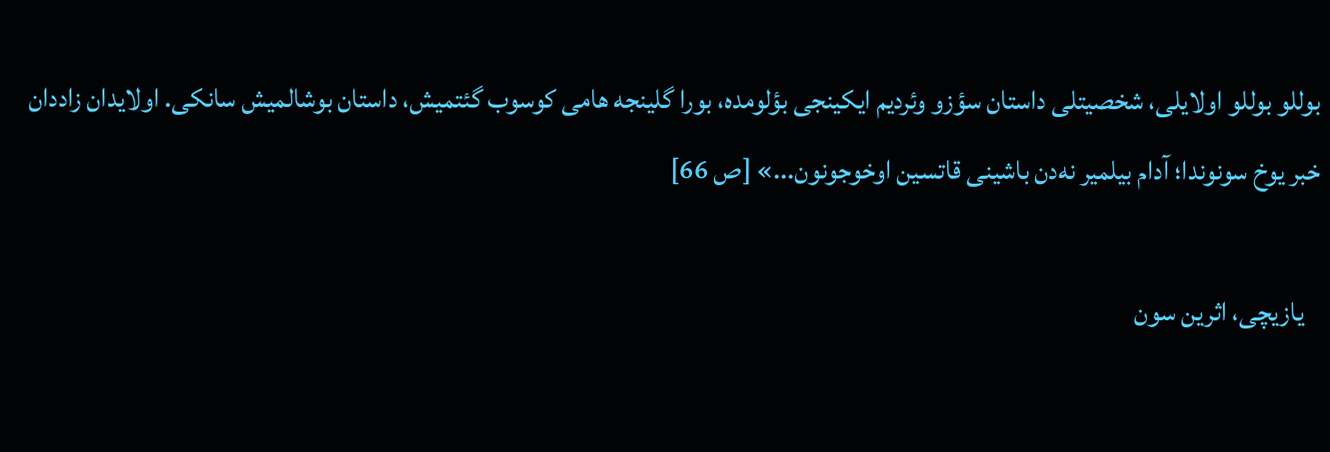بوللو بوللو اولایلی، شخصیتلی داستان سؤزو وئردیم ایکینجی بؤلومده، بورا گلینجه هامی کوسوب گئتمیش، داستان بوشالمیش سانکی. اولایدان زاددان خبر یوخ سونوندا؛ آدام بیلمیر نه‌دن باشینی قاتسین اوخوجونون...» [ص 66]

   یازیچی، اثرین سون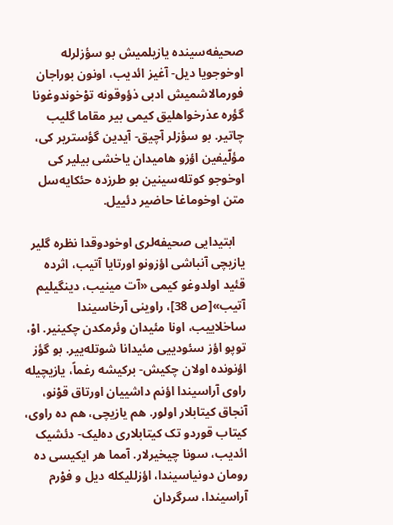صحیفه‌سینده یازیلمیش بو سؤزلرله اوخوجویا دیل- آغیز ائدیب، اونون بوراجان فورمالاشمیش ادبی ذؤوقونه توْخوندوغونا گؤره عذرخواهلیق کیمی بیر مقاما گلیب چاتیر. بو سؤزلر آچیق- آیدین گؤستریر کی، مؤلّیفین اؤزو هامیدان یاخشی بیلیر کی اوخوجو کوتله‌سینین بو طرزده حئکایه‌سل متن اوخوماغا حاضیر دئییل.

   ابتیدایی صحیفه‌لری اوخودوقدا نظره گلیر یازیچی آنباشی اؤزونو اورتایا آتیب، اثرده قئید اولدوغو کیمی «آت مینیب، دینگیلیم آتیب»[ص 38]، راوینی آرخاسیندا ساخلاییب، اونا مئیدان وئرمکدن چکینیر. اوْ، توپو اؤز سئودییی مئیدانا شوتله‌ییر. بو گؤز اؤنونده اولان چکیش- برکیشه رغماً، یازیچیله راوی‌ آراسیندا اؤنم داشییان اورتاق قوْنو، آنجاق کیتابلار اولور. هم یازیچی، هم ده راوی، کیتاب قوردو تک کیتابلاری ده‌لیک- دئشیک ائدیب، سونا چیخیرلار. آمما هر ایکیسی ده رومان‌ دونیاسیندا، اؤزللیکله دیل و فوْرم آراسیندا، سرگردان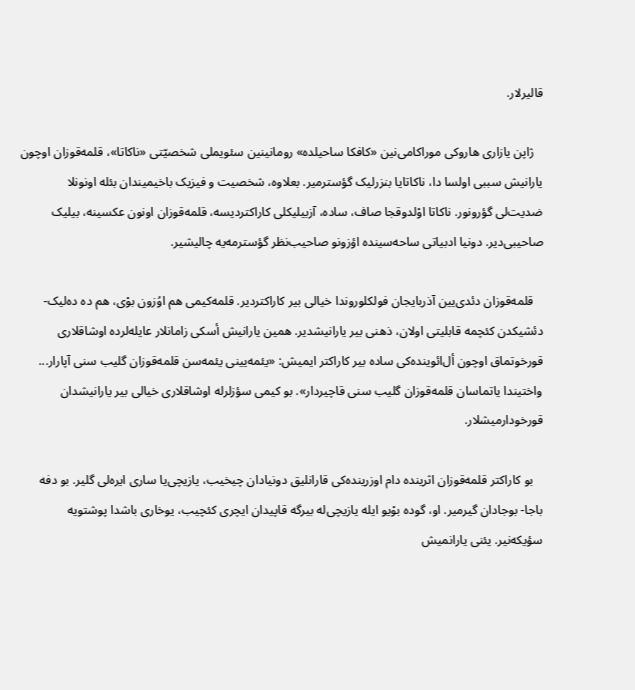قالیرلار.

   ژاپن یازاری هاروکی موراکامی‌نین «کافکا ساحیلده» رومانینین سئویملی شخصیّتی «ناکاتا»، قلمه‌قوزان اوچون یارانیش سببی اولسا دا، ناکاتایا بنزرلیک گؤسترمیر. بعلاوه، شخصیت و فیزیک باخیمیندان بئله اونونلا ضدیت‌لی‌ گؤرونور. ناکاتا اوْلدوقجا صاف، ساده، آزبیلیکلی کاراکتردیسه، قلمه‌قوزان اونون عکسینه، بیلیک صاحیبی‌دیر. دونیا ادبیاتی ساحه‌سینده اؤزونو صاحیب‌نظر گؤسترمه‌یه چالیشیر.

   قلمه‌قوزان دئدی‌یین آذربایجان فولکلوروندا خیالی بیر کاراکتر‌دیر. قلمه‌کیمی هم اوُزون بوْی، هم ده ده‌لیک- دئشیکدن کئچمه قابلیتی اولان، ذهنی بیر یارانیشدیر. همین یارانیش أسکی زامانلار عایله‌لرده اوشاقلاری قورخوتماق اوچون أل‌ائوینده‌کی ساده بیر کاراکتر ایمیش: «یئمه‌یینی یئمه‌سن قلمه‌قوزان گلیب سنی آپارار... واختیندا یاتماسان قلمه‌قوزان گلیب سنی قاچیردار». بو کیمی سؤزلرله اوشاقلاری خیالی بیر یارانیشدان قورخودارمیشلار.

   بو کاراکتر قلمه‌قوزان اثرینده دام اوزرینده‌کی قارانلیق دونیادان چیخیب، یازیچی‌یا ساری ایره‌لی گلیر. بو دفه باجا- بوجادان گیرمیر. او، گوده بوْیو ایله یازیچی‌له بیرگه قاپیدان ایچری کئچیب، یوخاری باشدا پوشتویه سؤیکه‌نیر. یئنی یارانمیش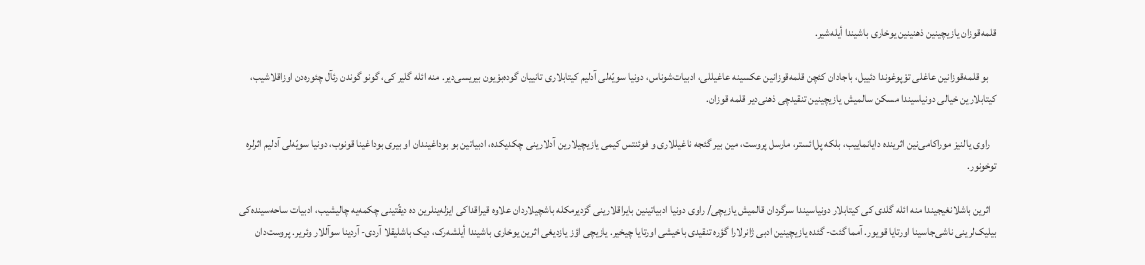قلمه‌قوزان یازیچینین ذهنینین یوخاری باشیندا أیله‌شیر.

    بو قلمه‌قوزا‌نین عاغلی توْپوغوندا دئییل، باجادان کئچن قلمه‌قوزانین عکسینه عاغیللی، ادبیات‌شوناس، دونیا سویّه‌لی آدلیم کیتابلاری تانییان گوده‌بوْیون بیریسی‌دیر. منه ائله گلیر کی، گونو گوندن رئآل چئوره‌دن اوزاقلاشیب، کیتابلارین خیالی دونیاسیندا مسکن سالمیش یازیچینین تنقیدچی ذهنی‌دیر قلمه قوزان.

   راوی یالنیز موراکامی‌نین اثرینده دایانماییب، بلکه پل‌ائستر، مارسل پروست، مین بیر گئجه ناغیللاری و فوئنتس کیمی یازیچیلارین آدلارینی چکدیکده، ادبیاتین بو بوداغیندان او بیری بوداغینا قونوب، دونیا سویّه‌لی آدلیم اثرلره توخونور.

   اثرین باشلانغیجیندا منه ائله گلدی کی کیتابلار دونیاسیندا سرگردان قالمیش یازیچی/ راوی دونیا ادبیاتینین بایراقلارینی گزدیرمکله باشچیلاردان علاوه قیراقداکی ایزله‌ینلرین ده دیقّتینی چکمه‌یه چالیشیب، ادبیات ساحه‌سینده‌کی بیلیک‌لرینی ناشی‌جاسینا اورتایا قویور. آمما گئت- گئده یازیچینین ادبی ژانرلارا گؤره تنقیدی باخیشی اورتایا چیخیر. یازیچی اؤز یازدیغی اثرین یوخاری باشیندا أیلشه‌رک، دیک باشلیقلا آردی- آردینا سوآللار وئریر. پروست‌دان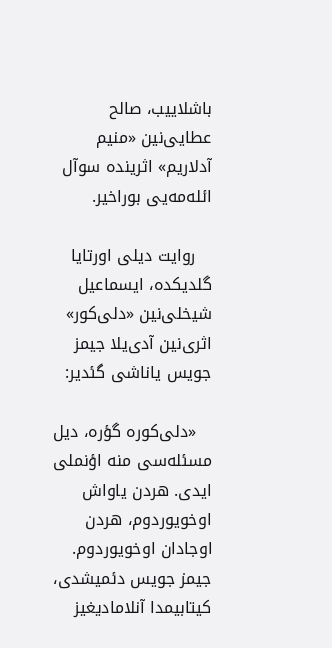باشلاییب، صالح عطایی‌نین «منیم آدلاریم» اثرینده سوآل ائله‌مه‌یی بوراخیر.

   روایت دیلی اورتایا گلدیکده، ایسماعیل شیخلی‌نین «دلی‌کور» اثری‌نین آد‌ی‌یلا جیمز جویس یاناشی گئدیر:

   «دلی‌کوره گؤره، دیل مسئله‌سی منه اؤنملی ایدی. هردن یاواش اوخویوردوم، هردن اوجادان اوخویوردوم. جیمز جویس دئمیشدی، کیتابیمدا آنلامادیغیز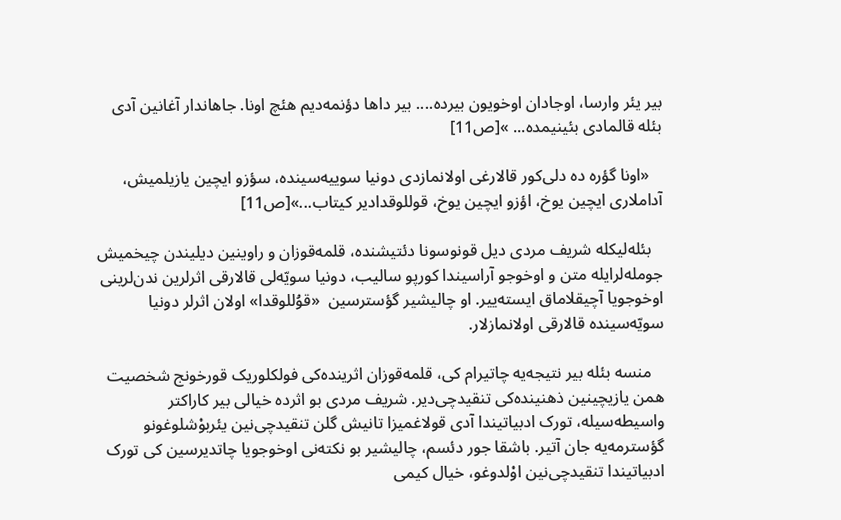بیر یئر وارسا، اوجادان اوخویون بیرده.... بیر داها دؤنمه‌دیم هئچ اونا. جاهاندار آغانین آدی بئله قالمادی بئینیمده... »[ص11]

   «اونا گؤره ده دلی‌کور قالارغی اولانمازدی دونیا سوییه‌سینده، سؤزو ایچین یازیلمیش، آداملاری ایچین یوخ، اؤزو ایچین یوخ، قوللوقدادیر کیتاب...»[ص11]

   بئله‌لیکله شریف مردی دیل قونوسونا دئتیشنده، قلمه‌قوزان و راوینین دیلیندن چیخمیش جومله‌لرایله متن و اوخوجو آراسیندا کورپو سالیب، دونیا سویّه‌لی قالارقی اثرلرین ندن‌لرینی اوخوجویا آچیقلاماق ایسته‌ییر. او چالیشیر گؤسترسین  «قوُللوقدا» اولان اثرلر دونیا سویّه‌سینده قالارقی اولانمازلار.

   منسه بئله بیر نتیجه‌یه چاتیرام کی، قلمه‌قوزان اثرینده‌کی فولکلوریک قورخونج شخصیت همن یازیچینین ذهنینده‌کی تنقیدچی‌دیر. شریف مردی بو اثرده خیالی بیر کاراکتر واسیطه‌سیله، تورک ادبیاتیندا آدی قولاغمیزا تانیش گلن تنقیدچی‌‌نین یئربوْشلوغونو گؤسترمه‌یه جان آتیر. باشقا جور دئسم، چالیشیر بو نکته‌نی اوخوجویا چاتدیرسین کی تورک ادبیاتیندا تنقیدچی‌نین اوْلدوغو، خیال کیمی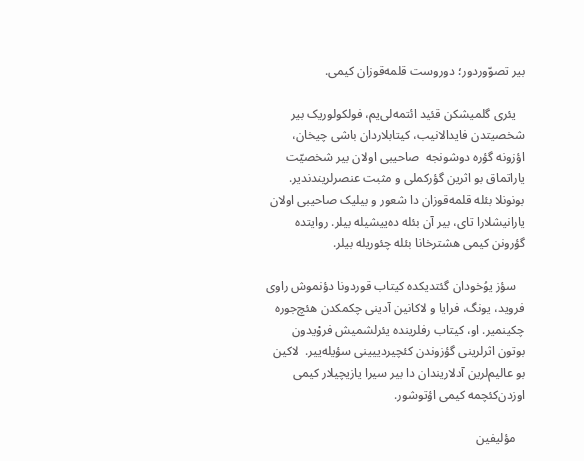بیر تصوّوردور؛ دوروست قلمه‌قوزان کیمی.

   یئری گلمیشکن قئید ائتمه‌لی‌یم، فولکولوریک بیر شخصیتدن فایدالانیب، کیتابلاردان باشی چیخان، اؤزونه گؤره دوشونجه  صاحیبی اولان بیر شخصیّت یاراتماق بو اثرین گؤرکملی و مثبت عنصرلریندندیر. بونونلا بئله قلمه‌قوزان دا شعور و بیلیک‌ صاحیبی اولان یارانیشلارا تای، بیر آن بئله ده‌ییشیله بیلر. روایتده گؤرونن کیمی هشترخانا بئله چئوریله بیلر.

   سؤز یوُخودان گئتدیکده کیتاب قوردونا دؤنموش راوی فروید، یونگ، فرایا و لاکانین آدینی چکمکدن هئچ‌جوره چکینمیر. او، کیتاب رفلرینده یئرلشمیش فروْیدون بوتون اثرلرینی گؤزوندن کئچیرد‌ییینی سؤیله‌ییر.  لاکین بو عالیم‌لرین آدلاریندان دا بیر سیرا یازیچیلار کیمی اوزدن‌کئچمه کیمی اؤتوشور.

   مؤلیفین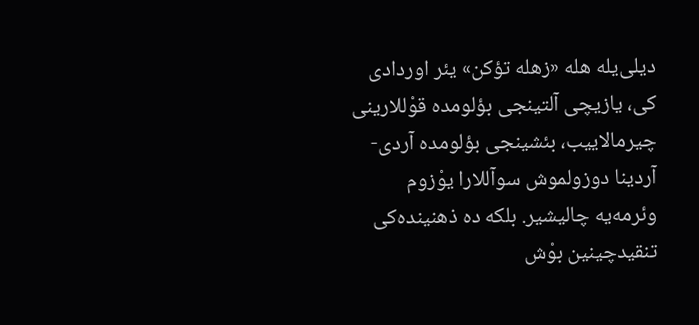دیلی‌یله هله «زهله تؤکن» یئر اوردادی کی، یازیچی آلتینجی بؤلومده قوْللارینی چیرمالاییب، بئشینجی بؤلومده آردی- آردینا دوزولموش سوآللارا یوْزوم وئرمه‌یه چالیشیر. بلکه ده ذهنینده‌کی تنقیدچینین بوْش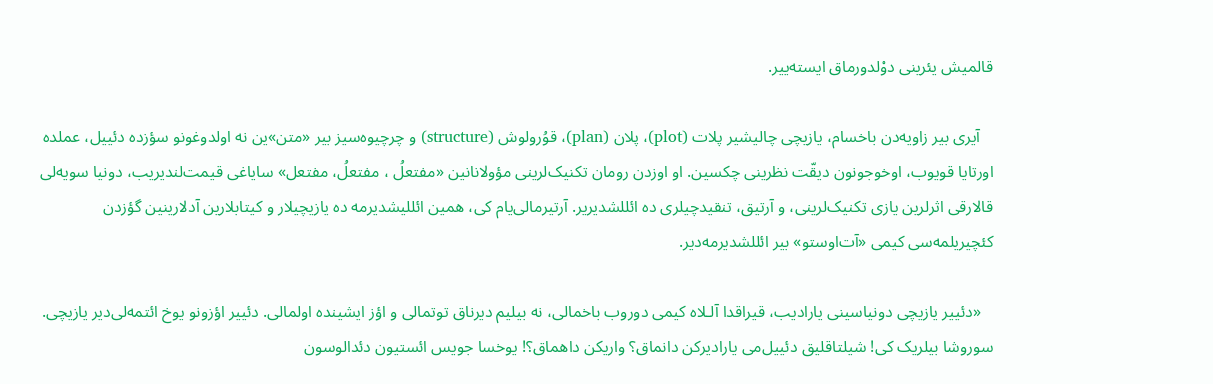قالمیش یئرینی دوْلدورماق‌ ایسته‌ییر.

   آیری بیر زاویه‌دن باخسام، یازیچی چالیشیر پلات (plot)، پلان (plan)، قوُرولوش (structure) و چرچیوه‌سیز بیر «متن»ین نه اولدوغونو سؤزده دئییل، عملده اورتایا قویوب، اوخوجونون دیقّت نظرینی چکسین. او اوزدن رومان تکنیک‌لرینی مؤولانانین «مفتعلُ ، مفتعلُ، مفتعل» سایاغی قیمت‌لندیریب، دونیا سویه‌لی قالارقی اثرلرین یازی تکنیک‌لرینی، و آرتیق، تنقیدچیلری ده ائللشدیریر. آرتیرمالی‌یام کی، همین ائللیشدیرمه ده یازیچیلار و کیتابلارین آدلارینین گؤزدن کئچیریلمه‌سی کیمی «آت‌اوستو» بیر ائللشدیرمه‌دیر.

   «دئییر یازیچی دونیاسینی یارادیب، قیراقدا آلـلاه کیمی دوروب باخمالی، نه بیلیم دیرناق توتمالی و اؤز ایشینده اولمالی. دئییر اؤزونو یوخ ائتمه‌لی‌دیر یازیچی. سوروشا بیلریک کی! شیلتاقلیق دئییل‌می یارادیرکن دانماق؟ واریکن داهماق؟! یوخسا جویس ائستیون دئدالوسون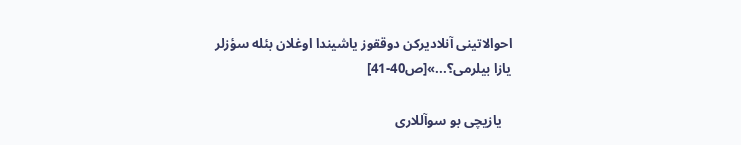احوالاتینی آنلادیرکن دوققوز یاشیندا اوغلان بئله سؤزلر یازا بیلرمی؟...»[ص40-41]

   یازیچی بو سوآللاری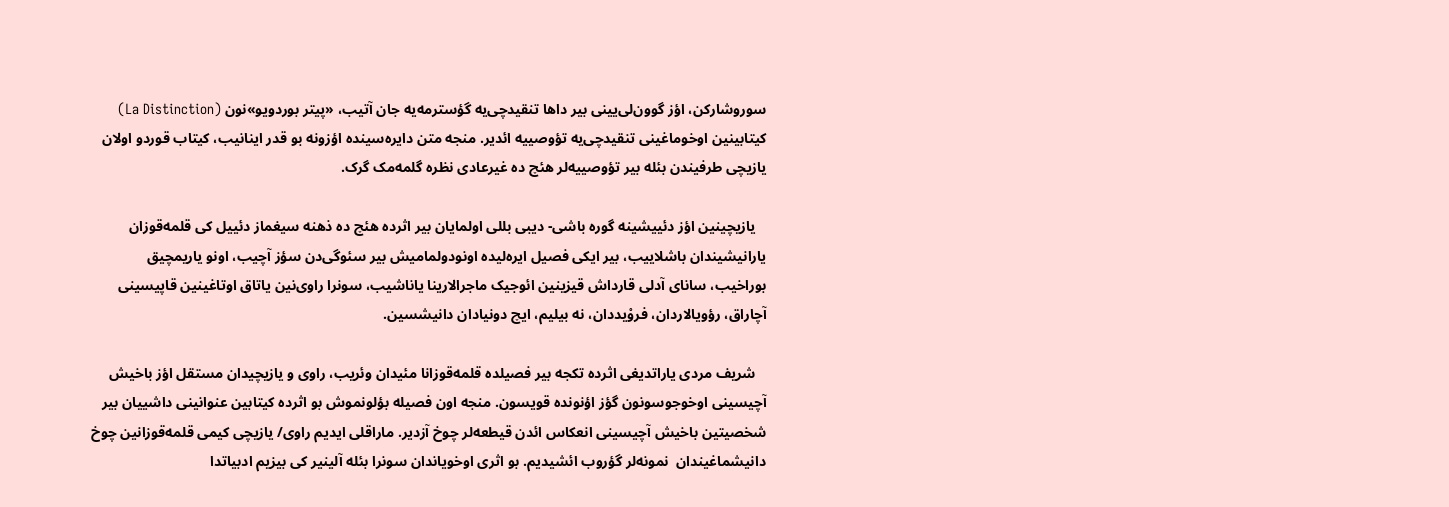سوروشارکن، اؤز گوون‌لی‌یینی بیر داها تنقیدچی‌یه گؤسترمه‌یه جان آتیب، «پیتر بوردویو»نون (La Distinction) کیتابینین اوخوماغینی تنقیدچی‌یه تؤوصییه ائدیر. منجه متن دایره‌سینده اؤزونه بو قدر اینانیب، کیتاب قوردو اولان یازیچی‌ طرفیندن بئله بیر تؤوصییه‌لر هئچ ده غیرعادی نظره گلمه‌مک گرک.

   یازیچینین اؤز دئییشینه گوره باشی- دیبی بللی اولمایان بیر اثرده هئچ ده ذهنه سیغماز دئییل کی قلمه‌قوزان یارانیشیندان باشلاییب، بیر ایکی فصیل ایره‌لیده اونودولمامیش بیر سئوگی‌دن سؤز آچیب، اونو یاریمچیق بوراخیب، سانای آدلی قارداش قیزینین ائوجیک ماجرالارینا یاناشیب، سونرا راوی‌نین یاتاق اوتاغینین قاپیسینی آچاراق، رؤویالاردان، فروْیددان، نه بیلیم، ایچ دونیادان دانیشسین.

   شریف مردی یاراتدیغی اثرده تکجه بیر فصیلده قلمه‌قوزانا مئیدان وئریب، راوی و یازیچیدان مستقل اؤز باخیش آچیسینی اوخوجوسونون گؤز اؤنونده قویسون. منجه اون فصیله بؤلونموش بو اثرده کیتابین عنوانینی داشییان بیر شخصیتین باخیش آچیسینی انعکاس ائدن قیطعه‌لر چوخ آزدیر. ماراقلی‌ ایدیم راوی/ یازیچی کیمی قلمه‌قوزانین چوخ دانیشماغیندان  نمونه‌لر گؤروب ائشیدیم. بو اثری اوخویاندان سونرا بئله آلینیر کی بیزیم ادبیاتدا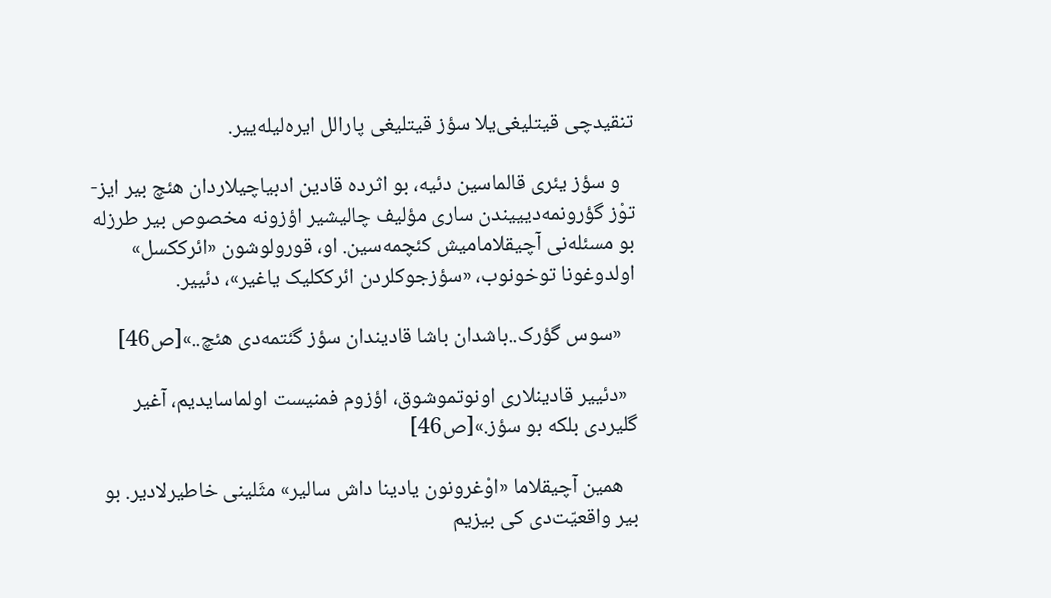تنقیدچی قیتلیغی‌یلا سؤز قیتلیغی پارالل ایره‌لیله‌ییر.

   و سؤز یئری قالماسین دئیه، بو اثرده قادین ادبیاچیلاردان هئچ بیر ایز- توْز گؤرونمه‌دیییندن ساری مؤلیف چالیشیر اؤزونه مخصوص بیر طرزله بو مسئله‌نی آچیقلامامیش کئچمه‌سین. او، قورولوشون «ائرککسل» اولدوغونا توخونوب، «سؤزجوکلردن ائرککلیک یاغیر»، دئییر.

   «سوس گؤرک..باشدان باشا قادیندان سؤز گئتمه‌دی هئچ..»[ص46]

  «دئییر قادینلاری اونوتموشوق، اؤزوم فمنیست اولماسایدیم، آغیر گلیردی بلکه بو سؤز.»[ص46]

   همین آچیقلاما «اوْغرونون یادینا داش سالیر» مثَلینی خاطیرلادیر. بو بیر واقعیّت‌دی کی بیزیم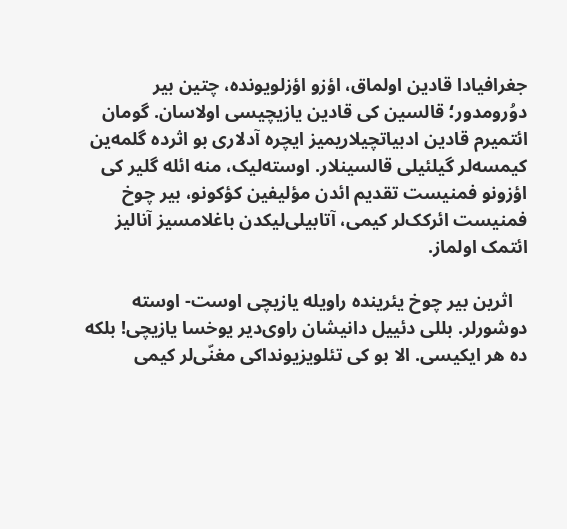جغرافیادا قادین اولماق، اؤزو اؤزلویونده، چتین بیر دوُرومدور؛ قالسین کی قادین یازیچیسی اولاسان. گومان ائتمیرم قادین ادبیاتچیلاریمیز ایچره آدلاری بو اثرده گلمه‌ین کیمسه‌لر گیلئیلی قالسینلار. اوسته‌لیک، منه ائله گلیر کی اؤزونو فمنیست تقدیم ائدن مؤلیفین کؤکونو، بیر چوخ فمنیست ائرکک‌لر کیمی، آتا‌بیلی‌لیکدن باغلامسیز آنالیز ائتمک اولماز.

   اثرین بیر چوخ یئرینده راویله یازیچی اوست- اوسته دوشورلر. بللی دئییل دانیشان راوی‌دیر یوخسا یازیچی! بلکه ده هر ایکیسی. الا بو کی تئلویزیونداکی مغنّی‌لر کیمی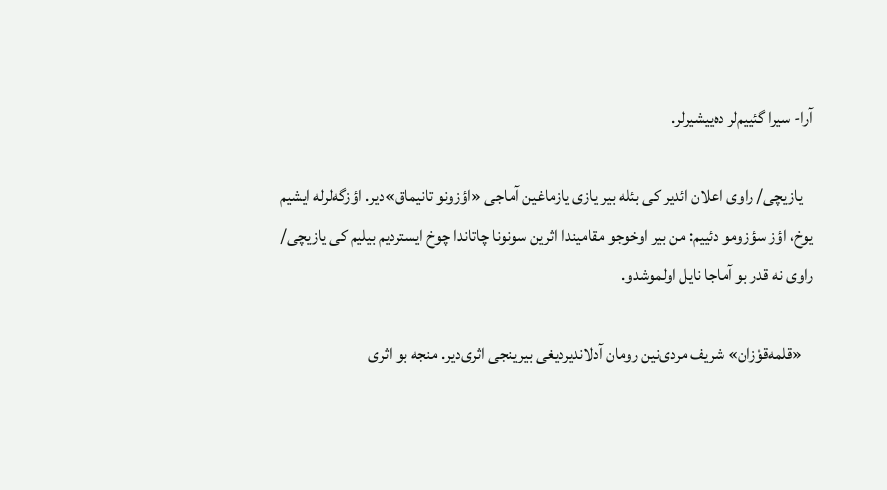آرا- سیرا گئییم‌لر ده‌ییشیرلر.

   یازیچی/ راوی اعلان ائدیر کی بئله بیر یازی یازماغین آماجی «اؤزونو تانیماق»دیر. اؤزگه‌لرله ایشیم یوخ، اؤز سؤزومو دئییم: من بیر اوخوجو مقامیندا اثرین سونونا چاتاندا چوخ ایستردیم بیلیم کی یازیچی/ راوی نه قدر بو آماجا نایل اولموشدو.

   «قلمه‌قوْزان» شریف مردی‌نین رومان آدلاندیردیغی بیرینجی اثری‌دیر. منجه بو اثری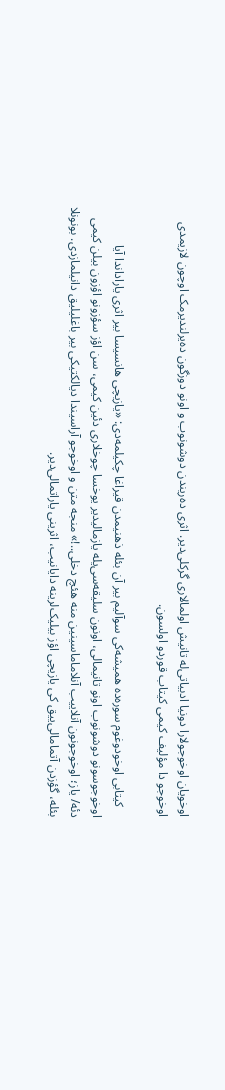اوخویان اوخوجولارا دونیا ادبیاتی‌له تانیش اولمالاری گرکلی‌دیر. اثری ده‌ریندن دوشونوب و اونو دوزگون ده‌یرلندیرمک اوچون لازیمدی اوخوجو دا مؤلیف کیمی کیتاب قوردو اولسون.

   کیتابی اوخودوغوم سوره‌ده همیشه‌کی سوآلیم بیر آن بئله ذهنیمدن قیراغا چکیلمه‌دی: «یازیچی هانسیسا بیر اثری یاراداندا آیا اوخوجوسونو دوشونوب اونو تانیمالی‌، اونون سلیقه‌سی‌یله یازمالیدیر یوخسا چوخلاری دئین کیمی، سن اؤز سؤزونو اؤزون بیلن کیمی دئه/ یاز؛ اوخوجونون آنلاییب آنلاماماسینین منه هئچ دخلی..!» منجه متن و اوخوجو آراسیندا دیالکتیکی بیر باغلیلیق دانیلمازدی. بونونلا بئله، گؤزدن آتمامالی‌ییق کی یازیچی اؤز بیلیک‌لرینه دایانیب، اثرینی یاراتمالی‌دیر.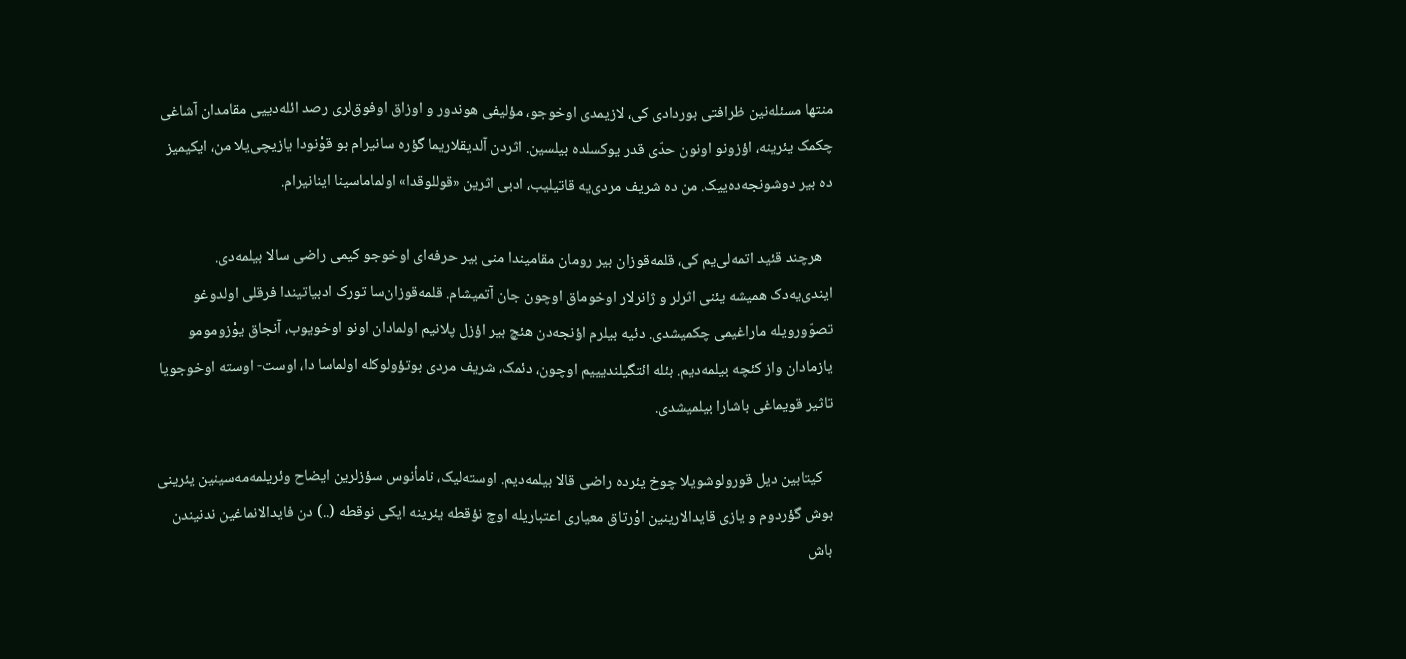منتها مسئله‌نین ظرافتی بوردادی کی، لازیمدی اوخوجو، مؤلیفی هوندور و اوزاق اوفوق‌لری رصد ائله‌دییی مقامدان آشاغی چکمک یئرینه، اؤزونو اونون حدّی قدر یوکسلده بیلسین. اثردن آلدیقلاریما گؤره سانیرام بو قوْنودا یازیچی‌یلا من، ایکیمیز ده بیر دوشونجه‌ده‌ییک. من ده شریف مردی‌یه قاتیلیب، ادبی اثرین «قوللوقدا» اولماماسینا اینانیرام.

   هرچند قئید اتمه‌لی‌یم کی، قلمه‌قوزان بیر رومان مقامیندا منی بیر حرفه‌ای اوخوجو کیمی راضی سالا بیلمه‌دی. ایندی‌یه‌دک همیشه یئنی اثرلر و ژانرلار اوخوماق اوچون جان آتمیشام. قلمه‌قوزان‌سا تورک ادبیاتیندا فرقلی اولدوغو تصوّورویله ماراغیمی چکمیشدی. دئیه بیلرم اؤنجه‌دن هئچ بیر اؤزل پلانیم اولمادان اونو اوخویوب، آنجاق یوْزومومو یازمادان واز کئچه بیلمه‌دیم. بئله ائتگیلندیییم اوچون، دئمک، شریف مردی بوتؤولوکله اولماسا دا، اوست- اوسته اوخوجویا تاثیر قویماغی باشارا بیلمیشدی.

   کیتابین دیل قورولوشویلا چوخ یئرده راضی قالا بیلمه‌دیم. اوسته‌لیک، نامأنوس سؤزلرین ایضاح وئریلمه‌مه‌سینین یئرینی بوش گؤردوم و یازی قایدالارینین اوْرتاق معیاری اعتباریله اوچ نؤقطه یئرینه ایکی نوقطه (..) دن فایدالانماغین ندنیندن باش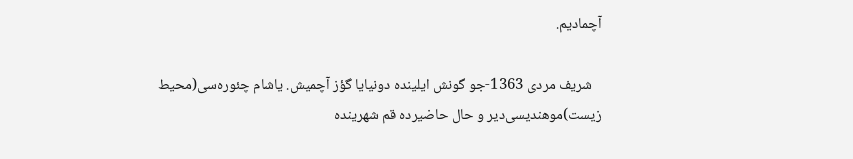آچمادیم.

   شریف مردی‌ 1363-جو گونش ایلینده دونیایا گؤز آچمیش. یاشام چئوره‌سی(محیط زیست)موهندیسی‌دیر و حال حاضیرده قم شهرینده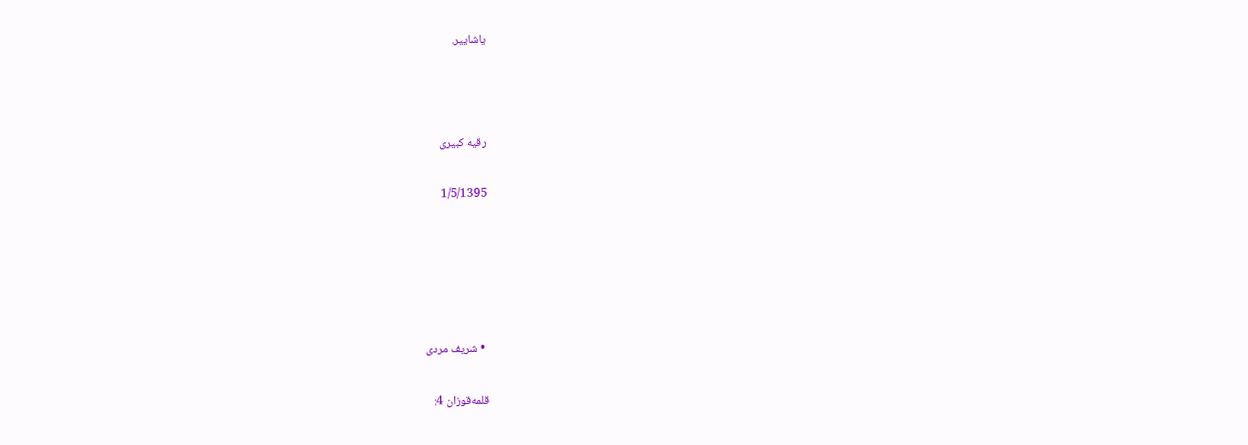یاشاییر.



رقیه کبیری

1/5/1395





  • شریف مردی

قلمه‌قوزان 4: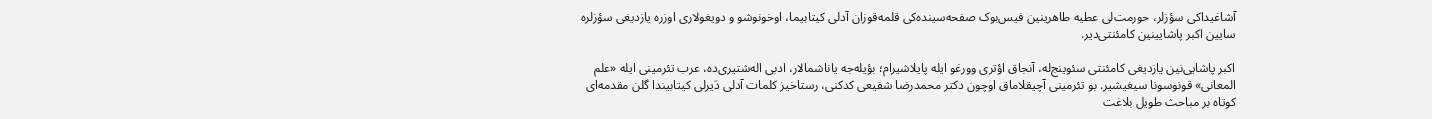آشاغیداکی سؤزلر، حورمت‌لی عطیه طاهرینین فیس‌بوک صفحه‌سینده‌کی قلمه‌قوزان آدلی کیتابیما، اوخونوشو و دویغولاری اوزره یازدیغی سؤزلره سایین اکبر پاشایینین کامئنتی‌دیر.

اکبر پاشایی‌نین یازدیغی کامئنتی سئوینج‌له، آنجاق اؤتری وورغو ایله پایلاشیرام؛ بؤیله‌جه یاناشمالار، ادبی اله‌شتیری‌ده، عرب تئرمینی ایله «علم المعانی» قونوسونا سیغیشیر. بو تئرمینی آچیقلاماق اوچون دکتر محمدرضا شفیعی کدکنی، رستاخیز کلمات آدلی دَیرلی کیتابیندا گلن مقدمه‌ای کوتاه بر مباحث طویل بلاغت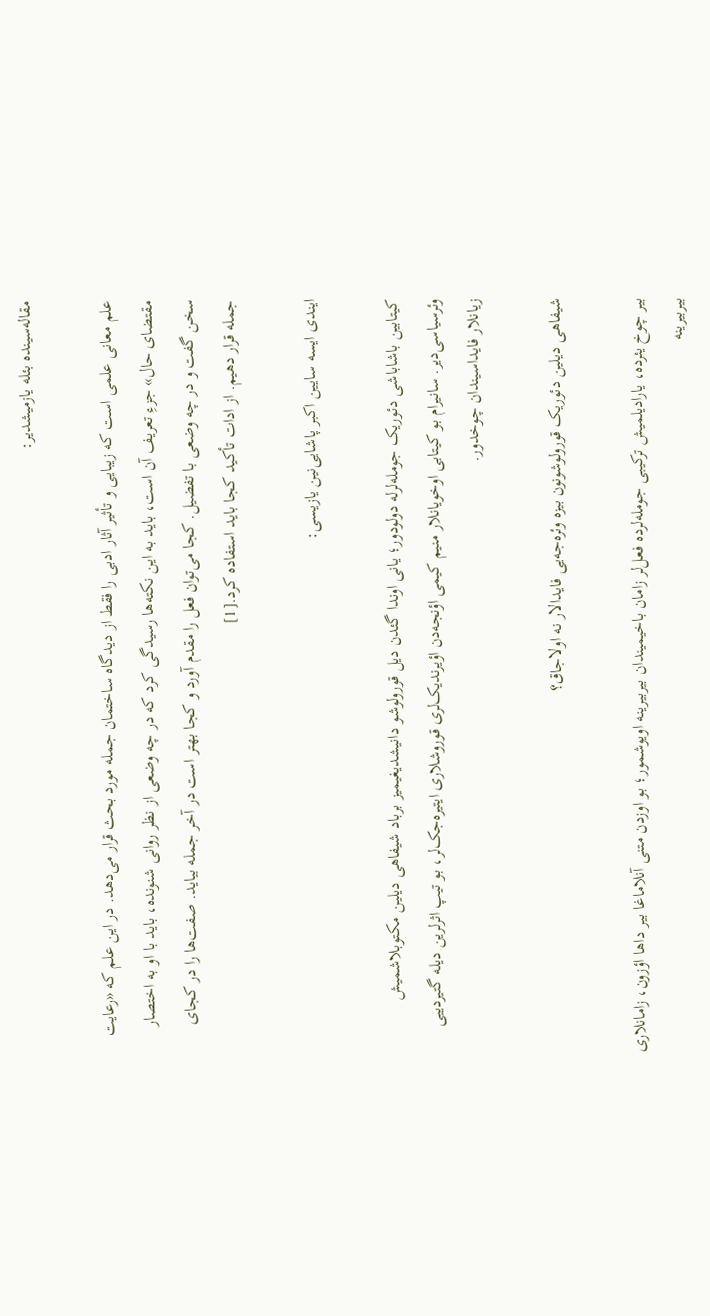مقاله‌سینده بئله یازمیشدیر:

علم معانی علمی است که زیبایی و تأثیر آثار ادبی را فقط از دیدگاه ساختمان جمله مورد بحث قرار می‌دهد. در این علم که «رعایت مقتضای حال» جزءِ تعریف آن است، باید به این نکته‌ها رسیدگی کرد که در چه وضعی از نظر روانی شنونده، باید با او به اختصار سخن گفت و در چه وضعی با تفضیل. کجا می‌توان فعل را مقدم آورد و کجا بهتر است در آخر جمله بیاید. صفت‌ها را در کجای جمله قرار دهیم. از ادات تأکید کجا باید استفاده کرد.[1]

ایندی ایسه سایین اکبر پاشایی‌نین یازیسی:

کیتابین باشاباشی دئوریک جومله‌لرله دولودور؛ یانی اوندا گئدن دیل قورولوشو دانیشدیغیمیز برباد شیفاهی دیلین مکتوبلاشمیش وئرسیاسی‌دیر. سانیرام بو کیتابی اوخویانلار منیم کیمی اؤنجه‌دن اؤیرندیک‌لری قوروشلاری ایتیره‌جک‌لر، بو تیپ اثرلرین دیله گتیردییی زیانلار فایداسیندان چوخدور.

شیفاهی دیلین دئوریک قورولوشونون بیزه وئره‌جه‌یی فایدالار نه اولاجاق؟

بیر چوخ یئرده، یارادیلمیش ترکیبی جومله‌لرده فعل‌لر زامان باخیمیندان بیربیرینه اویوشمور؛ بو اوزدن متنی آنلاماغا بیر داها اؤزون، زامانلاری بیربیرینه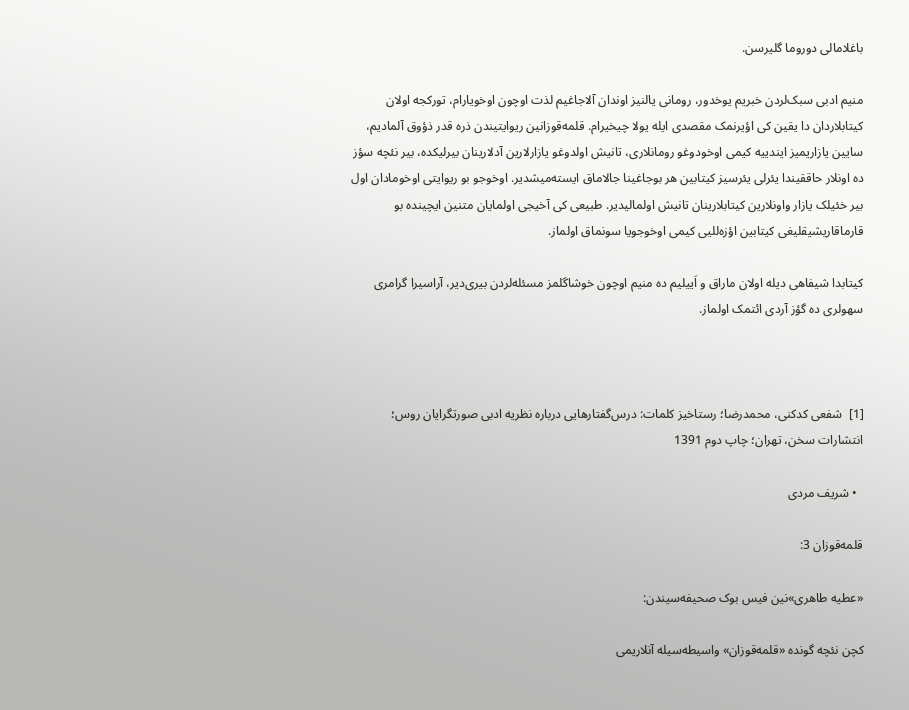باغلامالی دوروما گلیرسن.

منیم ادبی سبک‌لردن خبریم یوخدور، رومانی یالنیز اوندان آلاجاغیم لذت اوچون اوخویارام، تورکجه اولان کیتابلاردان دا یقین کی اؤیرنمک مقصدی ایله یولا چیخیرام. قلمه‌قوزانین ریوایتیندن ذره قدر ذؤوق آلمادیم، سایین یازاریمیز ایندییه کیمی اوخودوغو رومانلاری، تانیش اولدوغو یازارلارین آدلارینان بیرلیکده، بیر نئچه سؤز ده اونلار حاققیندا یئرلی یئرسیز کیتابین هر بوجاغینا جالاماق ایسته‌میشدیر. اوخوجو بو ریوایتی اوخومادان اول بیر خئیلک یازار واونلارین کیتابلارینان تانیش اولمالیدیر. طبیعی کی آخیجی اولمایان متنین ایچینده بو قارماقاریشیقلیغی کیتابین اؤزه‌للیی کیمی اوخوجویا سونماق اولماز.

کیتابدا شیفاهی دیله اولان ماراق و اَییلیم ده منیم اوچون خوشاگلمز مسئله‌لردن بیری‌دیر، آراسیرا گرامری سهولری ده گؤز آردی ائتمک اولماز.



[1]  شفعی کدکنی، محمدرضا؛ رستاخیز کلمات: درس‌گفتارهایی درباره نظریه ادبی صورتگرایان روس؛ انتشارات سخن، تهران؛ چاپ دوم 1391

  • شریف مردی

قلمه‌قوزان 3:

«عطیه طاهری»نین فیس بوک صحیفه‌سیندن:

کچن نئچه گونده «قلمه‌قوزان» واسیطه‌سیله آنلاریمی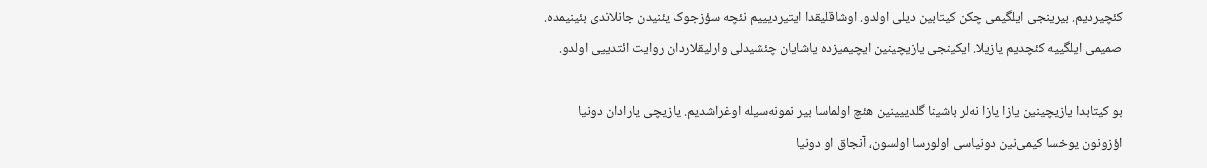کئچیردیم. بیرینجی ایلگیمی چکن کیتابین دیلی اولدو. اوشاقلیقدا ایتیردیییم نئچه سؤزجوک یئنیدن جانلاندی بئینیمده. صمیمی ایلگییه کئچدیم یازیلا. ایکینجی یازیچینین ایچیمیزده یاشایان چئشیدلی وارلیقلاردان روایت ائتدییی اولدو.

بو کیتابدا یازیچینین یازا یازا نه‌لر باشینا گلدییینین هئچ اولماسا بیر نمونه‌سیله اوغراشدیم. یازیچی یارادان دونیا اؤزونون یوخسا کیمی‌نین دونیاسی اولورسا اولسون، آنجاق او دونیا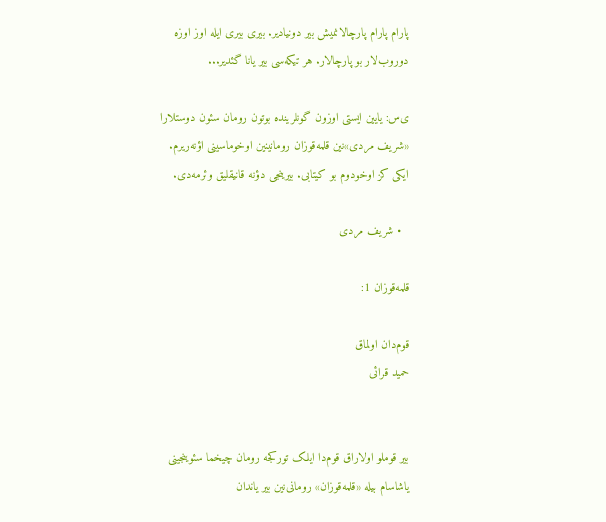پارام پارام پارچالانمیش بیر دونیادیر. بیری بیری ایله اوز اوزه دوروب‌لار بو پارچالار. هر تیکه‌سی بیر یانا گئدیر...

ی‌س: یایین ایستی اوزون گونلرینده بوتون رومان سئون دوستلارا «شریف مردی»نین قلمه‌قوزان رومانینین اوخوماسینی اؤنه‌ریرم. ایکی کز اوخودوم بو کیتابی. بیرینجی دؤنه قانیقلیق وئرمه‌دی.

  • شریف مردی

قلمه‌قوزان 1:

قوم‌دان اولماق
حمید قرائی


بیر قوملو اولاراق قوم‌دا ایلک تورکجه رومان چیخما سئوینجینی یاشاسام بیله «قلمه‌قوزان» رومانی‌نین بیر یاندان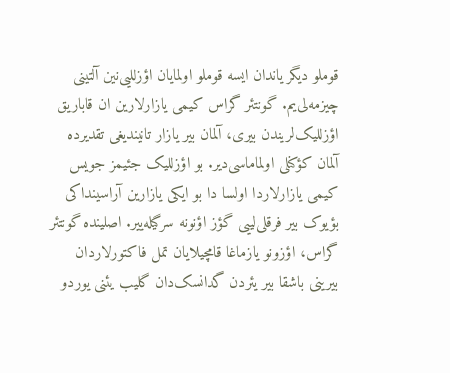قوملو دیگر یاندان ایسه قوملو اولمایان اؤزللیی‌نین آلتینی چیزمه‌لی‌یم. گونتئر گراس کیمی یازارلارین ان قاباریق اؤزللیک‌لریندن بیری، آلمان بیر یازار تانیندیغی تقدیرده آلمان کؤکنلی اولماماسی‌دیر. بو اؤزللیک جئیمز جویس کیمی یازارلاردا اولسا دا بو ایکی یازارین آراسینداکی بؤیوک بیر فرقلی‌لییی گؤز اؤنونه سرگیله‌ییر. اصلینده گونتئر گراس‌، اؤزونو یازماغا قامچیلایان تمل فاکتورلاردان بیرینی باشقا بیر یئردن گدانسک‌دان گلیب یئنی یوردو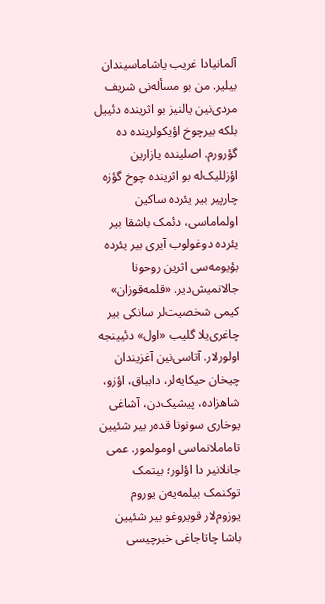آلمانیادا غریب یاشاماسیندان بیلیر. من بو مسأله‌نی شریف مردی‌نین یالنیز بو اثرینده دئییل بلکه بیرچوخ اؤیکولرینده ده گؤرورم. اصلینده یازارین اؤزللیک‌له بو اثرینده چوخ گؤزه چارپیر بیر یئرده ساکین اولماماسی، دئمک باشقا بیر یئرده دوغولوب آیری بیر یئرده بؤیومه‌سی اثرین روحونا جالانمیش‌دیر. «قلمه‌قوزان» کیمی شخصیت‌لر سانکی بیر چاغری‌یلا گلیب «اول» دئیینجه اولورلار. آتاسی‌نین آغزیندان چیخان حیکایه‌لر، دابباق، اؤزو، شاهزاده، پیشیک‌دن، آشاغی یوخاری سونونا قده‌ر بیر شئیین تاماملانماسی اومولمور. عمی جانلانیر دا اؤلور؛ بیتمک توکنمک بیلمه‌یه‌ن یوروم یوزوم‌لار قویروغو بیر شئیین باشا چاتاجاغی خبرچیسی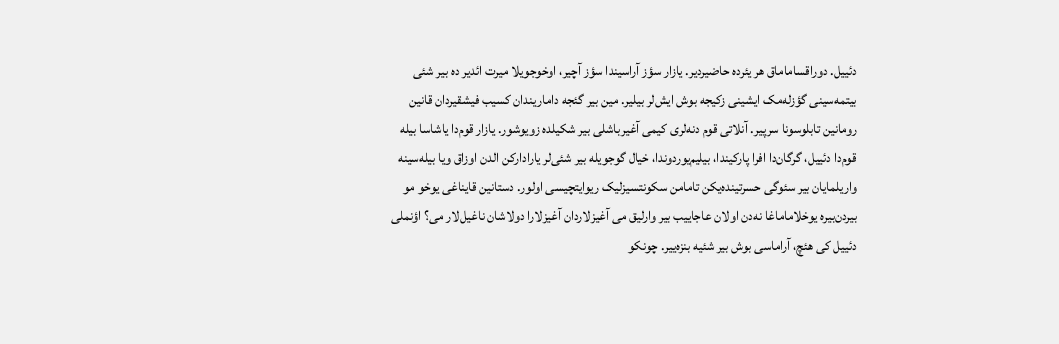دئییل. دوراقساماماق هر یئرده حاضیردیر. یازار سؤز آراسیندا سؤز آچیر، اوخوجویلا میرت ائدیر ده بیر شئی بیتمه‌سینی گؤزله‌مک ایشینی زکیجه بوش ایش‌لر بیلیر. مین بیر گئجه داماریندان کسیب فیشقیردان قانین رومانین تابلوسونا سرپیر. آنلاتی قوم دنه‌لری کیمی آغیرباشلی بیر شکیلده زویوشور. یازار قوم‌دا یاشاسا بیله قوم‌دا دئییل، گرگان‌دا افرا پارکیندا، بیلیم‌یوردوندا، خیال گوجویله بیر شئی‌لر یارادارکن الدن اوزاق ویا بیله‌سینه واریلمایان بیر سئوگی حسرتینده‌یکن تامامن سکونتسیزلیک ریوایتچیسی اولور. دستانین قایناغی یوخو مو بیردن‌بیره یوخلاماماغا نه‌دن اولان عاجاییب بیر وارلیق می آغیزلاردان آغیزلارا دولاشان ناغیل‌لار می؟ اؤنملی دئییل کی هئچ، آراماسی بوش بیر شئیه بنزه‌ییر. چونکو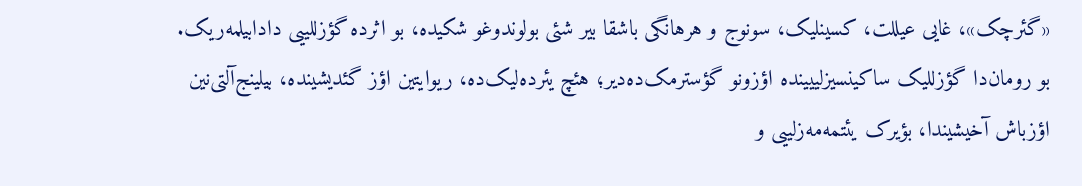«گئرچک»، غایی عیللت، کسینلیک، سونوج و هرهانگی باشقا بیر شئی بولوندوغو شکیده، بو اثرده گؤزللییی دادابیلمه‌ریک. بو رومان‌دا گؤزللیک ساکینسیزلییینده اؤزونو گؤسترمک‌ده‌دیر؛ هئچ یئرده‌لیک‌ده، ریوایتین اؤز گئدیشینده، بیلینج‌آلتی‌نین اؤزباش آخیشیندا، بؤیرک یئتمه‌مه‌زلییی و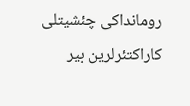رومانداکی چئشیتلی کاراکتئرلرین بیر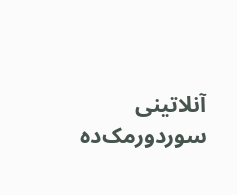آنلاتینی سوردورمک‌ده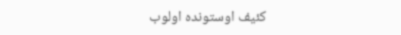کئیف اوستونده اولوب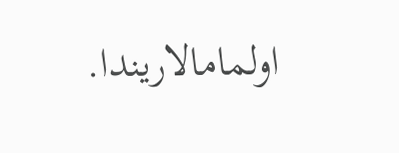اولمامالاریندا.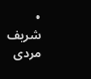• شریف مردی